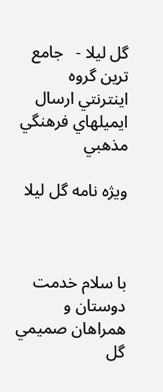گل ليلا -   جامع ترين گروه اينترنتي ارسال ايميلهاي فرهنگي مذهبي

ويژه نامه گل ليلا



با سلام خدمت دوستان و همراهان صميمي گل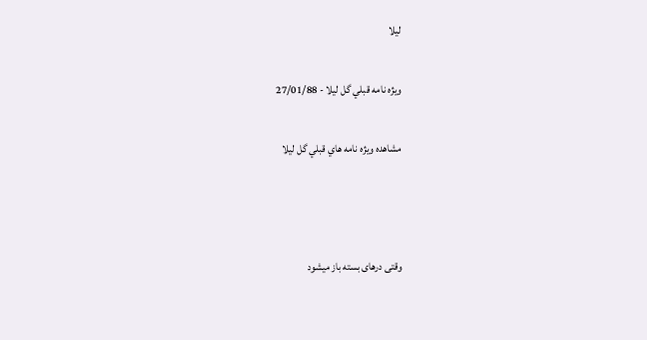ليلا

ويژه نامه قبلي گل ليلا - 27/01/88

مشاهده ويژه نامه هاي قبلي گل ليلا



وقتی درهای بسته باز میشود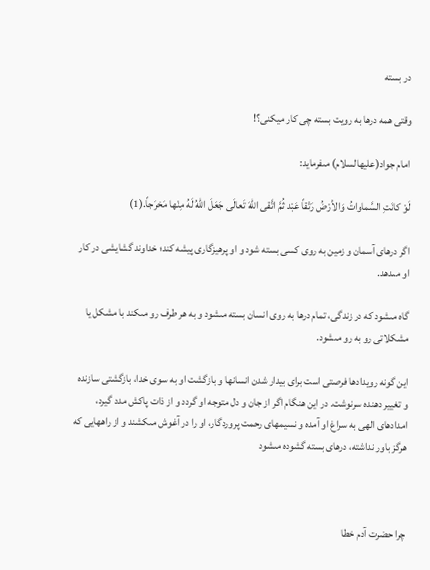در بسته

وقتی همه درها به رویت بسته چی کار میکنی؟!

امام جواد(علیهالسلام) مىفرماید:

لَوْ كانَتِ السَّماواتُ وَالاَْرْضُ رَتْقاً عَبْد ثُمَّ اتَّقى اللهَ تَعالَى جَعَلَ اللهُ لَهُ مِنْها مَخرَجاً.(1)

اگر درهاى آسمان و زمین به روى كسى بسته شود و او پرهیزگارى پیشه كند؛ خداوند گشایشى در كار او مىدهد.

گاه مىشود كه در زندگى، تمام درها به روى انسان بسته مىشود و به هر طرف رو مىكند با مشكل یا مشكلاتى رو به رو مىشود.

این گونه رویدادها فرصتى است براى بیدار شدن انسانها و بازگشت او به سوى خدا، بازگشتى سازنده و تغییر دهنده سرنوشت. در این هنگام اگر از جان و دل متوجه او گردد و از ذات پاكش مدد گیرد، امدادهاى الهى به سراغ او آمده و نسیمهاى رحمت پروردگار، او را در آغوش مىكشند و از راههایى كه هرگز باور نداشته، درهاى بسته گشوده مىشود



چرا حضرت آدم خطا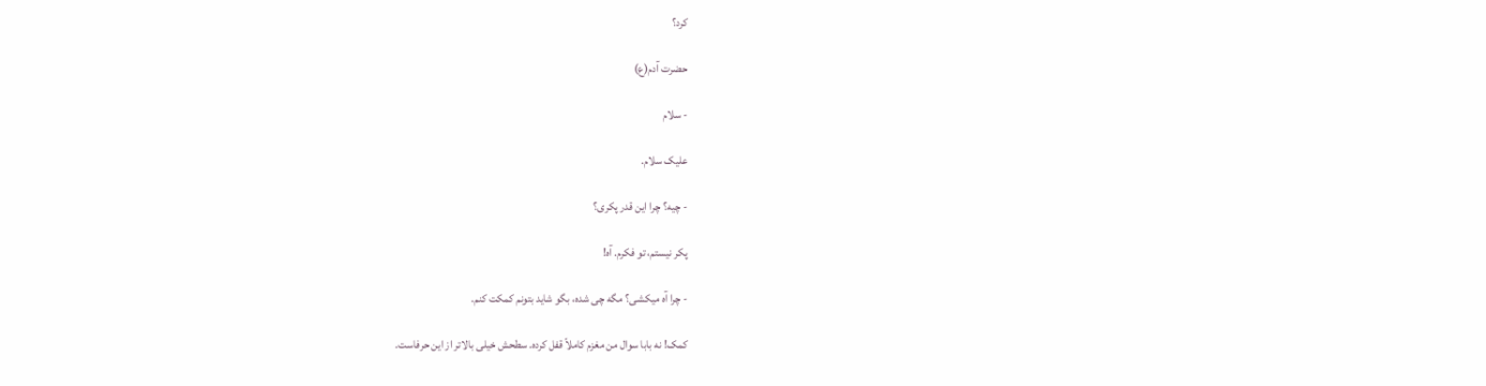کرد؟

حضرت آدم(ع)

- سلام

علیک سلام.

- چیه؟ چرا این قدر پکری؟

پکر نیستم، تو فکرم. آه!

- چرا آه میکشی؟ مگه چی شده، بگو شاید بتونم کمکت کنم.

کمک! نه بابا سوال من مغزم کاملاً قفل کرده. سطحش خیلی بالاتر از این حرفاست.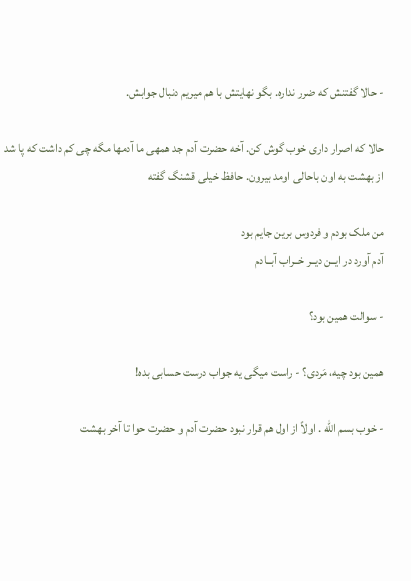- حالا گفتنش که ضرر نداره. بگو نهایتش با هم میریم دنبال جوابش.

حالا که اصرار داری خوب گوش کن. آخه حضرت آدم جد همهی ما آدمها مگه چی کم داشت که پا شد از بهشت به اون باحالی اومد بیرون. حافظ خیلی قشنگ گفته

من ملک بودم و فردوس برین جایم بود
آدم آورد در ایــن دیــر خــراب آبــادم

- سوالت همین بود؟

همین بود چیه، مَردی؟ - راست میگی یه جواب درست حسابی بده!

- خوب بسم الله . اولاً از اول هم قرار نبود حضرت آدم و حضرت حوا تا آخر بهشت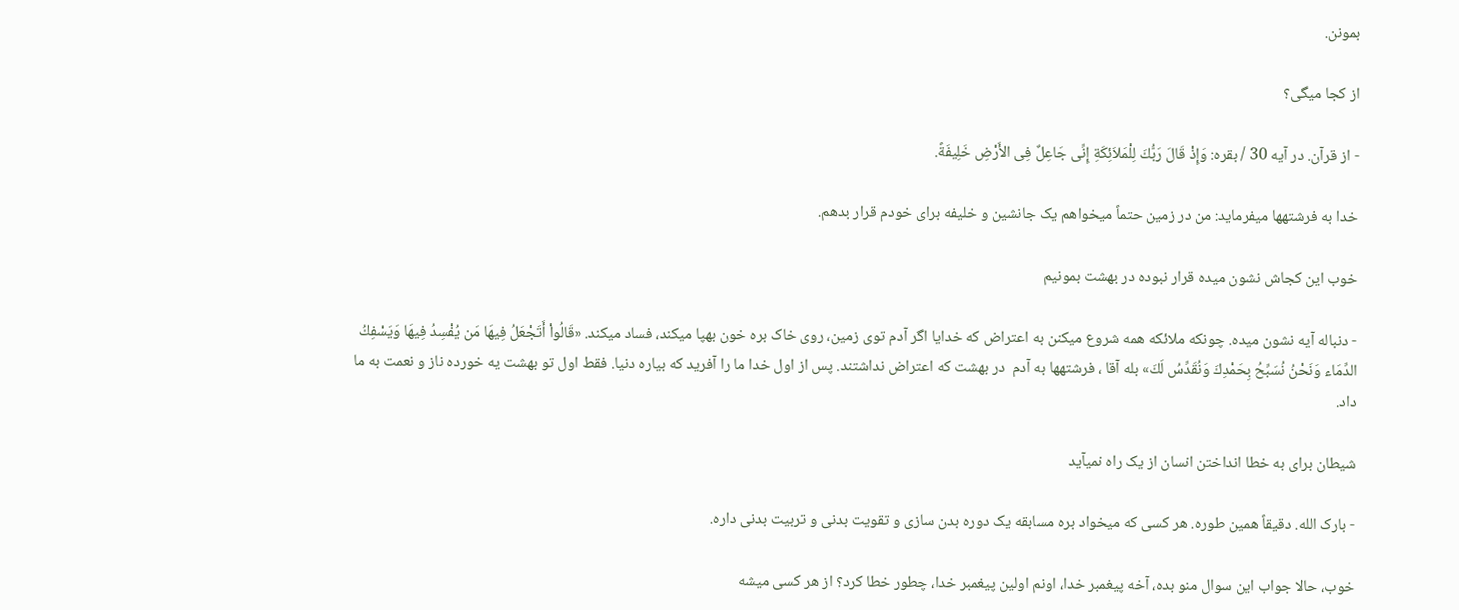بمونن.

از کجا میگی؟

- از قرآن. در آیه 30 / بقره: وَإِذْ قَالَ رَبُّكَ لِلْمَلاَئِكَةِ إِنِّی جَاعِلٌ فِی الأَرْضِ خَلِیفَةً.

خدا به فرشتهها میفرماید: من در زمین حتماً میخواهم یک جانشین و خلیفه برای خودم قرار بدهم.

خوب این کجاش نشون میده قرار نبوده در بهشت بمونیم

- دنباله آیه نشون میده. چونکه ملائکه همه شروع میکنن به اعتراض که خدایا اگر آدم توی زمین، روی خاک بره خون بهپا میکند، فساد میکند. «قَالُواْ أَتَجْعَلُ فِیهَا مَن یُفْسِدُ فِیهَا وَیَسْفِكُ الدِّمَاء وَنَحْنُ نُسَبِّحُ بِحَمْدِكَ وَنُقَدِّسُ لَكَ» بله آقا ، فرشتهها به آدم  در بهشت که اعتراض نداشتند. پس از اول خدا ما را آفرید که بیاره دنیا. فقط اول تو بهشت یه خورده ناز و نعمت به ما داد.

شیطان برای به خطا انداختن انسان از یک راه نمیآید

- بارک الله. دقیقاً همین طوره. هر کسی که میخواد بره مسابقه یک دوره بدن سازی و تقویت بدنی و تربیت بدنی داره.

خوب، حالا جواب این سوال منو بده، آخه پیغمبر خدا، اونم اولین پیغمبر خدا، چطور خطا کرد؟ از هر کسی میشه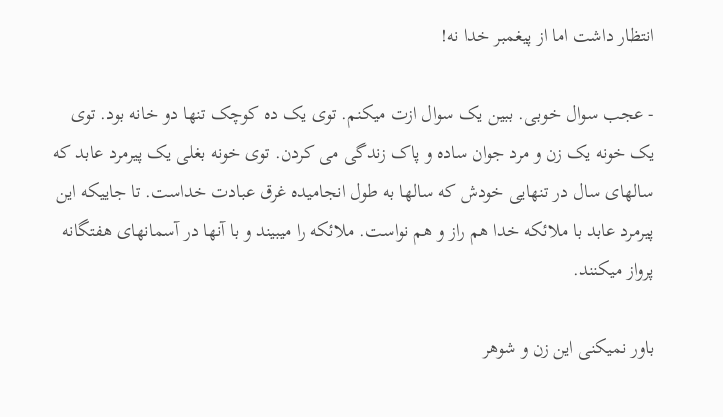انتظار داشت اما از پیغمبر خدا نه!

- عجب سوال خوبی. ببین یک سوال ازت میکنم. توی یک ده کوچک تنها دو خانه بود. توی یک خونه یک زن و مرد جوان ساده و پاک زندگی می کردن. توی خونه بغلی یک پیرمرد عابد که سالهای سال در تنهایی خودش که سالها به طول انجامیده غرق عبادت خداست. تا جاییکه این پیرمرد عابد با ملائکه خدا هم راز و هم نواست. ملائکه را میبیند و با آنها در آسمانهای هفتگانه پرواز میکنند.

باور نمیکنی این زن و شوهر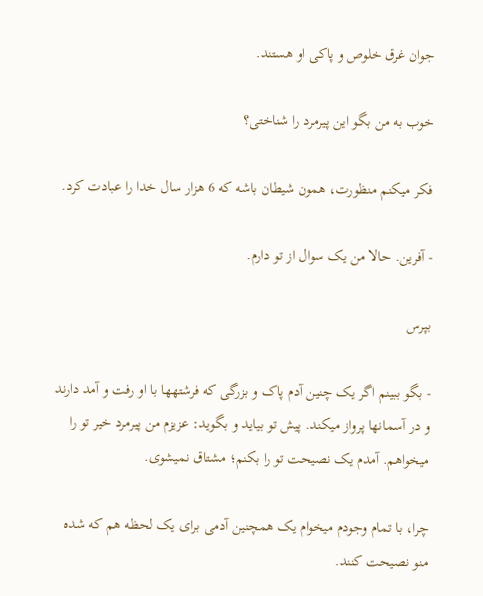جوان غرق خلوص و پاکی او هستند.

خوب به من بگو این پیرمرد را شناختی؟

فکر میکنم منظورت، همون شیطان باشه که 6 هزار سال خدا را عبادت کرد.

- آفرین. حالا من یک سوال از تو دارم.

بپرس

- بگو ببینم اگر یک چنین آدم پاک و بزرگی که فرشتهها با او رفت و آمد دارند و در آسمانها پرواز میکند. پیش تو بیاید و بگوید: عزیزم من پیرمرد خیر تو را میخواهم. آمدم یک نصیحت تو را بکنم؛ مشتاق نمیشوی.

چرا، با تمام وجودم میخوام یک همچنین آدمی برای یک لحظه هم که شده منو نصیحت کنند.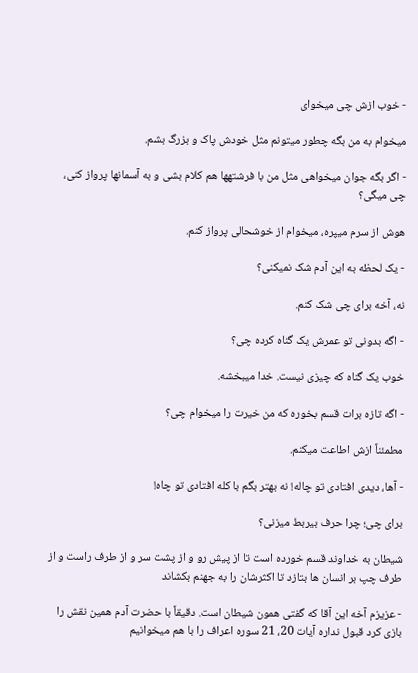- خوب ازش چی میخوای

میخوام به من بگه چطور میتونم مثل خودش پاک و بزرگ بشم.

- اگر بگه جوان میخواهی مثل من با فرشتهها هم کلام بشی و به آسمانها پرواز کنی، چی میگی؟

هوش از سرم میپره، میخوام از خوشحالی پرواز کنم.

- یک لحظه به این آدم شک نمیکنی؟

نه، آخه برای چی شک کنم.

- اگه بدونی تو عمرش یک گناه کرده چی؟

خوب یک گناه که چیزی نیست. خدا میبخشه.

- اگه تازه برات قسم بخوره که من خیرت را میخوام چی؟

مطمئناً ازش اطاعت میکنم.

- آها، دیدی افتادی تو چاله! نه بهتر بگم با کله افتادی تو چاه!

برای چی؛ چرا حرف بیربط میزنی؟

شیطان به خداوند قسم خورده است تا از پیش رو و از پشت سر و از طرف راست و از طرف چپ بر انسان ها بتازد تا اکثرشان را به جهنم بکشاند

- عزیزم آخه این آقا که گفتی همون شیطان است. دقیقاً با حضرت آدم همین نقش را بازی کرد قبول نداره آیات 20، 21 سوره اعراف را با هم میخوانیم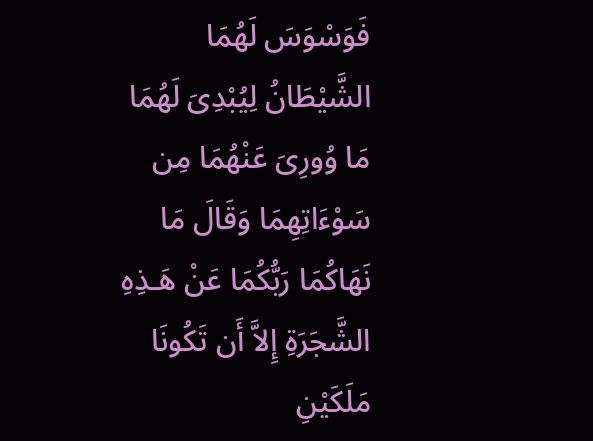فَوَسْوَسَ لَهُمَا الشَّیْطَانُ لِیُبْدِیَ لَهُمَا مَا وُورِیَ عَنْهُمَا مِن سَوْءَاتِهِمَا وَقَالَ مَا نَهَاكُمَا رَبُّكُمَا عَنْ هَـذِهِ الشَّجَرَةِ إِلاَّ أَن تَكُونَا مَلَكَیْنِ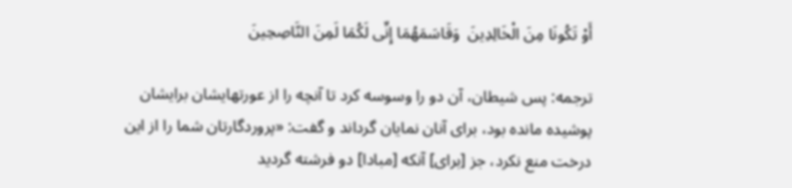أَوْ تَكُونَا مِنَ الْخَالِدِینَ  وَقَاسَمَهُمَا إِنِّی لَكُمَا لَمِنَ النَّاصِحِینَ

ترجمه: پس شیطان، آن دو را وسوسه كرد تا آنچه را از عورتهایشان برایشان پوشیده مانده بود، براى آنان نمایان گرداند و گفت: «پروردگارتان شما را از این درخت منع نكرد، جز [براى] آنكه [مبادا] دو فرشته گردید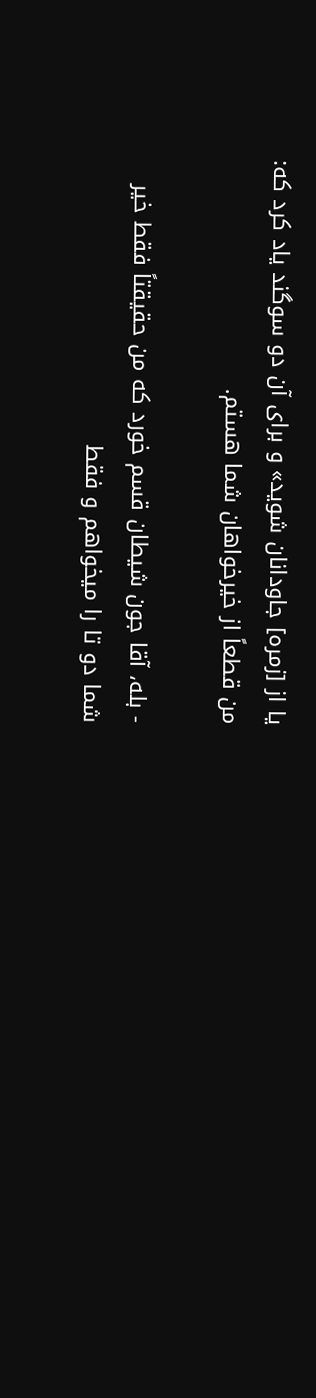یا از [زمره] جاودانان شوید» و براى آن دو سوگند یاد كرد كه: من قطعاً از خیرخواهان شما هستم.

- بله، آقا جون شیطان قسم خورد که من حقیقتاً فقط خیر شما دو تا را میخواهم و فقط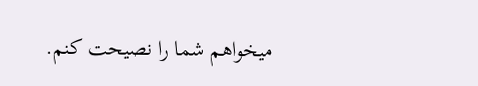میخواهم شما را نصیحت کنم.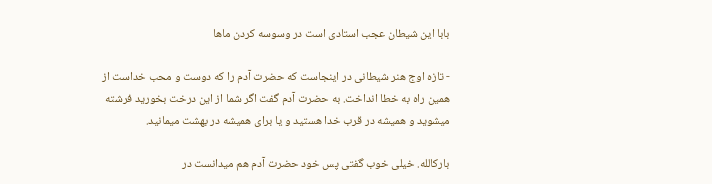بابا این شیطان عجب استادی است در وسوسه کردن ماها

- تازه اوج هنر شیطانی در اینجاست که حضرت آدم را که دوست و محب خداست از همین راه به خطا انداخت. به حضرت آدم گفت اگر شما از این درخت بخورید فرشته میشوید و همیشه در قرب خدا هستید و یا برای همیشه در بهشت میمانید.

بارکالله. خیلی خوب گفتی پس خود حضرت آدم هم میدانست در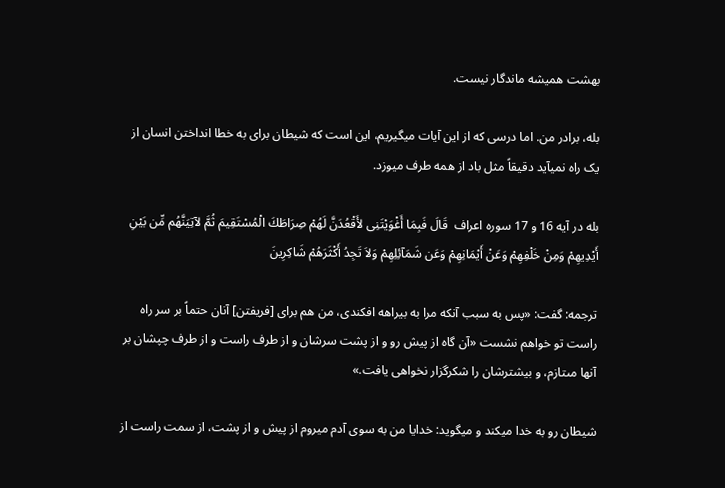بهشت همیشه ماندگار نیست.

بله، برادر من. اما درسی که از این آیات میگیریم، این است که شیطان برای به خطا انداختن انسان از یک راه نمیآید دقیقاً مثل باد از همه طرف میوزد.

بله در آیه 16 و 17 سوره اعراف  قَالَ فَبِمَا أَغْوَیْتَنِی لأَقْعُدَنَّ لَهُمْ صِرَاطَكَ الْمُسْتَقِیمَ ثُمَّ لآتِیَنَّهُم مِّن بَیْنِ أَیْدِیهِمْ وَمِنْ خَلْفِهِمْ وَعَنْ أَیْمَانِهِمْ وَعَن شَمَآئِلِهِمْ وَلاَ تَجِدُ أَكْثَرَهُمْ شَاكِرِینَ

ترجمه: گفت: «پس به سبب آنكه مرا به بیراهه افكندى، من هم براى [فریفتن] آنان حتماً بر سر راه راست تو خواهم نشست «آن گاه از پیش رو و از پشت سرشان و از طرف راست و از طرف چپشان بر آنها مىتازم، و بیشترشان را شكرگزار نخواهى یافت.»

شیطان رو به خدا میکند و میگوید: خدایا من به سوی آدم میروم از پیش و از پشت، از سمت راست از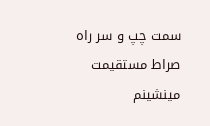سمت چپ و سر راه صراط مستقیمت مینشینم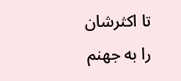تا اکثرشان را به جهنم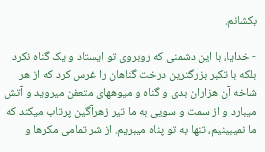بکشانم.

- خدایا، با این دشمنی که روبروی تو ایستاد و یک گناه نکرد بلکه با تکبر بزرگترین درخت گناهان را غرس کرد که از هر شاخه آن هزاران بدی و گناه و میوههای متعفن میروید و آتش میبارد و از سمت و سویی به ما تیر زهرآگین پرتاب میکند که ما نمیبینیم، تنها به تو پناه میبریم. از شر تمامی مکرها و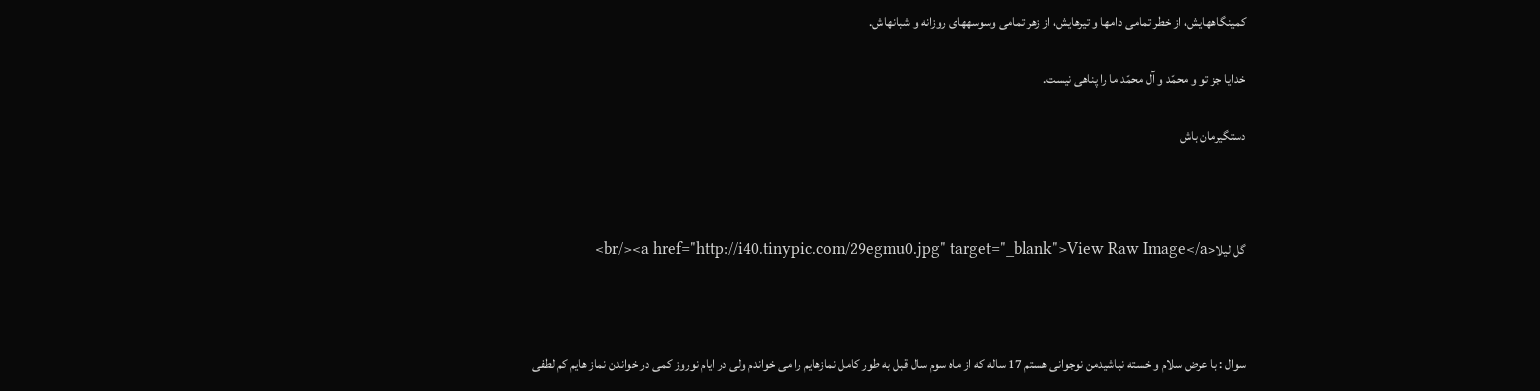کمینگاههایش، از خطر تمامی دامها و تیرهایش، از زهر تمامی وسوسههای روزانه و شبانهاش.

خدایا جز تو و محمّد و آل محمّد ما را پناهی نیست.

دستگیرمان باش



گل ليلا<br/><a href="http://i40.tinypic.com/29egmu0.jpg" target="_blank">View Raw Image</a>



سوال : با عرض سلام و خسته نباشیدمن نوجوانی هستم 17 ساله که از ماه سوم سال قبل به طور کامل نمازهایم را می خواندم ولی در ایام نوروز کمی در خواندن نماز هایم کم لطفی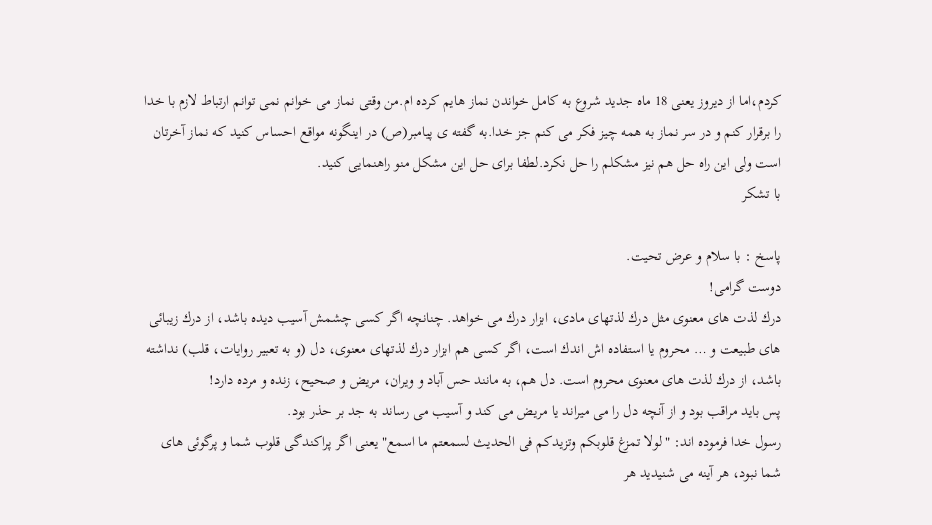کردم،اما از دیروز یعنی 18 ماه جدید شروع به کامل خواندن نماز هایم کرده ام.من وقتی نماز می خوانم نمی توانم ارتباط لازم با خدا را برقرار کنم و در سر نماز به همه چیز فکر می کنم جز خدا.به گفته ی پیامبر(ص) در اینگونه مواقع احساس کنید که نماز آخرتان است ولی این راه حل هم نیز مشکلم را حل نکرد.لطفا برای حل این مشکل منو راهنمایی کنید.
با تشکر

پاسخ : با سلام و عرض تحیت.
دوست گرامی!
درك لذت های معنوی مثل درك لذتهای مادی، ابزار درك می خواهد. چنانچه اگر كسی چشمش آسیب دیده باشد، از درك زیبائی های طبیعت و … محروم یا استفاده اش اندك است، اگر كسی هم ابزار درك لذتهای معنوی، دل (و به تعبیر روایات، قلب) نداشته باشد، از درك لذت های معنوی محروم است. دل هم، به مانند حس آباد و ویران، مریض و صحیح، زنده و مرده دارد!
پس باید مراقب بود و از آنچه دل را می میراند یا مریض می كند و آسیب می رساند به جد بر حذر بود.
رسول خدا فرموده اند: "لولا تمزغ قلوبكم وتزیدكم فی الحدیث لسمعتم ما اسمع" یعنی اگر پراكندگی قلوب شما و پرگوئی های شما نبود، هر آینه می شنیدید هر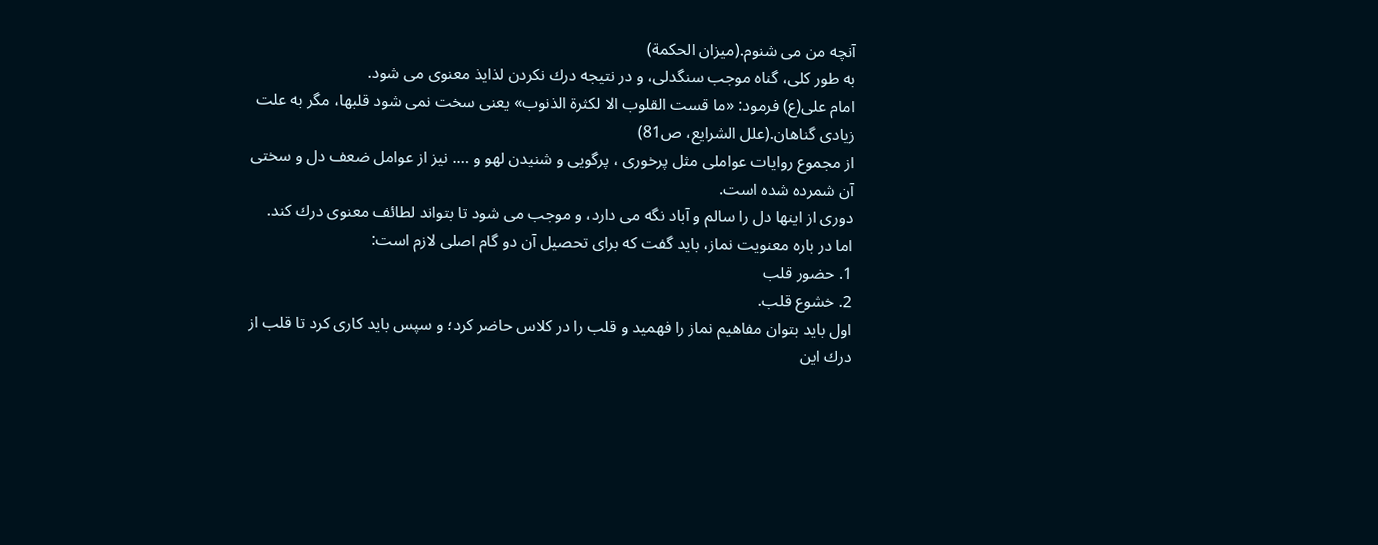آنچه من می شنوم.(میزان الحكمة)
به طور كلی، گناه موجب سنگدلی، و در نتیجه درك نكردن لذایذ معنوی می شود.
امام علی(ع) فرمود: «ما قست القلوب الا لكثرة الذنوب» یعنی سخت نمی شود قلبها، مگر به علت زیادی گناهان.(علل الشرایع، ص81)
از مجموع روایات عواملی مثل پرخوری ، پرگویی و شنیدن لهو و …. نیز از عوامل ضعف دل و سختی آن شمرده شده است.
دوری از اینها دل را سالم و آباد نگه می دارد، و موجب می شود تا بتواند لطائف معنوی درك كند.
اما در باره معنویت نماز، باید گفت كه برای تحصیل آن دو گام اصلی لازم است:
1. حضور قلب
2. خشوع قلب.
اول باید بتوان مفاهیم نماز را فهمید و قلب را در كلاس حاضر كرد؛ و سپس باید كاری كرد تا قلب از درك این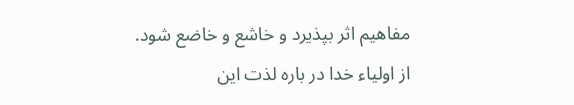مفاهیم اثر بپذیرد و خاشع و خاضع شود.
از اولیاء خدا در باره لذت این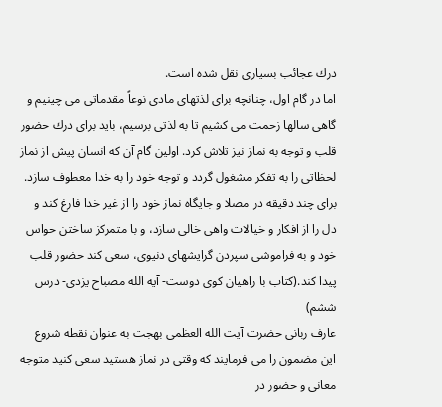درك عجائب بسیاری نقل شده است.
اما در گام اول، چنانچه برای لذتهای مادی نوعاً مقدماتی می چینیم و گاهی سالها زحمت می كشیم تا به لذتی برسیم، باید برای درك حضور قلب و توجه به نماز نیز تلاش كرد. اولین گام آن كه انسان پیش از نماز لحظاتی را به تفكر مشغول گردد و توجه خود را به خدا معطوف سازد. برای چند دقیقه در مصلا و جایگاه نماز خود را از غیر خدا فارغ كند و دل را از افكار و خیالات واهی خالی سازد، و با متمركز ساختن حواس خود و به فراموشی سپردن گرایشهای دنیوی، سعی كند حضور قلب پیدا كند.(كتاب با راهیان كوی دوست- آیه الله مصباح یزدی- درس ششم)
عارف ربانی حضرت آیت الله العظمی بهجت به عنوان نقطه شروع این مضمون را می فرمایند که وقتی در نماز هستید سعی کنید متوجه معانی و حضور در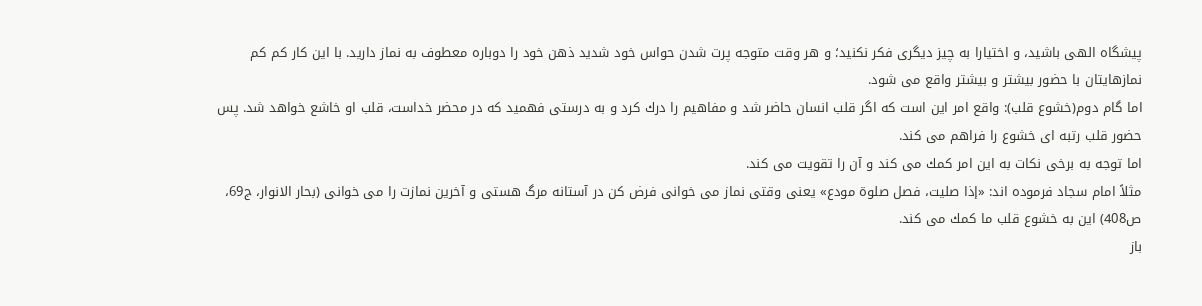پیشگاه الهی باشید، و اختیارا به چیز دیگری فکر نکنید؛ و هر وقت متوجه پرت شدن حواس خود شدید ذهن خود را دوباره معطوف به نماز دارید. با این کار کم کم نمازهایتان با حضور بیشتر و بیشتر واقع می شود.
اما گام دوم(خشوع قلب): واقع امر این است كه اگر قلب انسان حاضر شد و مفاهیم را درك كرد و به درستی فهمید که در محضر خداست، قلب او خاشع خواهد شد. پس حضور قلب رتبه ای خشوع را فراهم می کند.
اما توجه به برخی نكات به این امر كمك می كند و آن را تقویت می کند.
مثلاً امام سجاد فرموده اند: «إذا صلیت، فصل صلوة مودع» یعنی وقتی نماز می خوانی فرض كن در آستانه مرگ هستی و آخرین نمازت را می خوانی (بحار الانوار، ج69، ص408) این به خشوع قلب ما كمك می كند.
باز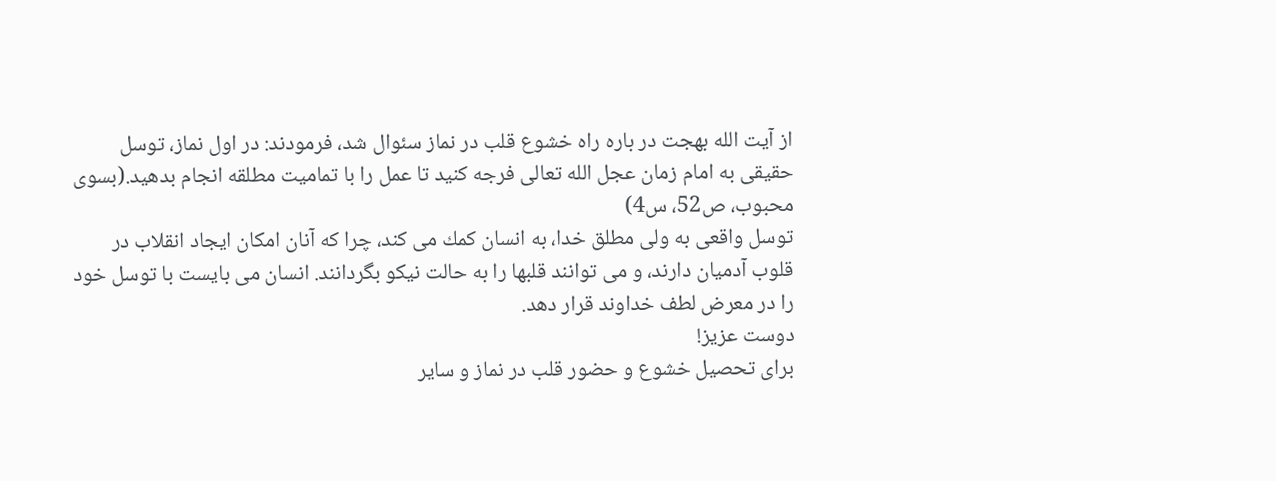از آیت الله بهجت در باره راه خشوع قلب در نماز سئوال شد، فرمودند: در اول نماز، توسل حقیقی به امام زمان عجل الله تعالی فرجه كنید تا عمل را با تمامیت مطلقه انجام بدهید.(بسوی محبوب، ص52، س4)
توسل واقعی به ولی مطلق خدا، به انسان كمك می كند، چرا كه آنان امكان ایجاد انقلاب در قلوب آدمیان دارند، و می توانند قلبها را به حالت نیكو بگردانند. انسان می بایست با توسل خود را در معرض لطف خداوند قرار دهد.
دوست عزیز!
براى تحصیل خشوع و حضور قلب در نماز و سایر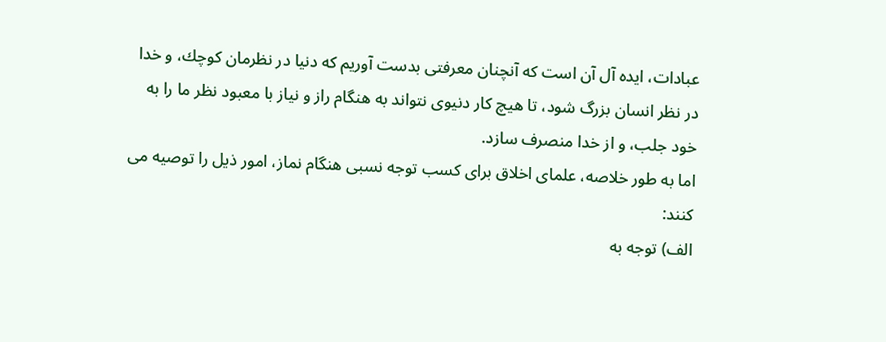عبادات، ایده آل آن است كه آنچنان معرفتى بدست آوریم كه دنیا در نظرمان كوچك، و خدا در نظر انسان بزرگ شود، تا هیچ كار دنیوى نتواند به هنگام راز و نیاز با معبود نظر ما را به خود جلب، و از خدا منصرف سازد.
اما به طور خلاصه، علمای اخلاق برای كسب توجه نسبی هنگام نماز، امور ذیل را توصیه مى كنند:
الف) توجه به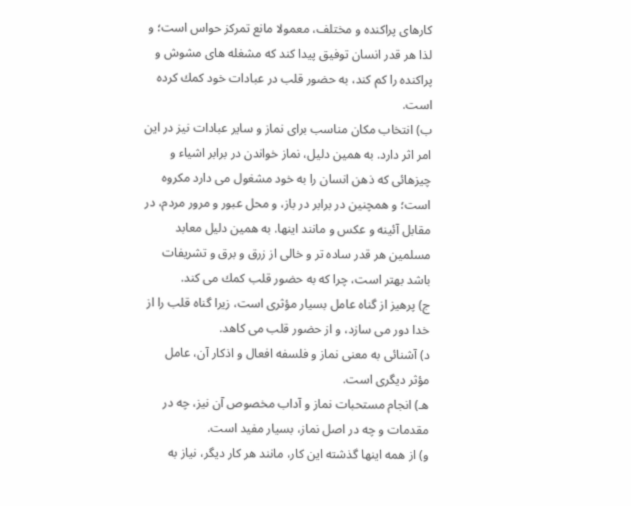كارهاى پراكنده و مختلف، معمولا مانع تمركز حواس است؛ و لذا هر قدر انسان توفیق پیدا كند كه مشغله هاى مشوش و پراكنده را كم كند، به حضور قلب در عبادات خود كمك كرده است.
ب) انتخاب مكان مناسب برای نماز و سایر عبادات نیز در این امر اثر دارد. به همین دلیل، نماز خواندن در برابر اشیاء و چیزهائى كه ذهن انسان را به خود مشغول مى دارد مكروه است؛ و همچنین در برابر در باز، و محل عبور و مرور مردم، در مقابل آئینه و عكس و مانند اینها. به همین دلیل معابد مسلمین هر قدر ساده تر و خالى از زرق و برق و تشریفات باشد بهتر است، چرا كه به حضور قلب كمك مى كند.
ج) پرهیز از گناه عامل بسیار مؤثرى است، زیرا گناه قلب را از خدا دور مى سازد، و از حضور قلب مى كاهد.
د) آشنائى به معنى نماز و فلسفه افعال و اذكار آن، عامل مؤثر دیگرى است.
هـ) انجام مستحبات نماز و آداب مخصوص آن نیز، چه در مقدمات و چه در اصل نماز، بسیار مفید است.
و) از همه اینها گذشته این كار، مانند هر كار دیگر، نیاز به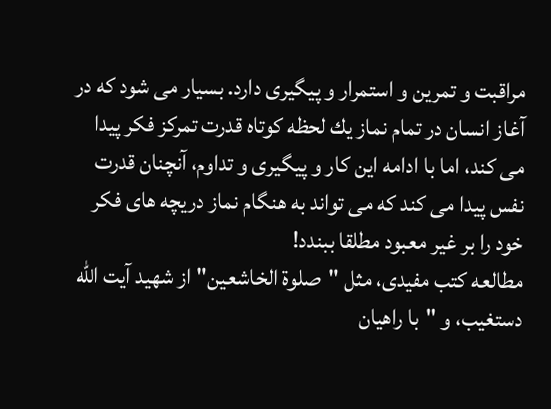مراقبت و تمرین و استمرار و پیگیرى دارد. بسیار مى شود كه در آغاز انسان در تمام نماز یك لحظه كوتاه قدرت تمركز فكر پیدا مى كند، اما با ادامه این كار و پیگیرى و تداوم، آنچنان قدرت نفس پیدا مى كند كه مى تواند به هنگام نماز دریچه هاى فكر خود را بر غیر معبود مطلقا ببندد!
مطالعه كتب مفیدی، مثل "صلوة الخاشعین" از شهید آیت الله دستغیب، و "با راهیان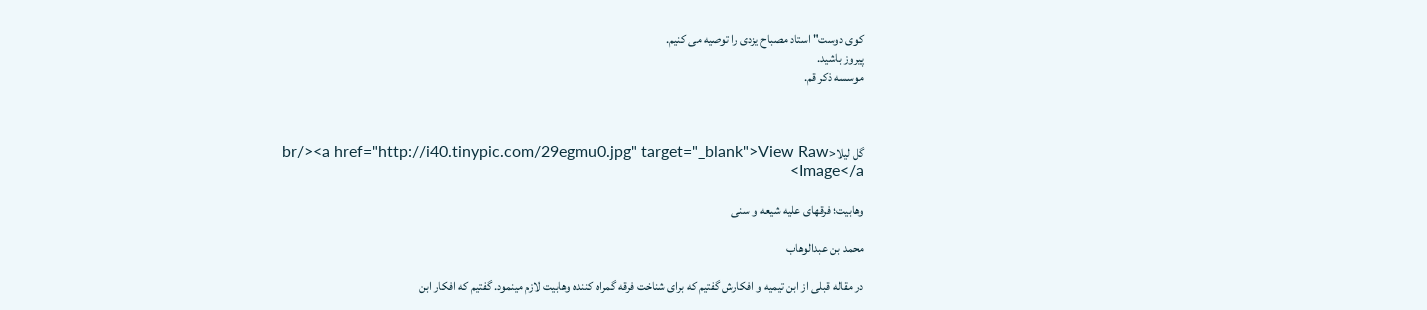كوی دوست" استاد مصباح یزدی را توصیه می كنیم.
پیروز باشید.
موسسه ذکر قم.



گل ليلا<br/><a href="http://i40.tinypic.com/29egmu0.jpg" target="_blank">View Raw Image</a>

وهابیت؛ فرقهای علیه شیعه و سنی

محمد بن عبدالوهاب

در مقاله قبلی از ابن تیمیه و افکارش گفتیم که برای شناخت فرقه گمراه کننده وهابیت لازم مینمود. گفتیم که افکار ابن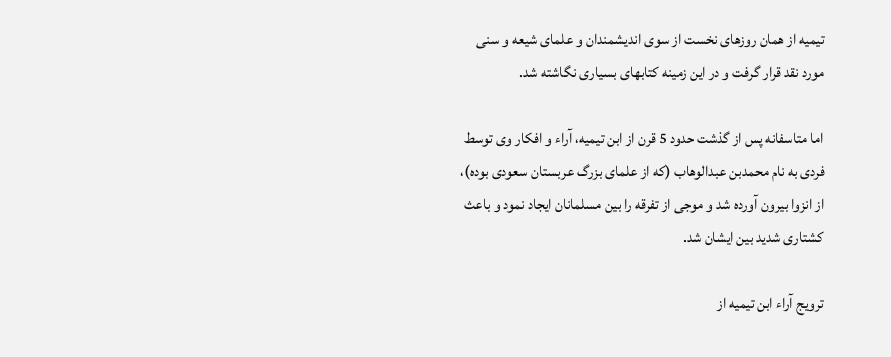تیمیه از همان روزهای نخست از سوی اندیشمندان و علمای شیعه و سنی مورد نقد قرار گرفت و در این زمینه کتابهای بسیاری نگاشته شد.

اما متاسفانه پس از گذشت حدود 5 قرن از ابن تیمیه، آراء و افکار وی توسط فردی به نام محمدبن عبدالوهاب (که از علمای بزرگ عربستان سعودی بوده)، از انزوا بیرون آورده شد و موجی از تفرقه را بین مسلمانان ایجاد نمود و باعث کشتاری شدید بین ایشان شد.

ترویج آراء ابن تیمیه از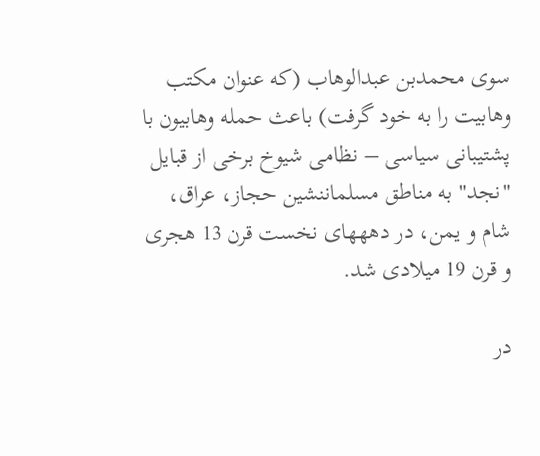سوی محمدبن عبدالوهاب (که عنوان مکتب وهابیت را به خود گرفت) باعث حمله وهابیون با پشتیبانی سیاسی – نظامی شیوخ برخی از قبایل "نجد" به مناطق مسلماننشین حجاز، عراق، شام و یمن، در دهههای نخست قرن 13 هجری و قرن 19 میلادی شد.

در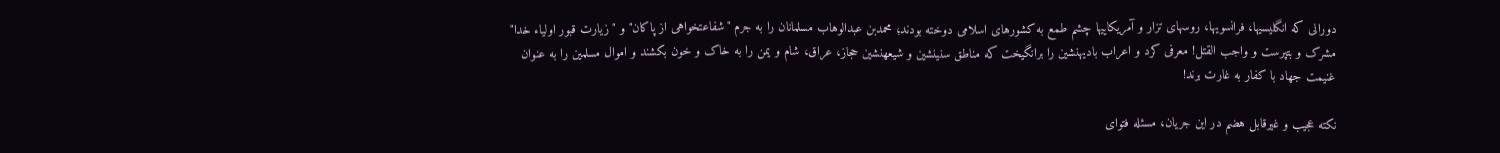دورانی که انگلیسیها، فرانسویها، روسهای تزار و آمریکاییها چشم طمع به کشورهای اسلامی دوخته بودند؛ محمدبن عبدالوهاب مسلمانان را به جرم "شفاعتخواهی از پاکان" و "زیارت قبور اولیاء خدا" مشرک و بتپرست و واجب القتل! معرفی کرد و اعراب بادیهنشین را برانگیخت که مناطق سنینشین و شیعهنشین حجاز، عراق، شام و یمن را به خاک و خون بکشند و اموال مسلمین را به عنوان غنیمت جهاد با کفار به غارت برند!

نکته عجیب و غیرقابل هضم در این جریان، مسئله فتوای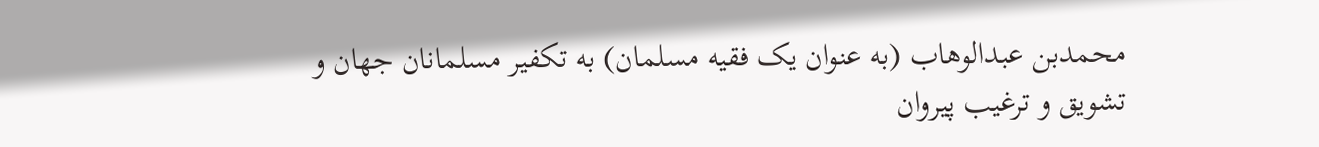محمدبن عبدالوهاب (به عنوان یک فقیه مسلمان) به تکفیر مسلمانان جهان و تشویق و ترغیب پیروان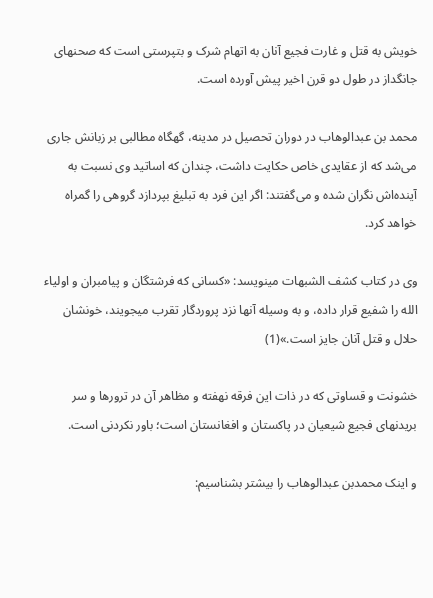خویش به قتل و غارت فجیع آنان به اتهام شرک و بتپرستی است که صحنهای جانگداز در طول دو قرن اخیر پیش آورده است.

محمد بن عبدالوهاب در دوران تحصیل در مدینه، گهگاه مطالبی بر زبانش جاری می‌شد که از عقایدی خاص حکایت داشت، چندان که اساتید وی نسبت به آینده‌اش نگران شده و می‌گفتند: اگر این فرد به تبلیغ بپردازد گروهی را گمراه خواهد کرد.

وی در کتاب کشف الشبهات مینویسد: «کسانی که فرشتگان و پیامبران و اولیاء الله را شفیع قرار داده، و به وسیله آنها نزد پروردگار تقرب میجویند، خونشان حلال و قتل آنان جایز است.»(1)

خشونت و قساوتی که در ذات این فرقه نهفته و مظاهر آن در ترورها و سر بریدنهای فجیع شیعیان در پاکستان و افغانستان است؛ باور نکردنی است.

و اینک محمدبن عبدالوهاب را بیشتر بشناسیم: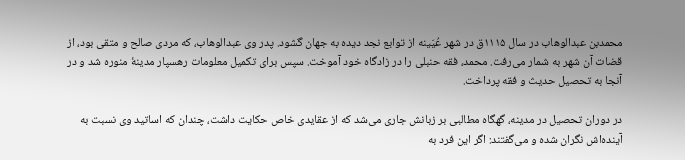محمدبن عبدالوهاب در سال ۱۱۱۵ق در شهر عُیَینه از توابع نجد دیده به جهان گشود. پدر وی عبدالوهاب، که مردی صالح و متقی بود، از قضات آن شهر به شمار می‌رفت. محمد، فقه حنبلی را در زادگاه خود آموخت. سپس برای تکمیل معلومات رهسپار مدینهٔ منوره شد و در آنجا به تحصیل حدیث و فقه پرداخت.

در دوران تحصیل در مدینه، گهگاه مطالبی بر زبانش جاری می‌شد که از عقایدی خاص حکایت داشت، چندان که اساتید وی نسبت به آینده‌اش نگران شده و می‌گفتند: اگر این فرد به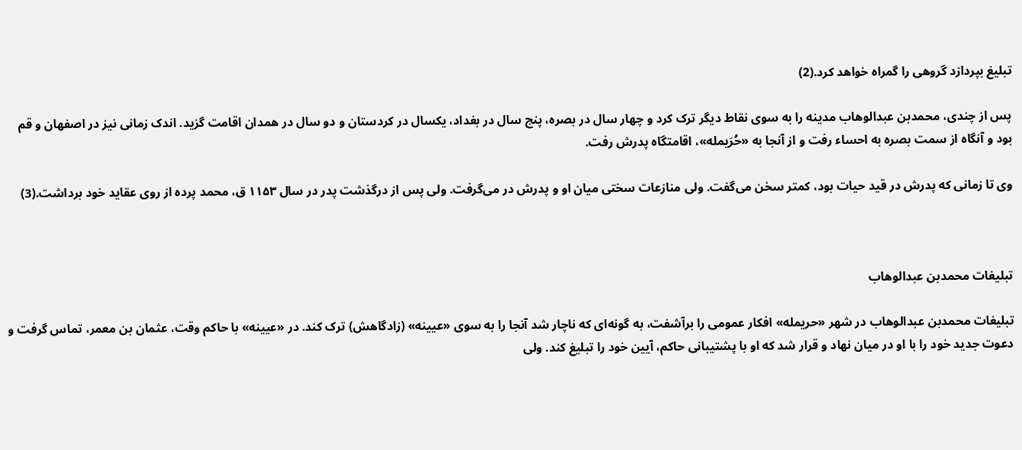تبلیغ بپردازد گروهی را گمراه خواهد کرد.(2)

پس از چندی، محمدبن عبدالوهاب مدینه را به سوی نقاط دیگر ترک کرد و چهار سال در بصره، پنج سال در بغداد، یکسال در کردستان و دو سال در همدان اقامت گزید. اندک زمانی نیز در اصفهان و قم بود و آنگاه از سمت بصره به احساء رفت و از آنجا به «حُرَیمله»، اقامتگاه پدرش رفت.

وی تا زمانی که پدرش در قید حیات بود، کمتر سخن می‌گفت. ولی منازعات سختی میان او و پدرش در می‌گرفت. ولی پس از درگذشت پدر در سال ۱۱۵۳ ق، محمد پرده از روی عقاید خود برداشت.(3)



تبلیغات محمدبن عبدالوهاب

تبلیغات محمدبن عبدالوهاب در شهر «حریمله» افکار عمومی را برآشفت، به گونه‌ای که ناچار شد آنجا را به سوی «عیینه» (زادگاهش) ترک کند. در «عیینه» با حاکم وقت، عثمان بن معمر، تماس گرفت و دعوت جدید خود را با او در میان نهاد و قرار شد که او با پشتیبانی حاکم، آیین خود را تبلیغ کند. ولی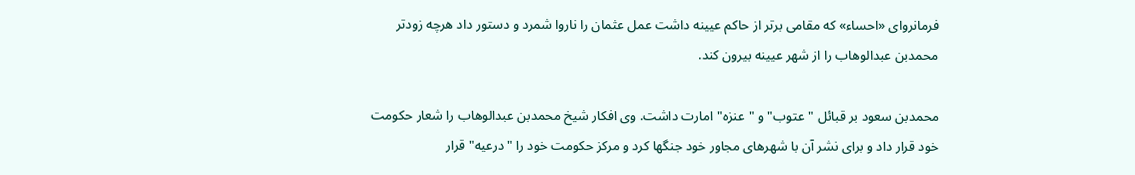فرمانروای «احساء» که مقامی برتر از حاکم عیینه داشت عمل عثمان را ناروا شمرد و دستور داد هرچه زودتر محمدبن عبدالوهاب را از شهر عیینه بیرون کند.

محمدبن سعود بر قبائل "عتوب" و "عنزه" امارت داشت. وی افکار شیخ محمدبن عبدالوهاب را شعار حکومت خود قرار داد و برای نشر آن با شهر‌های مجاور خود جنگها کرد و مرکز حکومت خود را "درعیه" قرار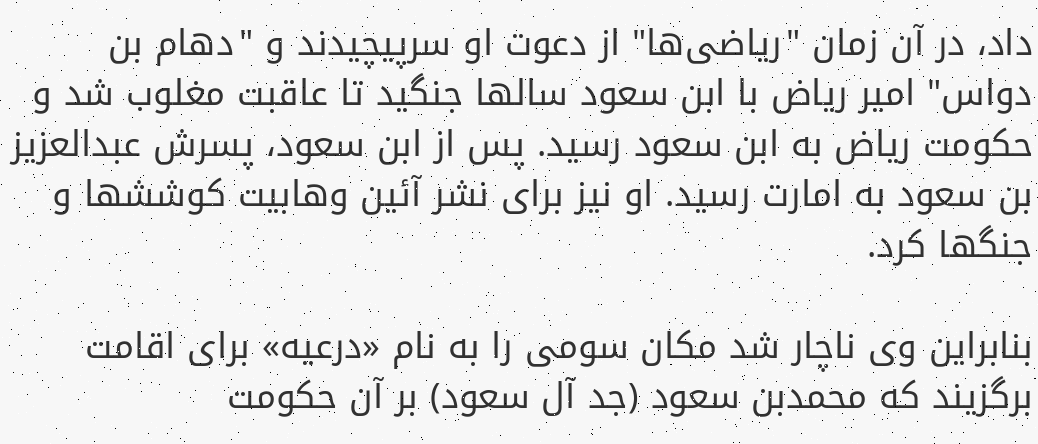داد، در آن زمان "ریاضی‌ها" از دعوت او سرپیچیدند و "دهام بن دواس" امیر ریاض با ابن سعود سالها جنگید تا عاقبت مغلوب شد و حکومت ریاض به ابن سعود رسید. پس از ابن سعود، پسرش عبدالعزیز بن سعود به امارت رسید. او نیز برای نشر آئین وهابیت کوششها و جنگها کرد.

بنابراین وی ناچار شد مکان سومی را به نام «درعیه» برای اقامت برگزیند که محمدبن سعود (جد آل سعود) بر آن حکومت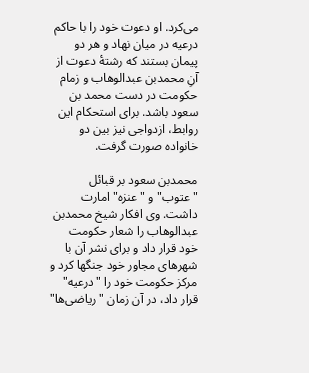می‌کرد. او دعوت خود را با حاکم درعیه در میان نهاد و هر دو پیمان بستند که رشتهٔ دعوت از آنِ محمدبن عبدالوهاب و زمام حکومت در دست محمد بن سعود باشد. برای استحکام این روابط، ازدواجی نیز بین دو خانواده صورت گرفت.

محمدبن سعود بر قبائل "عتوب" و "عنزه" امارت داشت. وی افکار شیخ محمدبن عبدالوهاب را شعار حکومت خود قرار داد و برای نشر آن با شهر‌های مجاور خود جنگها کرد و مرکز حکومت خود را "درعیه" قرار داد، در آن زمان "ریاضی‌ها"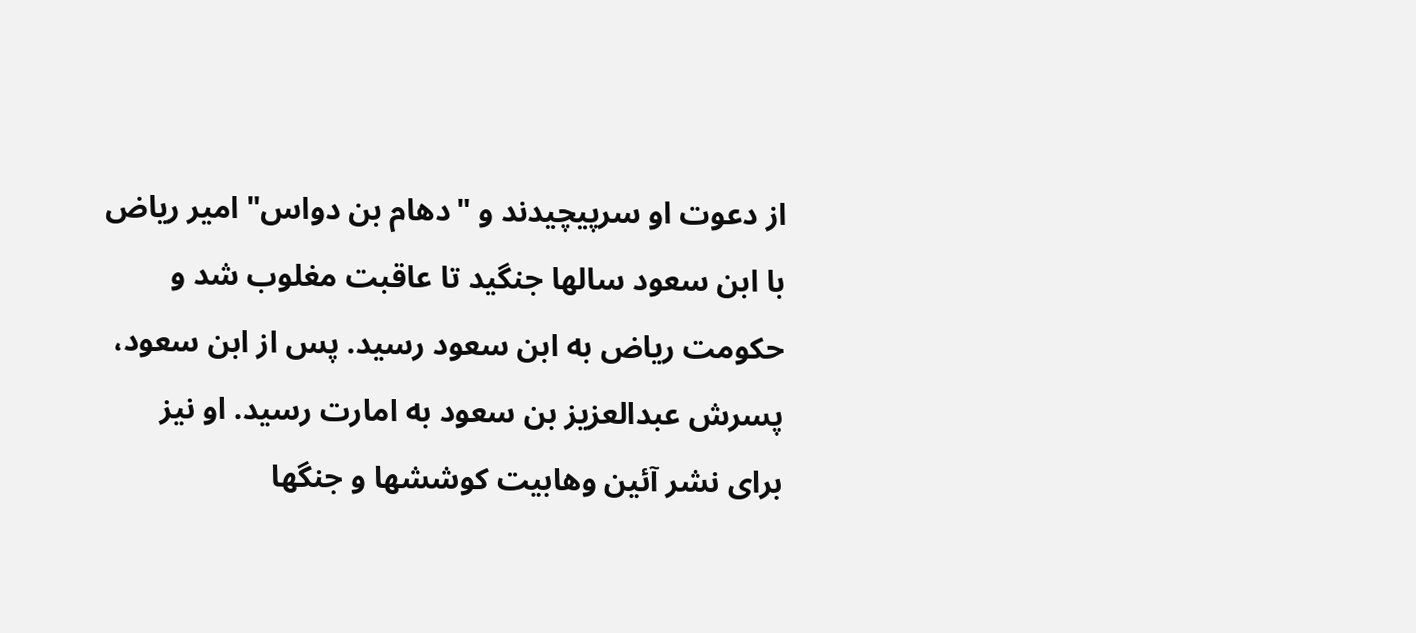از دعوت او سرپیچیدند و "دهام بن دواس" امیر ریاض با ابن سعود سالها جنگید تا عاقبت مغلوب شد و حکومت ریاض به ابن سعود رسید. پس از ابن سعود، پسرش عبدالعزیز بن سعود به امارت رسید. او نیز برای نشر آئین وهابیت کوششها و جنگها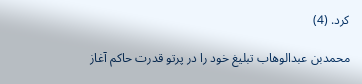کرد. (4)

محمدبن عبدالوهاب تبلیغ خود را در پرتو قدرت حاکم آغاز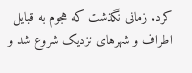کرد. زمانی نگذشت که هجوم به قبایل اطراف و شهرهای نزدیک شروع شد و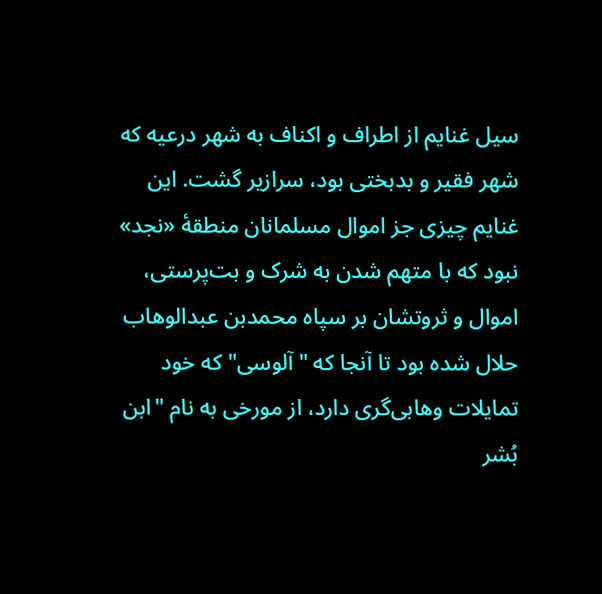سیل غنایم از اطراف و اکناف به شهر درعیه که شهر فقیر و بدبختی بود، سرازیر گشت. این غنایم چیزی جز اموال مسلمانان منطقهٔ «نجد» نبود که با متهم شدن به شرک و بت‌پرستی، اموال و ثروتشان بر سپاه محمدبن عبدالوهاب حلال شده بود تا آنجا که "آلوسی" که خود تمایلات وهابی‌گری دارد، از مورخی به نام "ابن بُشر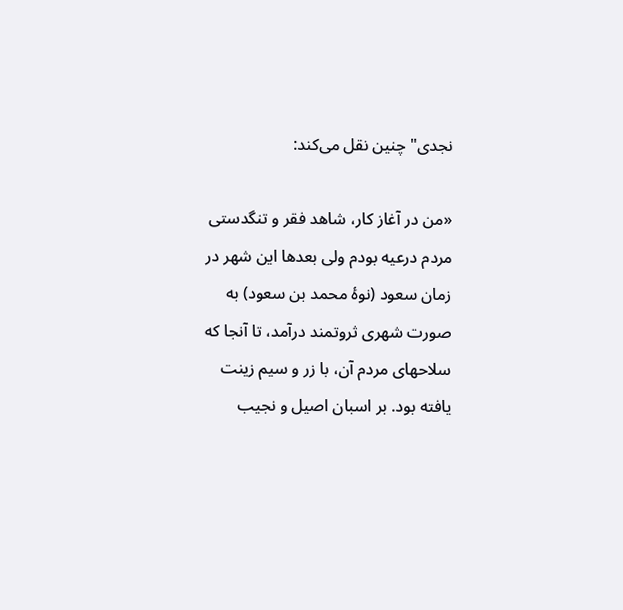نجدی" چنین نقل می‌کند:

«من در آغاز کار، شاهد فقر و تنگدستی مردم درعیه بودم ولی بعدها این شهر در زمان سعود (نوهٔ محمد بن سعود) به صورت شهری ثروتمند درآمد، تا آنجا که سلاحهای مردم آن، با زر و سیم زینت یافته بود. بر اسبان اصیل و نجیب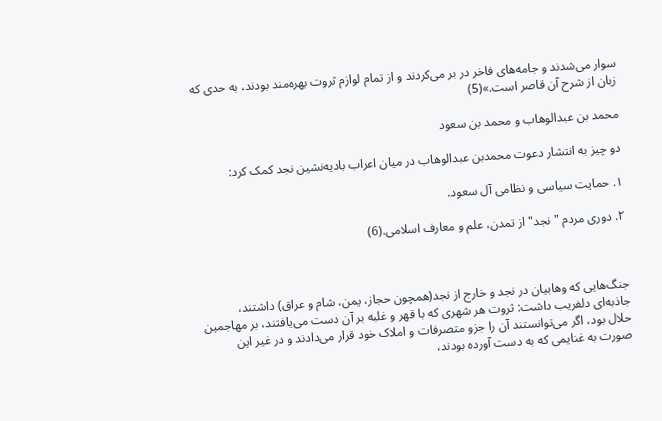سوار می‌شدند و جامه‌های فاخر در بر می‌کردند و از تمام لوازم ثروت بهره‌مند بودند، به حدی که زبان از شرح آن قاصر است.»(5)

محمد بن عبدالوهاب و محمد بن سعود

دو چیز به انتشار دعوت محمدبن عبدالوهاب در میان اعراب بادیه‌نشین نجد کمک کرد:

۱. حمایت سیاسی و نظامی آل سعود.

۲. دوری مردم "نجد" از تمدن، علم و معارف اسلامی.(6)



جنگ‌هایی که وهابیان در نجد و خارج از نجد(همچون حجاز، یمن، شام و عراق) داشتند، جاذبه‌ای دلفریب داشت: ثروت هر شهری که با قهر و غلبه بر آن دست می‌یافتند، بر مهاجمین حلال بود، اگر می‌توانستند آن را جزو متصرفات و املاک خود قرار می‌دادند و در غیر این صورت به غنایمی که به دست‌ آورده بودند،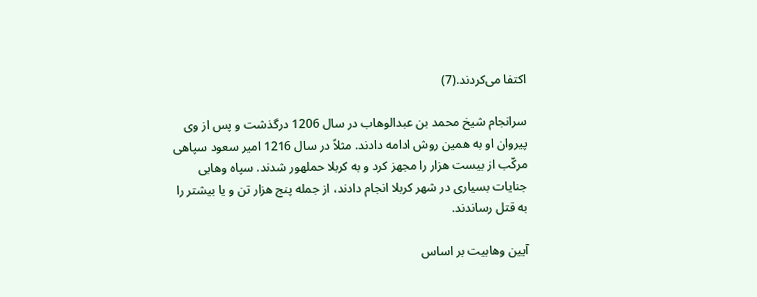اکتفا می‌کردند.(7)

سرانجام شیخ محمد بن عبدالوهاب در سال 1206 درگذشت و پس از وی پیروان او به همین روش ادامه دادند. مثلاً در سال 1216 امیر سعود سپاهی مرکّب از بیست هزار را مجهز کرد و به کربلا حملهور شدند. سپاه وهابی جنایات بسیاری در شهر کربلا انجام دادند، از جمله پنج هزار تن و یا بیشتر را به قتل رساندند.

آیین وهابیت بر اساس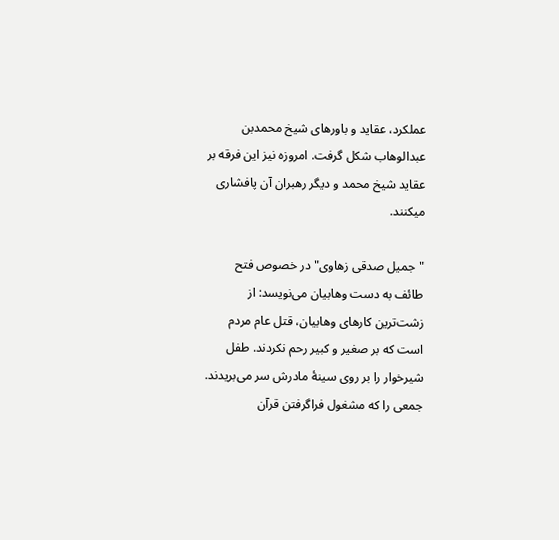عملکرد، عقاید و باورهای شیخ محمدبن عبدالوهاب شکل گرفت. امروزه نیز این فرقه بر عقاید شیخ محمد و دیگر رهبران آن پافشاری میکنند.

"جمیل صدقی زهاوی" در خصوص فتح طائف به دست وهابیان می‌نویسد: از زشت‌ترین کارهای وهابیان، قتل عام مردم است که بر صغیر و کبیر رحم نکردند. طفل شیرخوار را بر روی سینهٔ مادرش سر می‌بریدند. جمعی را که مشغول فراگرفتن قرآن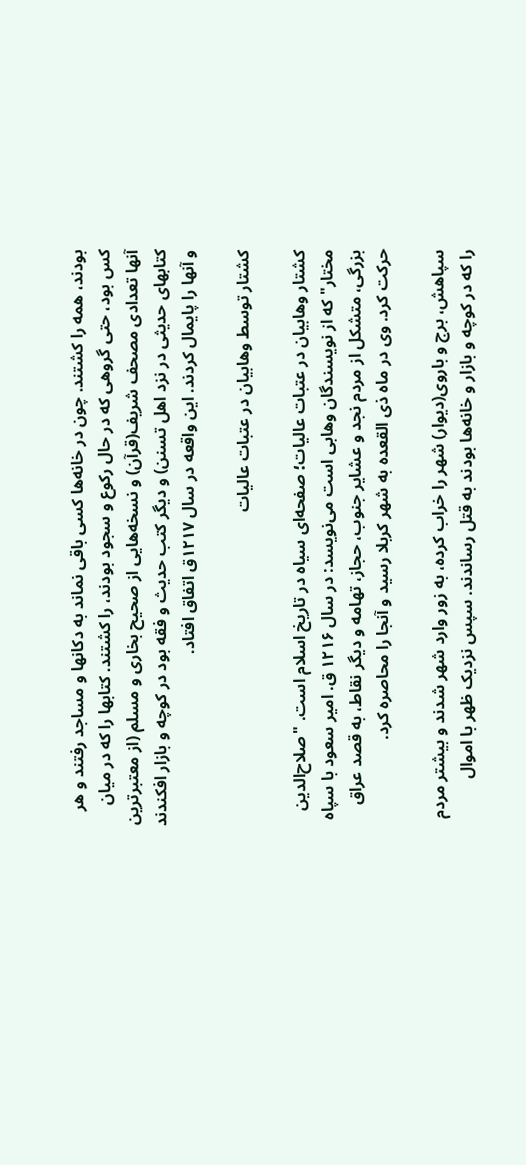بودند، همه را کشتند. چون در خانه‌ها کسی باقی نماند به دکانها و مساجد رفتند و هر کس بود، حتی گروهی که در حال رکوع و سجود بودند، را کشتند. کتابها را که در میان آنها تعدادی مصحف شریف(قرآن) و نسخه‌هایی از صحیح بخاری و مسلم (از معتبرترین کتابهای حدیثی در نزد اهل تسنن) و دیگر کتب حدیث و فقه بود در کوچه و بازار افکندند و آنها را پایمال کردند. این واقعه در سال ۱۲۱۷ق اتفاق افتاد.

کشتار توسط وهابیان در عتبات عالیات

کشتار وهابیان در عتبات عالیات؛ صفحه‌ای سیاه در تاریخ اسلام است. "صلاح‌الدین مختار" که از نویسندگان وهابی است می‌نویسد: در سال ۱۲۱۶ ق. امیر سعود با سپاه بزرگی، متشکل از مردم نجد و عشایر جنوب، حجاز، تهامه و دیگر نقاط، به قصد عراق حرکت کرد. وی در ماه ذی القعده به شهر کربلا رسید و آنجا را محاصره کرد.

سپاهش، برج و باروی(دیوار) شهر را خراب کرده، به زور وارد شهر شدند و بیشتر مردم را که در کوچه و بازار و خانه‌ها بودند به قتل رساندند. سپس نزدیک ظهر با اموال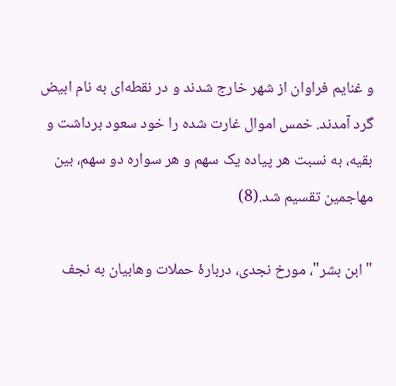و غنایم فراوان از شهر خارج شدند و در نقطه‌ای به نام ابیض گرد آمدند. خمس اموال غارت شده را خود سعود برداشت و بقیه، به نسبت هر پیاده یک سهم و هر سواره دو سهم، بین مهاجمین تقسیم شد.(8)

"ابن بشر"، مورخ نجدی، دربارهٔ حملات وهابیان به نجف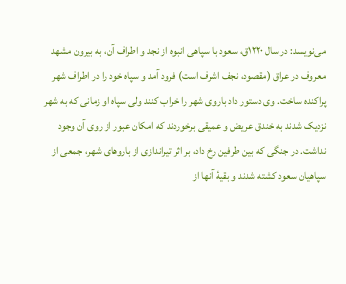می‌نویسد: در سال ۱۲۲۰ق، سعود با سپاهی انبوه از نجد و اطراف آن، به بیرون مشهد معروف در عراق (مقصود، نجف اشرف است) فرود آمد و سپاه خود را در اطراف شهر پراکنده ساخت. وی دستور داد باروی شهر را خراب کنند ولی سپاه او زمانی که به شهر نزدیک شدند به خندق عریض و عمیقی برخوردند که امکان عبور از روی آن وجود نداشت. در جنگی که بین طرفین رخ داد، بر اثر تیراندازی از باروهای شهر، جمعی از سپاهیان سعود کشته شدند و بقیهٔ آنها از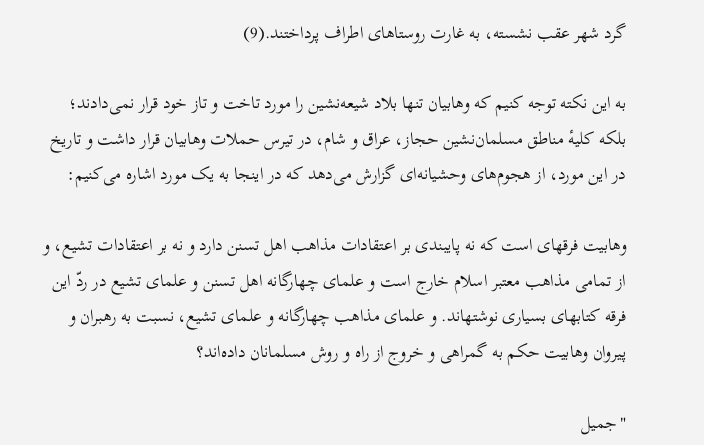گرد شهر عقب نشسته، به غارت روستاهای اطراف پرداختند.(9)

به این نکته توجه کنیم که وهابیان تنها بلاد شیعه‌نشین را مورد تاخت و تاز خود قرار نمی‌دادند؛ بلکه کلیهٔ مناطق مسلمان‌نشین حجاز، عراق و شام، در تیرس حملات وهابیان قرار داشت و تاریخ در این مورد، از هجوم‌های وحشیانه‌ای گزارش می‌دهد که در اینجا به یک مورد اشاره می‌کنیم:

وهابیت فرقهای است که نه پایبندی بر اعتقادات مذاهب اهل تسنن دارد و نه بر اعتقادات تشیع، و از تمامی مذاهب معتبر اسلام خارج است و علمای چهارگانه اهل تسنن و علمای تشیع در ردّ این فرقه کتابهای بسیاری نوشتهاند. و علمای مذاهب چهارگانه و علمای تشیع، نسبت به رهبران و پیروان وهابیت حکم به گمراهی و خروج از راه و روش مسلمانان داده‌اند؟

"جمیل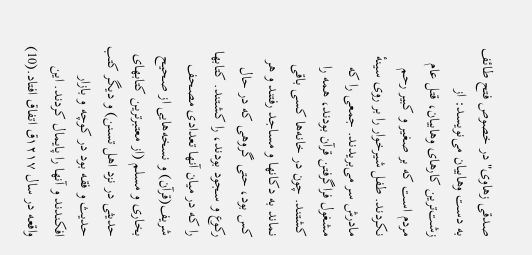صدقی زهاوی" در خصوص فتح طائف به دست وهابیان می‌نویسد: از زشت‌ترین کارهای وهابیان، قتل عام مردم است که بر صغیر و کبیر رحم نکردند. طفل شیرخوار را بر روی سینهٔ مادرش سر می‌بریدند. جمعی را که مشغول فراگرفتن قرآن بودند، همه را کشتند. چون در خانه‌ها کسی باقی نماند به دکانها و مساجد رفتند و هر کس بود، حتی گروهی که در حال رکوع و سجود بودند، را کشتند. کتابها را که در میان آنها تعدادی مصحف شریف(قرآن) و نسخه‌هایی از صحیح بخاری و مسلم (از معتبرترین کتابهای حدیثی در نزد اهل تسنن) و دیگر کتب حدیث و فقه بود در کوچه و بازار افکندند و آنها را پایمال کردند. این واقعه در سال ۱۲۱۷ق اتفاق افتاد.(10)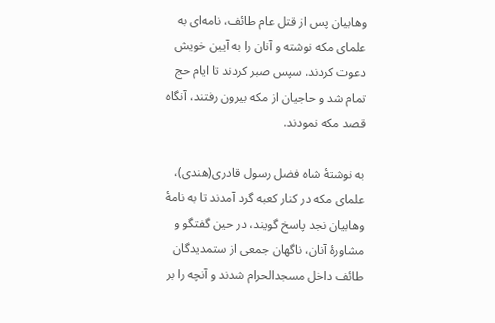وهابیان پس از قتل عام طائف، نامه‌ای به علمای مکه نوشته و آنان را به آیین خویش دعوت کردند. سپس صبر کردند تا ایام حج تمام شد و حاجیان از مکه بیرون رفتند، آنگاه قصد مکه نمودند.

به نوشتهٔ شاه فضل رسول قادری(هندی)، علمای مکه در کنار کعبه گرد آمدند تا به نامهٔ وهابیان نجد پاسخ گویند، در حین گفتگو و مشاورهٔ آنان، ناگهان جمعی از ستمدیدگان طائف داخل مسجدالحرام شدند و آنچه را بر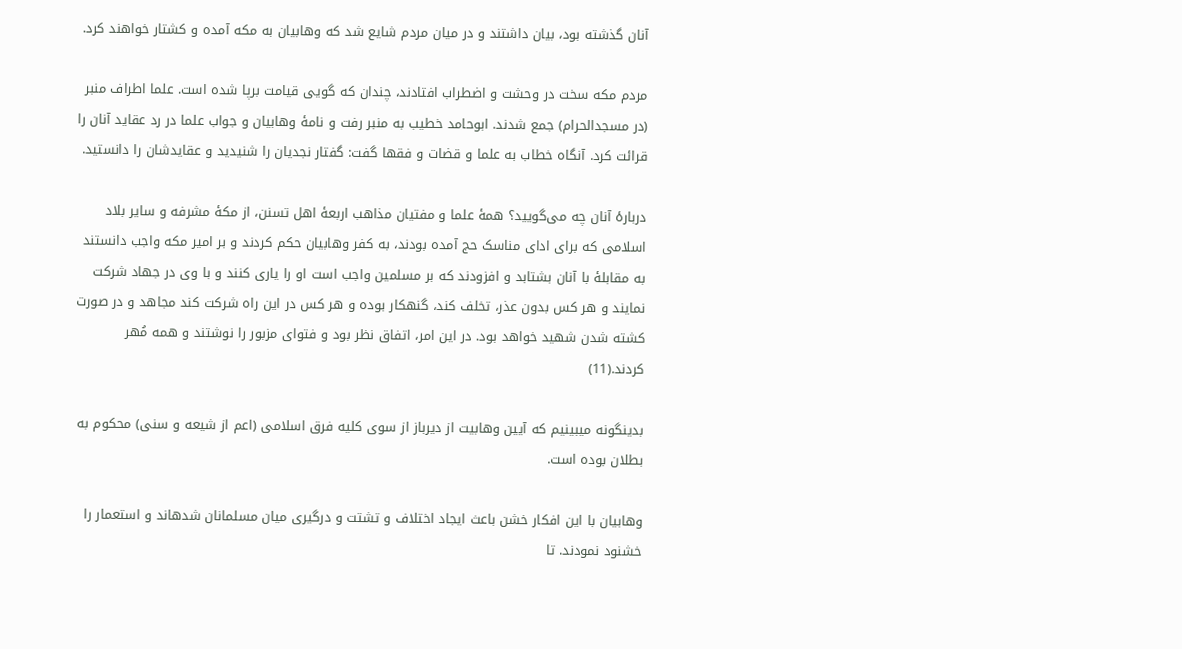آنان گذشته بود، بیان داشتند و در میان مردم شایع شد که وهابیان به مکه آمده و کشتار خواهند کرد.

مردم مکه سخت در وحشت و اضطراب افتادند، چندان که گویی قیامت برپا شده‌ است. علما اطراف منبر (در مسجدالحرام) جمع شدند. ابوحامد خطیب به منبر رفت و نامهٔ وهابیان و جواب علما در رد عقاید آنان را قرائت کرد. آنگاه خطاب به علما و قضات و فقها گفت: گفتار نجدیان را شنیدید و عقایدشان را دانستید.

دربارهٔ آنان چه می‌گویید؟ همهٔ علما و مفتیان مذاهب اربعهٔ اهل تسنن، از مکهٔ مشرفه و سایر بلاد اسلامی که برای ادای مناسک حج آمده بودند، به کفر وهابیان حکم کردند و بر امیر مکه واجب دانستند به مقابلهٔ با آنان بشتابد و افزودند که بر مسلمین واجب است او را یاری کنند و با وی در جهاد شرکت نمایند و هر کس بدون عذر، تخلف کند، گنهکار بوده و هر کس در این راه شرکت کند مجاهد و در صورت کشته شدن شهید خواهد بود. در این امر، اتفاق نظر بود و فتوای مزبور را نوشتند و همه مُهر کردند.(11)

بدینگونه میبینیم که آیین وهابیت از دیرباز از سوی کلیه فرق اسلامی (اعم از شیعه و سنی) محکوم به بطلان بوده است.

وهابیان با این افکار خشن باعث ایجاد اختلاف و تشتت و درگیری میان مسلمانان شدهاند و استعمار را خشنود نمودند. تا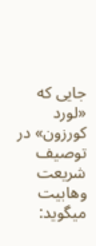جایی که «لورد کورزون» در توصیف شریعت وهابیت میگوید: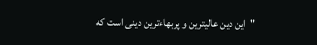"این دین عالیترین و پربهاءترین دینی است که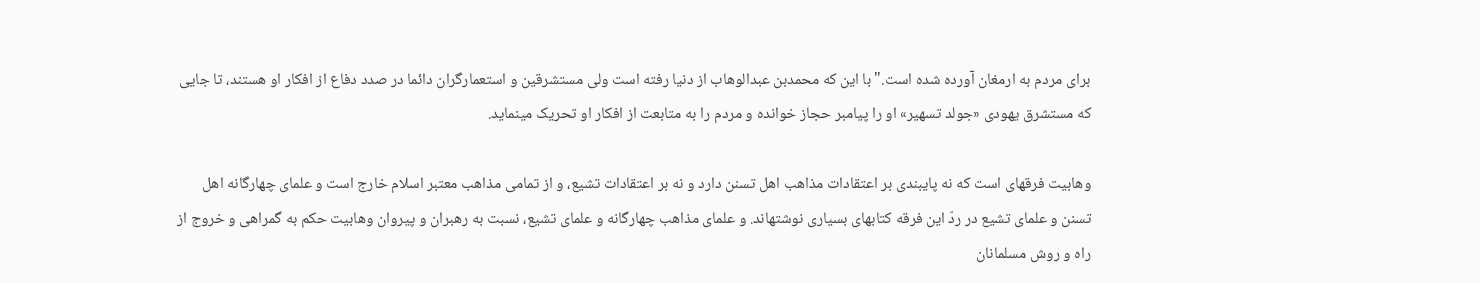برای مردم به ارمغان آورده شده است." با این که محمدبن عبدالوهاب از دنیا رفته است ولی مستشرقین و استعمارگران دائما در صدد دفاع از افکار او هستند، تا جایی که مستشرق یهودی «جولد تسهیر» او را پیامبر حجاز خوانده و مردم را به متابعت از افکار او تحریک مینماید.

وهابیت فرقهای است که نه پایبندی بر اعتقادات مذاهب اهل تسنن دارد و نه بر اعتقادات تشیع، و از تمامی مذاهب معتبر اسلام خارج است و علمای چهارگانه اهل تسنن و علمای تشیع در ردّ این فرقه کتابهای بسیاری نوشتهاند. و علمای مذاهب چهارگانه و علمای تشیع، نسبت به رهبران و پیروان وهابیت حکم به گمراهی و خروج از راه و روش مسلمانان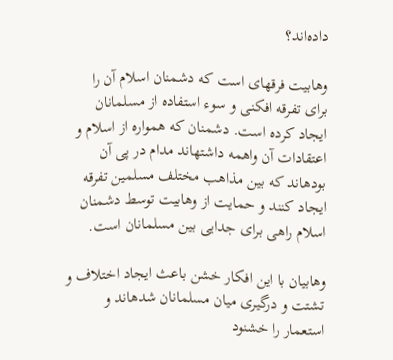داده‌اند؟

وهابیت فرقهای است که دشمنان اسلام آن را برای تفرقه افکنی و سوء استفاده از مسلمانان ایجاد کرده است. دشمنان که همواره از اسلام و اعتقادات آن واهمه داشتهاند مدام در پی آن بودهاند که بین مذاهب مختلف مسلمین تفرقه ایجاد کنند و حمایت از وهابیت توسط دشمنان اسلام راهی برای جدایی بین مسلمانان است.

وهابیان با این افکار خشن باعث ایجاد اختلاف و تشتت و درگیری میان مسلمانان شدهاند و استعمار را خشنود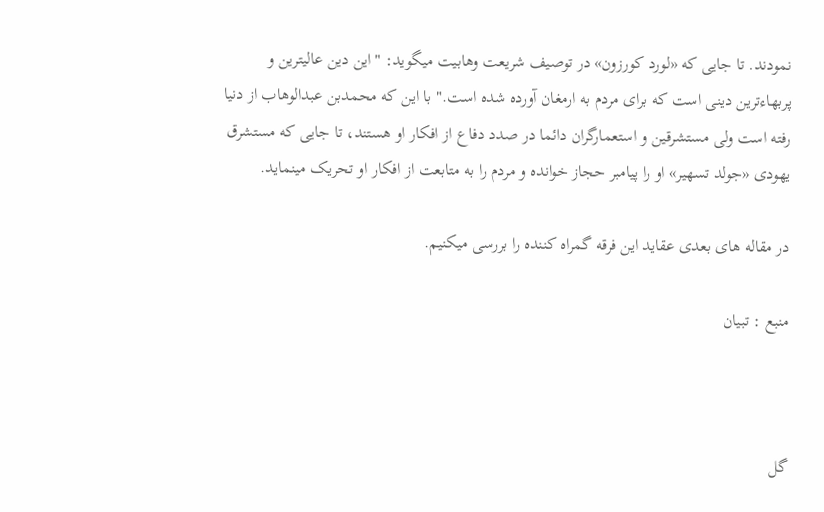نمودند. تا جایی که «لورد کورزون» در توصیف شریعت وهابیت میگوید: "این دین عالیترین و پربهاءترین دینی است که برای مردم به ارمغان آورده شده است." با این که محمدبن عبدالوهاب از دنیا رفته است ولی مستشرقین و استعمارگران دائما در صدد دفاع از افکار او هستند، تا جایی که مستشرق یهودی «جولد تسهیر» او را پیامبر حجاز خوانده و مردم را به متابعت از افکار او تحریک مینماید.

در مقاله های بعدی عقاید این فرقه گمراه کننده را بررسی میکنیم.

منبع : تبيان



گل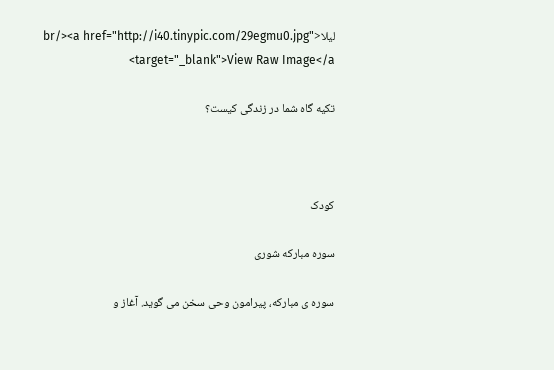ليلا<br/><a href="http://i40.tinypic.com/29egmu0.jpg" target="_blank">View Raw Image</a>

تکیه گاه شما در زندگی کیست؟



کودک

سوره مبارکه شوری

سوره ی مبارکه، پیرامون وحی سخن می گوید. آغاز و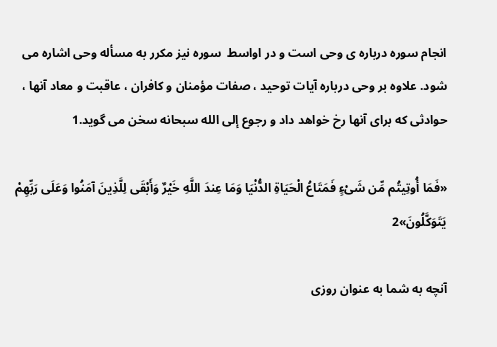انجام سوره درباره ی وحی است و در اواسط  سوره نیز مکرر به مسأله وحی اشاره می شود. علاوه بر وحی درباره آیات توحید ، صفات مؤمنان و کافران ، عاقبت و معاد آنها ، حوادثی که برای آنها رخ خواهد داد و رجوع إلی الله سبحانه سخن می گوید.1

«فَمَا أُوتِیتُم مِّن شَیْءٍ فَمَتَاعُ الْحَیَاةِ الدُّنْیَا وَمَا عِندَ اللَّهِ خَیْرٌ وَأَبْقَى لِلَّذِینَ آمَنُوا وَعَلَى رَبِّهِمْ یَتَوَكَّلُونَ»2

آنچه به شما به عنوان روزی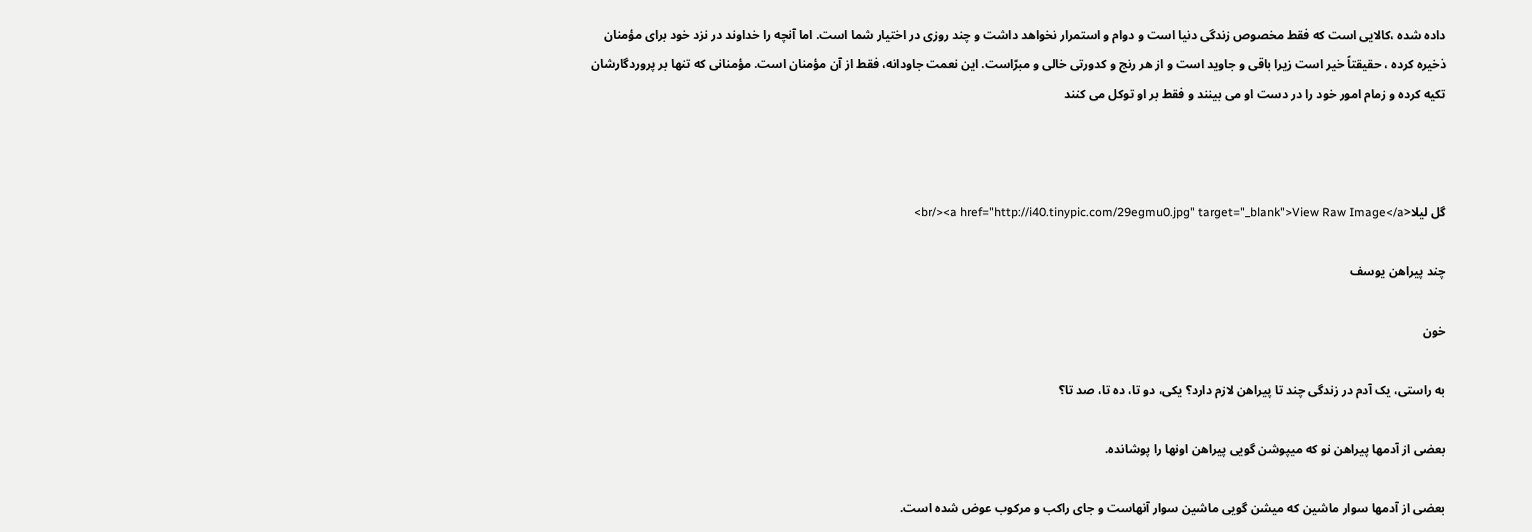داده شده ،کالایی است که فقط مخصوص زندگی دنیا است و دوام و استمرار نخواهد داشت و چند روزی در اختیار شما است. اما آنچه را خداوند در نزد خود برای مؤمنان ذخیره کرده ، حقیقتاً خیر است زیرا باقی و جاوید است و از هر رنج و کدورتی خالی و مبرّاست. این نعمت جاودانه، فقط از آن مؤمنان است. مؤمنانی که تنها بر پروردگارشان تکیه کرده و زمام امور خود را در دست او می بینند و فقط بر او توکل می کنند



گل ليلا<br/><a href="http://i40.tinypic.com/29egmu0.jpg" target="_blank">View Raw Image</a>

چند پیراهن يوسف

خون

به راستی، یک آدم در زندگی چند تا پیراهن لازم دارد؟ یکی، دو تا، ده تا، صد تا؟

بعضی از آدمها پیراهن نو که میپوشن گویی پیراهن اونها را پوشانده.

بعضی از آدمها سوار ماشین که میشن گویی ماشین سوار آنهاست و جای راکب و مرکوب عوض شده است.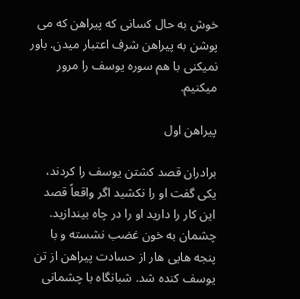خوش به حال کسانی که پیراهن که می پوشن به پیراهن شرف اعتبار میدن. باور نمیکنی با هم سوره یوسف را مرور میکنیم.

پیراهن اول

برادران قصد کشتن یوسف را کردند، یکی گفت او را نکشید اگر واقعاً قصد این کار را دارید او را در چاه بیندازید. چشمان به خون غضب نشسته و با پنجه هایی هار از حسادت پیراهن از تن یوسف کنده شد. شبانگاه با چشمانی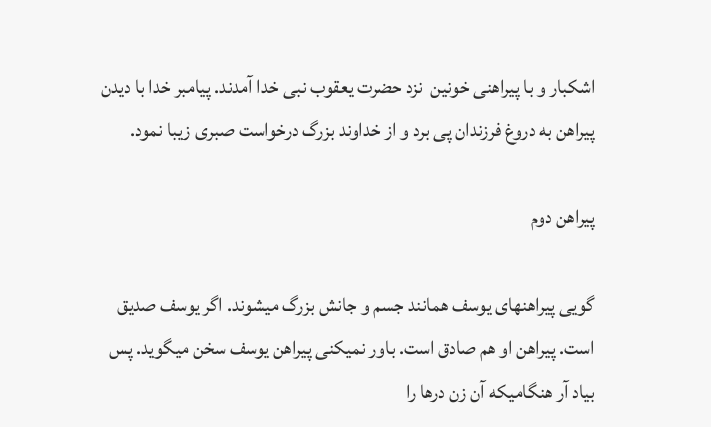اشکبار و با پیراهنی خونین  نزد حضرت یعقوب نبی خدا آمدند. پیامبر خدا با دیدن پیراهن به دروغ فرزندان پی برد و از خداوند بزرگ درخواست صبری زیبا نمود.

پیراهن دوم

گویی پیراهنهای یوسف همانند جسم و جانش بزرگ میشوند. اگر یوسف صدیق است. پیراهن او هم صادق است. باور نمیکنی پیراهن یوسف سخن میگوید. پس بیاد آر هنگامیکه آن زن درها را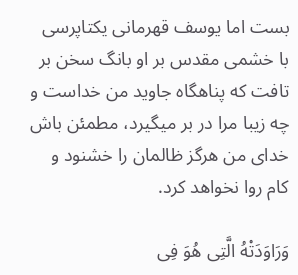بست اما یوسف قهرمانی یکتاپرسی با خشمی مقدس بر او بانگ سخن بر تافت که پناهگاه جاوید من خداست و چه زیبا مرا در بر میگیرد، مطمئن باش خدای من هرگز ظالمان را خشنود و کام روا نخواهد کرد.

وَرَاوَدَتْهُ الَّتِی هُوَ فِی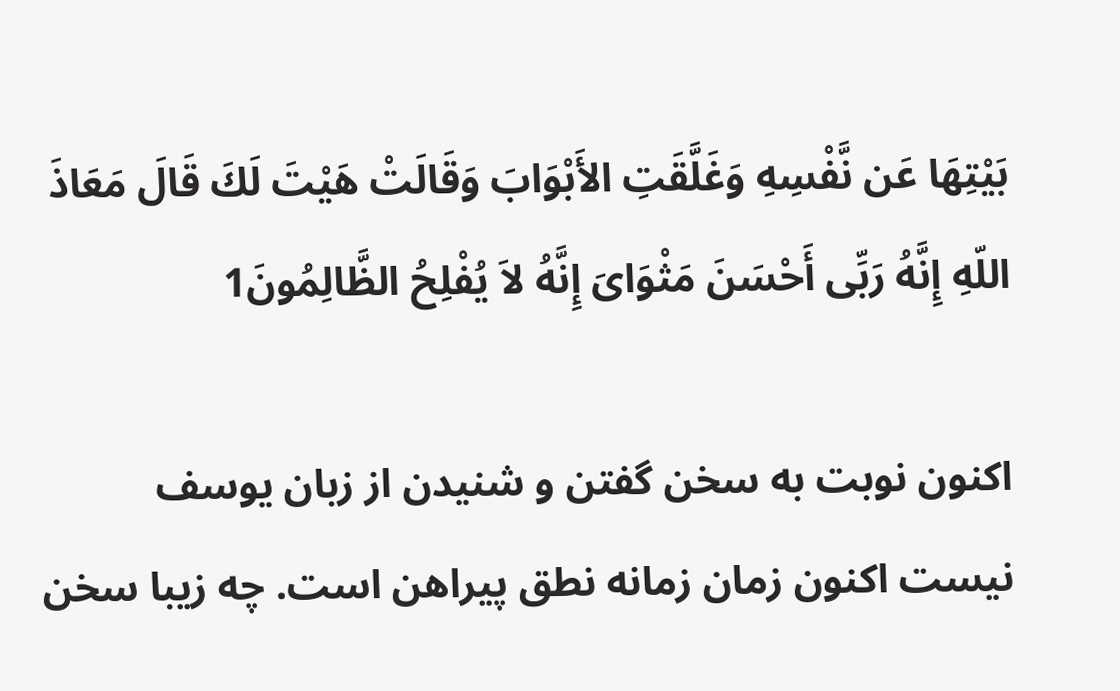بَیْتِهَا عَن نَّفْسِهِ وَغَلَّقَتِ الأَبْوَابَ وَقَالَتْ هَیْتَ لَكَ قَالَ مَعَاذَ اللّهِ إِنَّهُ رَبِّی أَحْسَنَ مَثْوَایَ إِنَّهُ لاَ یُفْلِحُ الظَّالِمُونَ1

اکنون نوبت به سخن گفتن و شنیدن از زبان یوسف نیست اکنون زمان زمانه نطق پیراهن است. چه زیبا سخن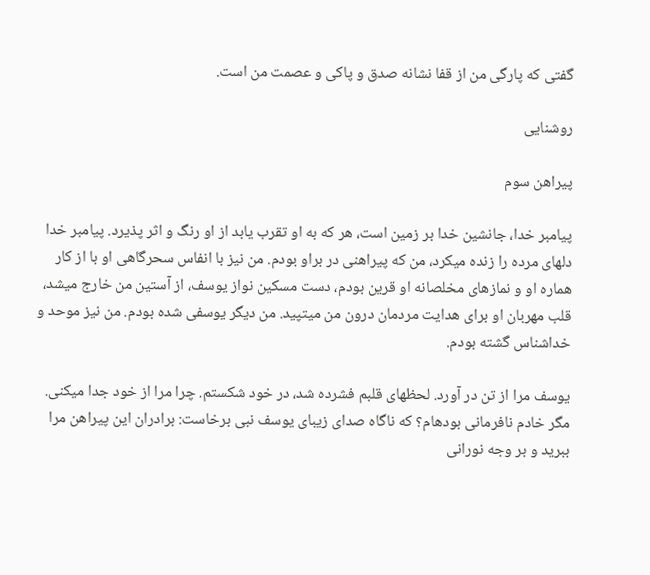گفتی که پارگی من از قفا نشانه صدق و پاکی و عصمت من است.

روشنایی

پیراهن سوم

پیامبر خدا، جانشین خدا بر زمین است، هر که به او تقرب یابد از او رنگ و اثر پذیرد. پیامبر خدا دلهای مرده را زنده میکرد، من که پیراهنی در براو بودم. من نیز با انفاس سحرگاهی او با از کار هماره او و نمازهای مخلصانه او قرین بودم، دست مسکین نواز یوسف، از آستین من خارج میشد، قلب مهربان او برای هدایت مردمان درون من میتپید. من دیگر یوسفی شده بودم. من نیز موحد و خداشناس گشته بودم.

یوسف مرا از تن در آورد. لحظهای قلبم فشرده شد، در خود شکستم. چرا مرا از خود جدا میکنی. مگر خادم نافرمانی بودهام؟ که ناگاه صدای زیبای یوسف نبی برخاست: برادران این پیراهن مرا ببرید و بر وجه نورانی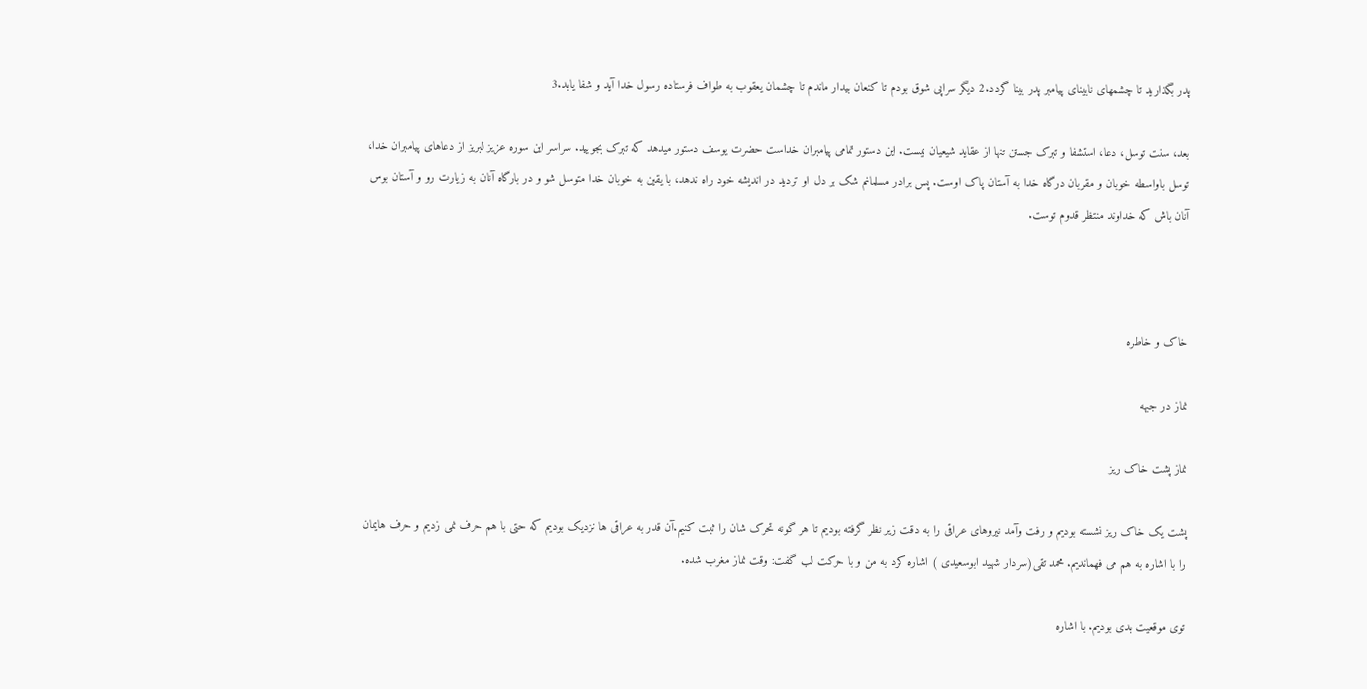پدر بگذارید تا چشمهای نابینای پیامبر پدر بینا گردد.2 دیگر سراپی شوق بودم تا کنعان بیدار ماندم تا چشمان یعقوب به طواف فرستاده رسول خدا آید و شفا یابد.3

بعد، سنت توسل، دعا، استشفا و تبرک جستن تنها از عقاید شیعیان نیست. این دستور تمامی پیامبران خداست حضرت یوسف دستور میدهد که تبرک بجویید. سراسر این سوره عزیز لبریز از دعاهای پیامبران خدا، توسل باواسطه خوبان و مقربان درگاه خدا به آستان پاک اوست. پس برادر مسلمانم شک بر دل او تردید در اندیشه خود راه ندهد، با یقین به خوبان خدا متوسل شو و در بارگاه آنان به زیارت رو و آستان بوس آنان باش که خداوند منتظر قدوم توست.



خاک و خاطره

نماز در جبهه

نماز پشت خاک ریز

پشت یک خاک ریز نشسته بودیم و رفت وآمد نیروهای عراقی را به دقت زیر نظر گرفته بودیم تا هر گونه تحرک شان را ثبت کنیم.آن قدر به عراقی ها نزدیک بودیم که حتی با هم حرف نمی زدیم و حرف هایمان را با اشاره به هم می فهماندیم. محمد تقی(سردار شهید ابوسعیدی ) اشاره کرد به من و با حرکت لب گفت: وقت نماز مغرب شده.

توی موقعیت بدی بودیم. با اشاره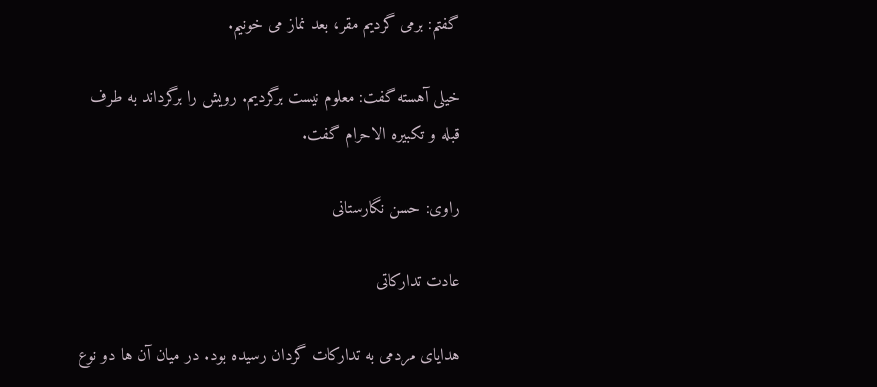گفتم: برمی گردیم مقر، بعد نماز می خونیم.

خیلی آهسته گفت: معلوم نیست برگردیم. رویش را برگرداند به طرف قبله و تکبیره الاحرام گفت.

راوی: حسن نگارستانی

عادت تدارکاتی

هدایای مردمی به تدارکات گردان رسیده بود. در میان آن ها دو نوع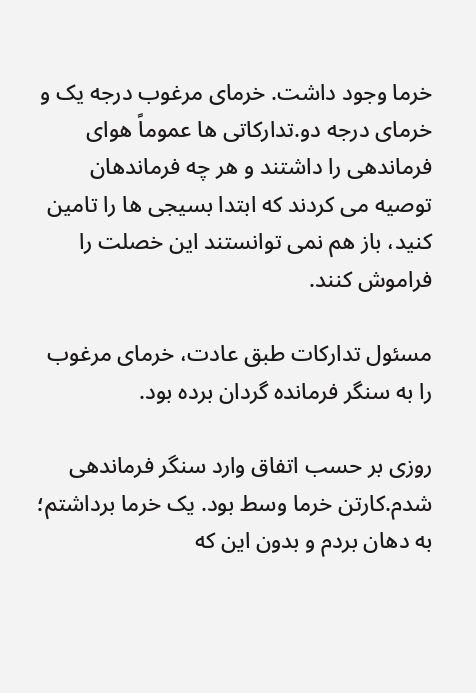خرما وجود داشت. خرمای مرغوب درجه یک و خرمای درجه دو.تدارکاتی ها عموماً هوای فرماندهی را داشتند و هر چه فرماندهان توصیه می کردند که ابتدا بسیجی ها را تامین کنید، باز هم نمی توانستند این خصلت را فراموش کنند.

مسئول تدارکات طبق عادت، خرمای مرغوب را به سنگر فرمانده گردان برده بود.

روزی بر حسب اتفاق وارد سنگر فرماندهی شدم.کارتن خرما وسط بود. یک خرما برداشتم؛ به دهان بردم و بدون این که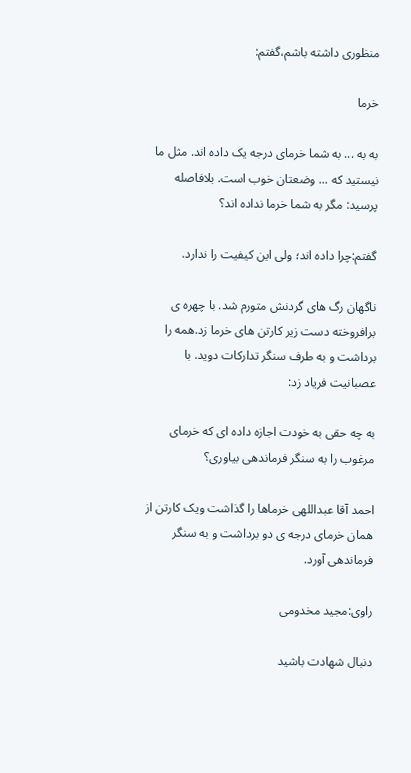منظوری داشته باشم،گفتم:

خرما

به به ... به شما خرمای درجه یک داده اند. مثل ما نیستید که ... وضعتان خوب است. بلافاصله پرسید: مگر به شما خرما نداده اند؟

گفتم:چرا داده اند؛ ولی این کیفیت را ندارد.

ناگهان رگ های گردنش متورم شد. با چهره ی برافروخته دست زیر کارتن های خرما زد.همه را برداشت و به طرف سنگر تدارکات دوید. با عصبانیت فریاد زد:

به چه حقی به خودت اجازه داده ای که خرمای مرغوب را به سنگر فرماندهی بیاوری؟

احمد آقا عبداللهی خرماها را گذاشت ویک کارتن از همان خرمای درجه ی دو برداشت و به سنگر فرماندهی آورد.

راوی:مجید مخدومی

دنبال شهادت باشید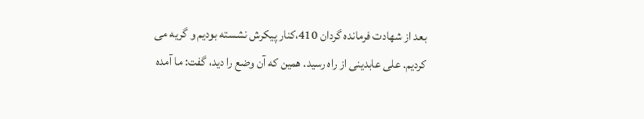بعد از شهادت فرمانده گردان 410،کنار پیکرش نشسته بودیم و گریه می کردیم. علی عابدینی از راه رسید. همین که آن وضع را دید، گفت: ما آمده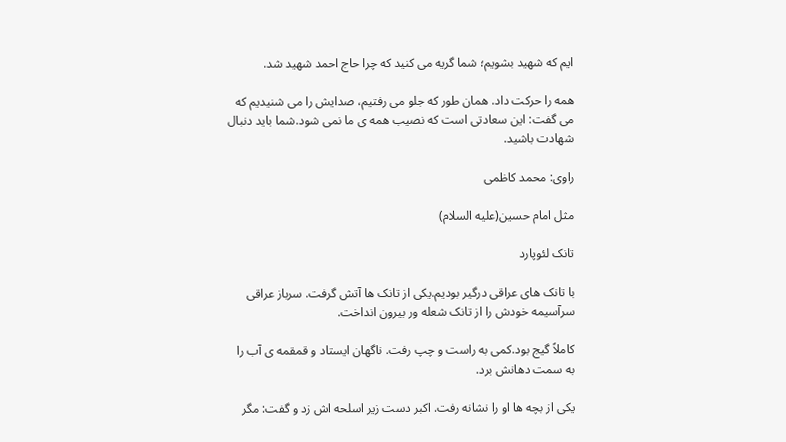ایم که شهید بشویم؛ شما گریه می کنید که چرا حاج احمد شهید شد.

همه را حرکت داد. همان طور که جلو می رفتیم، صدایش را می شنیدیم که می گفت: این سعادتی است که نصیب همه ی ما نمی شود.شما باید دنبال شهادت باشید.

راوی: محمد کاظمی

مثل امام حسین(علیه السلام)

تانک لئوپارد

با تانک های عراقی درگیر بودیم.یکی از تانک ها آتش گرفت. سرباز عراقی سرآسیمه خودش را از تانک شعله ور بیرون انداخت.

کاملاً گیج بود.کمی به راست و چپ رفت. ناگهان ایستاد و قمقمه ی آب را به سمت دهانش برد.

یکی از بچه ها او را نشانه رفت. اکبر دست زیر اسلحه اش زد و گفت: مگر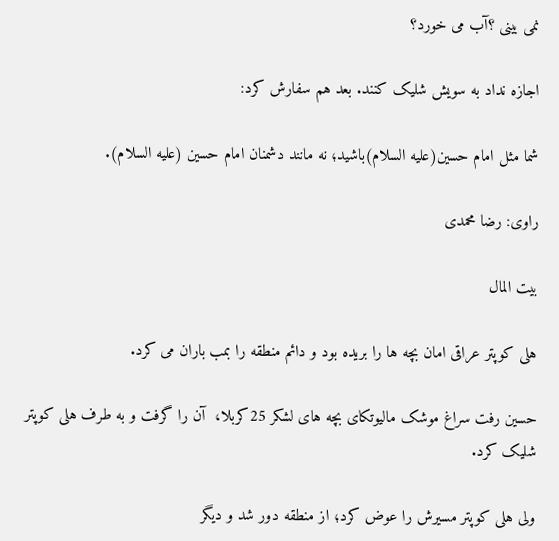نمی بینی ؟آب می خورد؟

اجازه نداد به سویش شلیک کنند. بعد هم سفارش کرد:

شما مثل امام حسین(علیه السلام)باشید؛ نه مانند دشمنان امام حسین (علیه السلام).

راوی: رضا محمدی

بیت المال

هلی کوپتر عراقی امان بچه ها را بریده بود و دائم منطقه را بمب باران می کرد.

حسین رفت سراغ موشک مالیوتکای بچه های لشکر 25کربلا،  آن را گرفت و به طرف هلی کوپتر شلیک کرد.

ولی هلی کوپتر مسیرش را عوض کرد؛ از منطقه دور شد و دیگر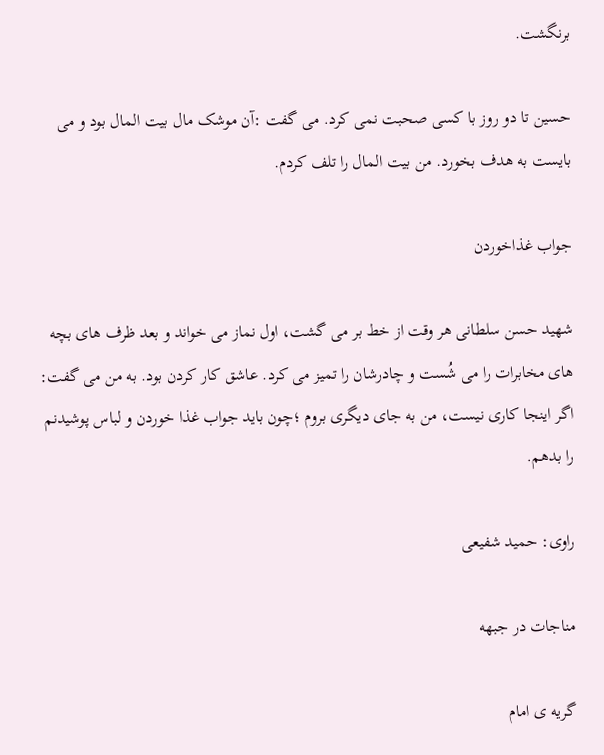برنگشت.

حسین تا دو روز با کسی صحبت نمی کرد. می گفت :آن موشک مال بیت المال بود و می بایست به هدف بخورد. من بیت المال را تلف کردم.

جواب غذاخوردن

شهید حسن سلطانی هر وقت از خط بر می گشت، اول نماز می خواند و بعد ظرف های بچه های مخابرات را می شُست و چادرشان را تمیز می کرد. عاشق کار کردن بود. به من می گفت: اگر اینجا کاری نیست، من به جای دیگری بروم ؛چون باید جواب غذا خوردن و لباس پوشیدنم را بدهم.

راوی: حمید شفیعی

مناجات در جبهه

گریه ی امام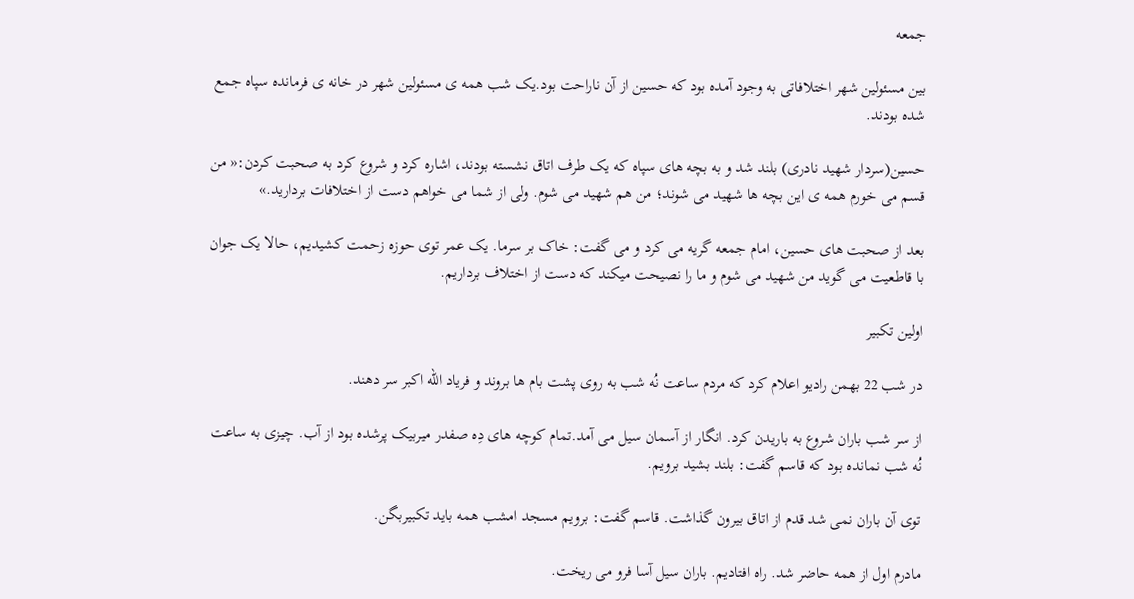جمعه

بین مسئولین شهر اختلافاتی به وجود آمده بود که حسین از آن ناراحت بود.یک شب همه ی مسئولین شهر در خانه ی فرمانده سپاه جمع شده بودند.

حسین(سردار شهید نادری) بلند شد و به بچه های سپاه که یک طرف اتاق نشسته بودند، اشاره کرد و شروع کرد به صحبت کردن:« من قسم می خورم همه ی این بچه ها شهید می شوند؛ من هم شهید می شوم. ولی از شما می خواهم دست از اختلافات بردارید.»

بعد از صحبت های حسین، امام جمعه گریه می کرد و می گفت: خاک بر سرما. یک عمر توی حوزه زحمت کشیدیم، حالا یک جوان با قاطعیت می گوید من شهید می شوم و ما را نصیحت میکند که دست از اختلاف برداریم.

اولین تکبیر

در شب 22 بهمن رادیو اعلام کرد که مردم ساعت نُه شب به روی پشت بام ها بروند و فریاد الله اکبر سر دهند.

از سر شب باران شروع به باریدن کرد. انگار از آسمان سیل می آمد.تمام کوچه های دِه صفدر میربیک پرشده بود از آب. چیزی به ساعت نُه شب نمانده بود که قاسم گفت: بلند بشید برویم.

توی آن باران نمی شد قدم از اتاق بیرون گذاشت. قاسم گفت: برویم مسجد امشب همه باید تکبیربگن.

مادرم اول از همه حاضر شد. راه افتادیم. باران سیل آسا فرو می ریخت.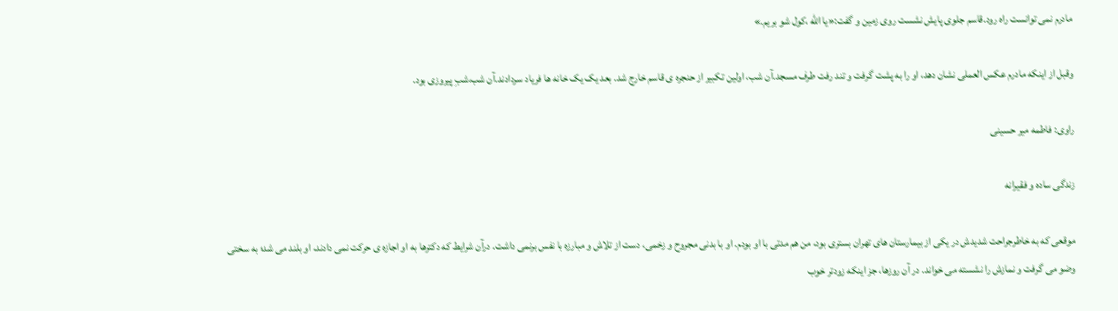مادرم نمی توانست راه رود.قاسم جلوی پایش نشست روی زمین و گفت:«یا الله ،کول شو بریم.»

وقبل از اینکه مادرم عکس العملی نشان دهد، او را به پشت گرفت و تند رفت طرف مسجد.آن شب، اولین تکبیر از حنجره ی قاسم خارج شد. بعد یک یک خانه ها فریاد سردادند.آن شب،شبِ پیروزی بود.

راوی: فاطمه میر حسینی

زندگی ساده و فقیرانه

موقعی که به خاطرجراحت شدیدش در یکی از بیمارستان های تهران بستری بود، من هم مدتی با او بودم. او با بدنی مجروح و زخمی، دست از تلاش و مبارزه با نفس برنمی داشت. درآن شرایط که دکترها به او اجازه ی حرکت نمی دادند، او بلند می شد؛ به سختی وضو می گرفت و نمازش را نشسته می خواند. در آن روزها، جز اینکه زودتر خوب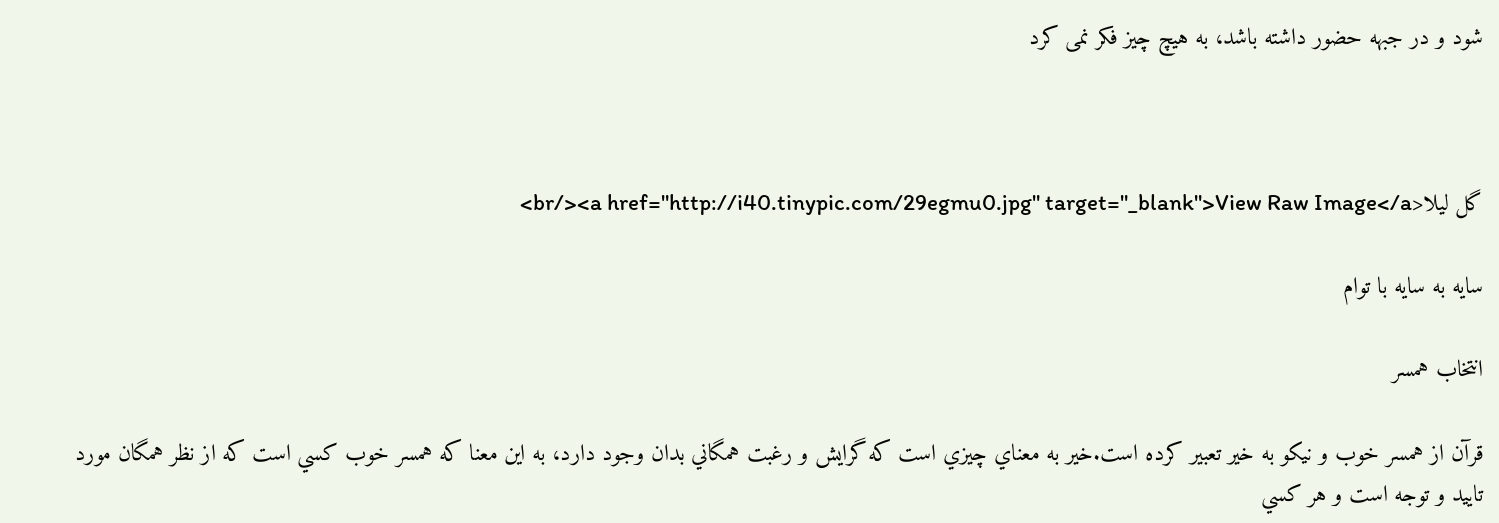شود و در جبهه حضور داشته باشد، به هیچ چیز فکر نمی کرد



گل ليلا<br/><a href="http://i40.tinypic.com/29egmu0.jpg" target="_blank">View Raw Image</a>

سايه به سايه با توام

انتخاب همسر

قرآن از همسر خوب و نيکو به خير تعبير کرده است.خير به معناي چيزي است که گرايش و رغبت همگاني بدان وجود دارد، به اين معنا که همسر خوب کسي است که از نظر همگان مورد تاييد و توجه است و هر کسي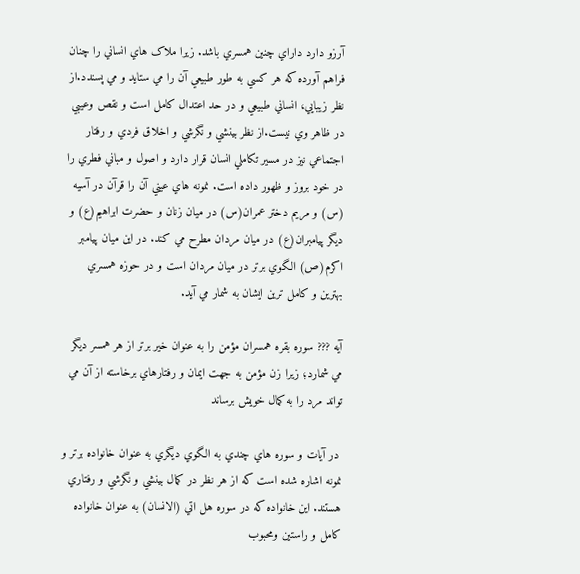آرزو دارد داراي چنين همسري باشد. زيرا ملاک هاي انساني را چنان فراهم آورده که هر کسي به طور طبيعي آن را مي ستايد و مي پسندد.از نظر زيبايي، انساني طبيعي و در حد اعتدال کامل است و نقص وعيبي در ظاهر وي نيست.از نظر بينشي و نگرشي و اخلاق فردي و رفتار اجتماعي نيز در مسير تکاملي انسان قرار دارد و اصول و مباني فطري را در خود بروز و ظهور داده است. نمونه هاي عيني آن را قرآن در آسيه (س) و مريم دختر عمران(س) در ميان زنان و حضرت ابراهيم(ع) و ديگر پيامبران(ع) در ميان مردان مطرح مي کند. در اين ميان پيامبر اکرم(ص) الگوي برتر در ميان مردان است و در حوزه همسري بهترين و کامل ترين ايشان به شمار مي آيد.

آيه ??? سوره بقره همسران مؤمن را به عنوان خير برتر از هر همسر ديگر مي شمارد؛ زيرا زن مؤمن به جهت ايمان و رفتارهاي برخاسته از آن مي تواند مرد را به کمال خويش برساند

 در آيات و سوره هاي چندي به الگوي ديگري به عنوان خانواده برتر و نمونه اشاره شده است که از هر نظر در کمال بينشي و نگرشي و رفتاري هستند. اين خانواده که در سوره هل اتي (الانسان) به عنوان خانواده کامل و راستين ومحبوب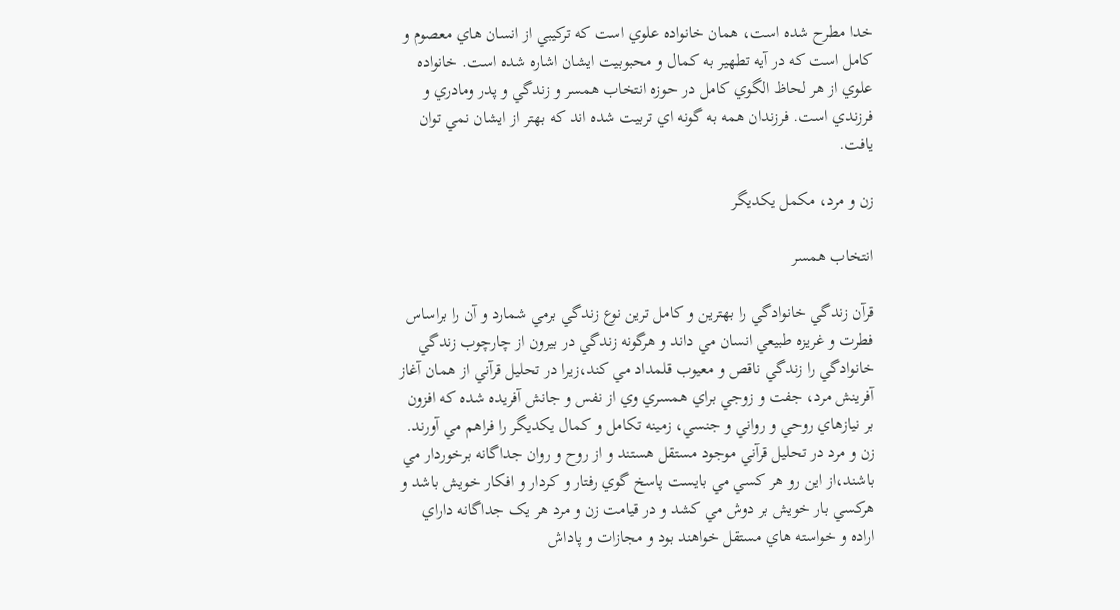خدا مطرح شده است، همان خانواده علوي است که ترکيبي از انسان هاي معصوم و کامل است که در آيه تطهير به کمال و محبوبيت ايشان اشاره شده است. خانواده علوي از هر لحاظ الگوي کامل در حوزه انتخاب همسر و زندگي و پدر ومادري و فرزندي است. فرزندان همه به گونه اي تربيت شده اند که بهتر از ايشان نمي توان يافت.

زن و مرد، مکمل يکديگر

انتخاب همسر

قرآن زندگي خانوادگي را بهترين و کامل ترين نوع زندگي برمي شمارد و آن را براساس فطرت و غريزه طبيعي انسان مي داند و هرگونه زندگي در بيرون از چارچوب زندگي خانوادگي را زندگي ناقص و معيوب قلمداد مي کند،زيرا در تحليل قرآني از همان آغاز آفرينش مرد، جفت و زوجي براي همسري وي از نفس و جانش آفريده شده که افزون بر نيازهاي روحي و رواني و جنسي، زمينه تکامل و کمال يکديگر را فراهم مي آورند. زن و مرد در تحليل قرآني موجود مستقل هستند و از روح و روان جداگانه برخوردار مي باشند،از اين رو هر کسي مي بايست پاسخ گوي رفتار و کردار و افکار خويش باشد و هرکسي بار خويش بر دوش مي کشد و در قيامت زن و مرد هر يک جداگانه داراي اراده و خواسته هاي مستقل خواهند بود و مجازات و پاداش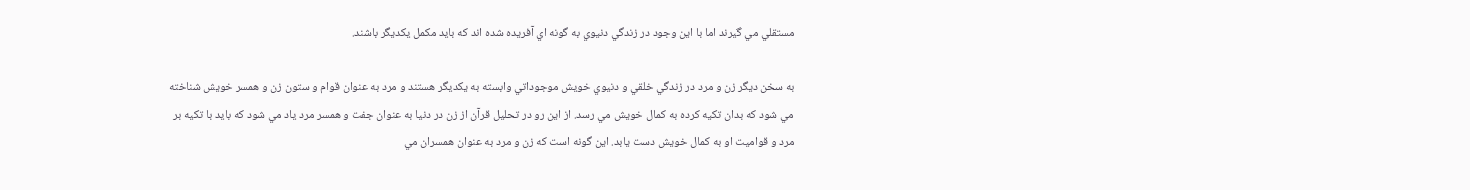مستقلي مي گيرند اما با اين وجود در زندگي دنيوي به گونه اي آفريده شده اند که بايد مکمل يکديگر باشند.

به سخن ديگر زن و مرد در زندگي خلقي و دنيوي خويش موجوداتي وابسته به يکديگر هستند و مرد به عنوان قوام و ستون زن و همسر خويش شناخته مي شود که بدان تکيه کرده به کمال خويش مي رسد. از اين رو در تحليل قرآن از زن در دنيا به عنوان جفت و همسر مرد ياد مي شود که بايد با تکيه بر مرد و قواميت او به کمال خويش دست يابد. اين گونه است که زن و مرد به عنوان همسران مي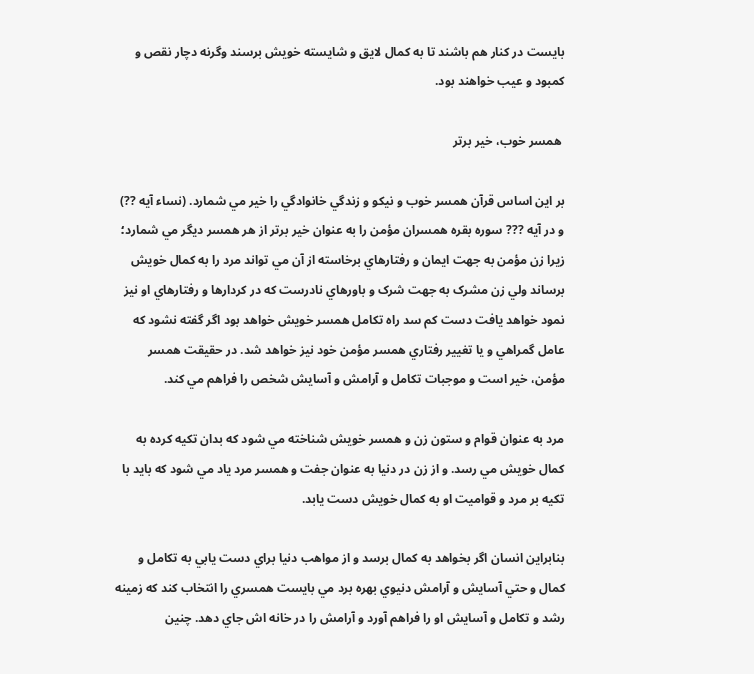بايست در کنار هم باشند تا به کمال لايق و شايسته خويش برسند وگرنه دچار نقص و کمبود و عيب خواهند بود.

 همسر خوب، خير برتر

بر اين اساس قرآن همسر خوب و نيکو و زندگي خانوادگي را خير مي شمارد. (نساء آيه ??) و در آيه ??? سوره بقره همسران مؤمن را به عنوان خير برتر از هر همسر ديگر مي شمارد؛ زيرا زن مؤمن به جهت ايمان و رفتارهاي برخاسته از آن مي تواند مرد را به کمال خويش برساند ولي زن مشرک به جهت شرک و باورهاي نادرست که در کردارها و رفتارهاي او نيز نمود خواهد يافت دست کم سد راه تکامل همسر خويش خواهد بود اگر گفته نشود که عامل گمراهي و يا تغيير رفتاري همسر مؤمن خود نيز خواهد شد. در حقيقت همسر مؤمن، خير است و موجبات تکامل و آرامش و آسايش شخص را فراهم مي کند.

مرد به عنوان قوام و ستون زن و همسر خويش شناخته مي شود که بدان تکيه کرده به کمال خويش مي رسد. و از زن در دنيا به عنوان جفت و همسر مرد ياد مي شود که بايد با تکيه بر مرد و قواميت او به کمال خويش دست يابد.

بنابراين انسان اگر بخواهد به کمال برسد و از مواهب دنيا براي دست يابي به تکامل و کمال و حتي آسايش و آرامش دنيوي بهره برد مي بايست همسري را انتخاب کند که زمينه رشد و تکامل و آسايش او را فراهم آورد و آرامش را در خانه اش جاي دهد. چنين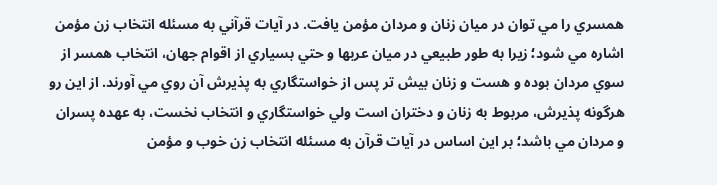همسري را مي توان در ميان زنان و مردان مؤمن يافت. در آيات قرآني به مسئله انتخاب زن مؤمن اشاره مي شود؛ زيرا به طور طبيعي در ميان عربها و حتي بسياري از اقوام جهان، انتخاب همسر از سوي مردان بوده و هست و زنان بيش تر پس از خواستگاري به پذيرش آن روي مي آورند. از اين رو هرگونه پذيرش، مربوط به زنان و دختران است ولي خواستگاري و انتخاب نخست، به عهده پسران و مردان مي باشد؛ بر اين اساس در آيات قرآن به مسئله انتخاب زن خوب و مؤمن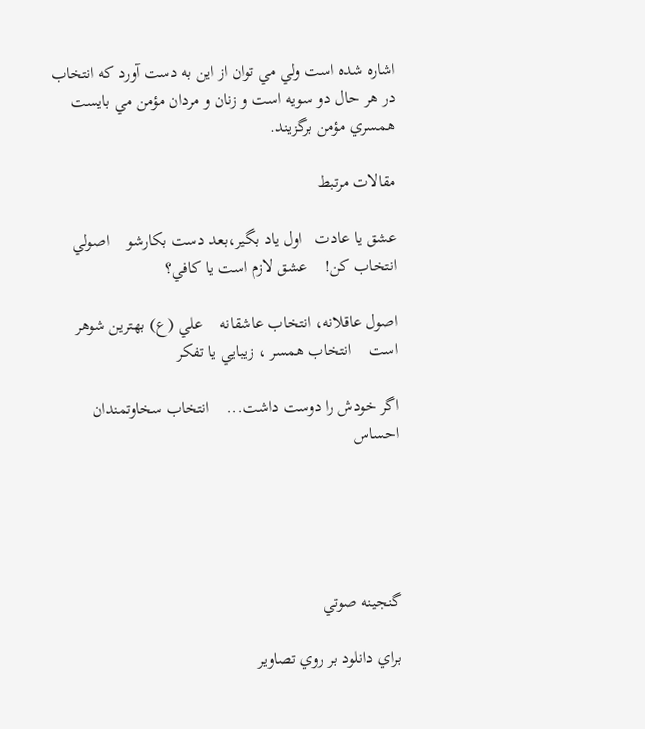اشاره شده است ولي مي توان از اين به دست آورد که انتخاب در هر حال دو سويه است و زنان و مردان مؤمن مي بايست همسري مؤمن برگزيند.

مقالات مرتبط

عشق يا عادت   اول ياد بگير،بعد دست بکارشو    اصولي انتخاب کن!    عشق لازم است يا کافي؟

اصول عاقلانه، انتخاب عاشقانه    علي (ع) بهترين شوهر است    انتخاب همسر ، زيبايي يا تفکر

اگر خودش را دوست داشت...    انتخاب سخاوتمندان احساس





گنجينه صوتي

براي دانلود بر روي تصاوير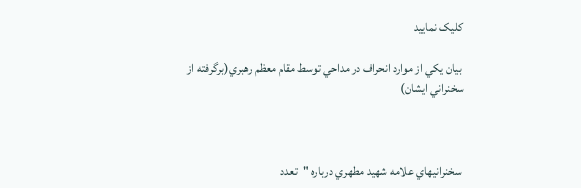کليک نماييد

 بيان يکي از موارد انحراف در مداحي توسط مقام معظم رهبري(برگرفته از سخنراني ايشان)



 سخنرانيهاي علامه شهيد مطهري درباره "تعدد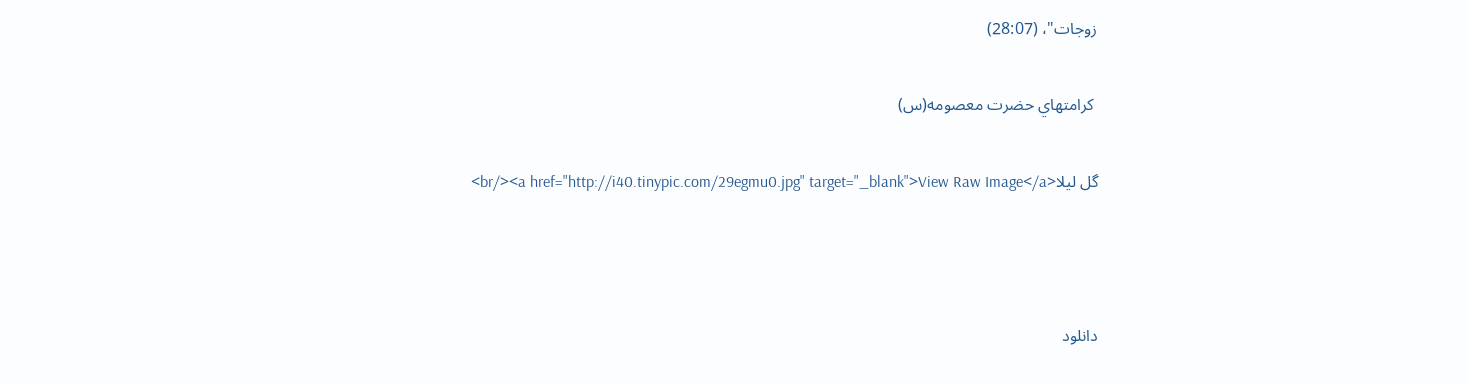زوجات"، (28:07)

 کرامتهاي حضرت معصومه(س)

گل ليلا<br/><a href="http://i40.tinypic.com/29egmu0.jpg" target="_blank">View Raw Image</a>



دانلود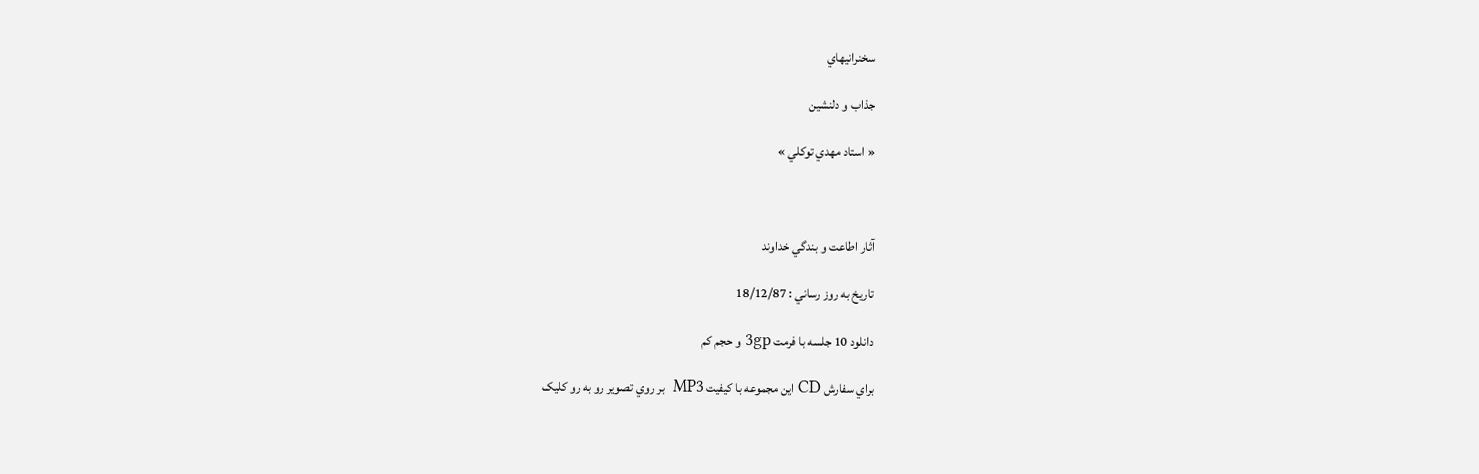سخنرانيهاي

جذاب و دلنشين

« استاد مهدي توکلي »



آثار اطاعت و بندگي خداوند

تاريخ به روز رساني : 18/12/87

دانلود 10 جلسه با فرمت 3gp و حجم کم

براي سفارش CD اين مجموعه با کيفيت MP3  بر روي تصوير رو به رو کليک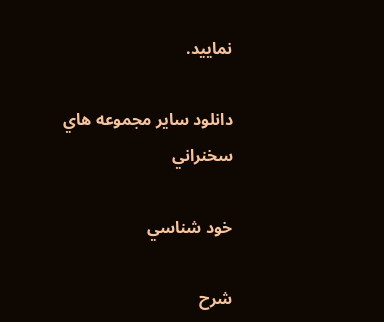نماييد.

دانلود ساير مجموعه هاي سخنراني

خود شناسي

شرح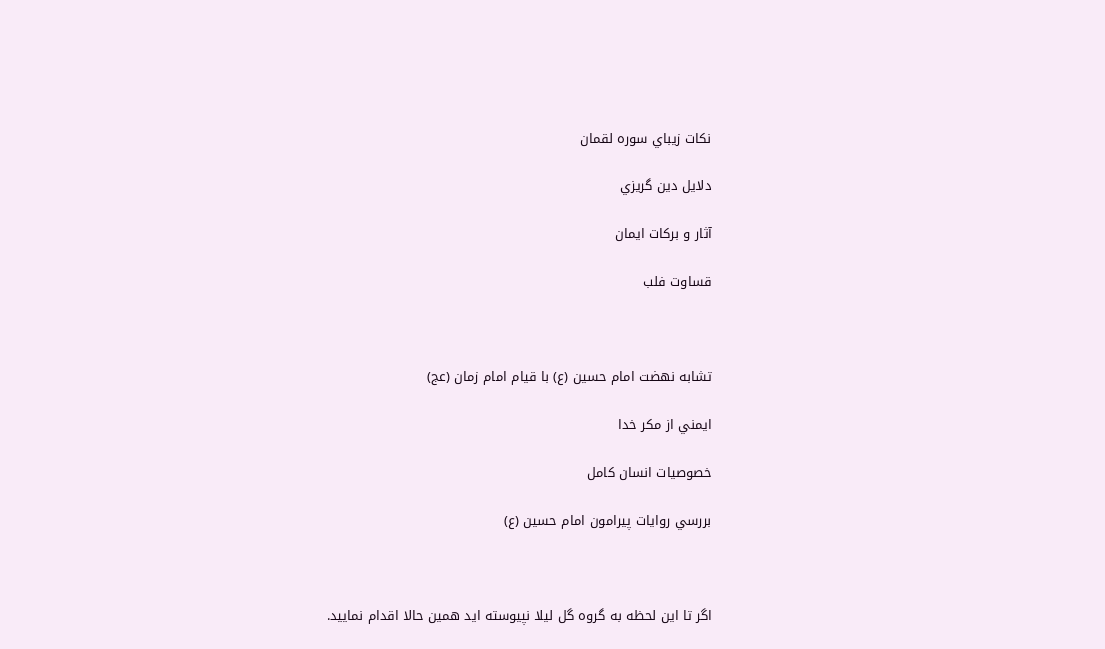نکات زيباي سوره لقمان

دلايل دين گريزي

آثار و برکات ايمان

قساوت فلب



تشابه نهضت امام حسين (ع) با قيام امام زمان (عج)

ايمني از مکر خدا

خصوصيات انسان کامل

بررسي روايات پيرامون امام حسين (ع)



اگر تا اين لحظه به گروه گل ليلا نپيوسته ايد همين حالا اقدام نماييد.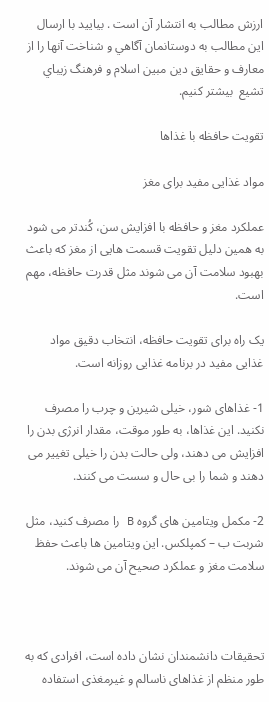ارزش مطالب به انتشار آن است . بياييد با ارسال اين مطالب به دوستانمان آگاهي و شناخت آنها را از معارف و حقايق دين مبين اسلام و فرهنگ زيباي تشيع  بيشتر کنيم.

تقویت حافظه با غذاها

مواد غذایی مفید برای مغز

عملکرد مغز و حافظه با افزایش سن، کُندتر می شود به همین دلیل تقویت قسمت هایی از مغز که باعث بهبود سلامت آن می شوند مثل قدرت حافظه، مهم است.

یک راه برای تقویت حافظه، انتخاب دقیق مواد غذایی مفید در برنامه غذایی روزانه است.

1- غذاهای شور، خیلی شیرین و چرب را مصرف نکنید. این غذاها، به طور موقت، مقدار انرژی بدن را افزایش می دهند، ولی حالت بدن را خیلی تغییر می دهند و شما را بی حال و سست می کنند.

2- مکمل ویتامین های گروه B را مصرف کنید، مثل شربت ب – کمپلکس. این ویتامین ها باعث حفظ سلامت مغز و عملکرد صحیح آن می شوند.



تحقیقات دانشمندان نشان داده است، افرادی که به طور منظم از غذاهای ناسالم و غیرمغذی استفاده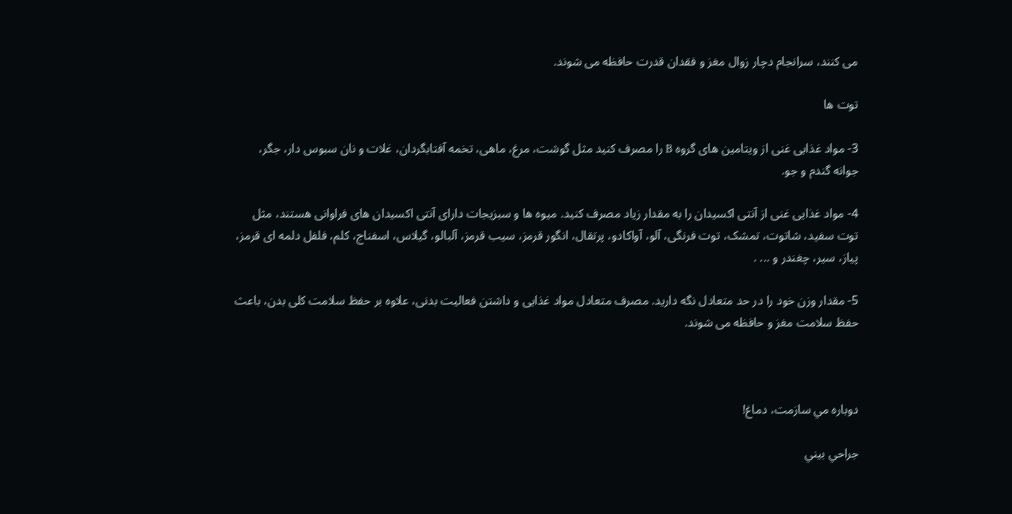می کنند، سرانجام دچار زوال مغز و فقدان قدرت حافظه می شوند.

توت ها

3- مواد غذایی غنی از ویتامین های گروه B را مصرف کنید مثل گوشت، مرغ، ماهی، تخمه آفتابگردان، غلات و نان سبوس دار، جگر، جوانه گندم و جو.

4- مواد غذایی غنی از آنتی اکسیدان را به مقدار زیاد مصرف کنید. میوه ها و سبزیجات دارای آنتی اکسیدان های فراوانی هستند، مثل توت سفید، شاتوت، تمشک، توت فرنگی، آلو، آواکادو، پرتقال، انگور قرمز، سیب قرمز، آلبالو، گیلاس، اسفناج، کلم، فلفل دلمه ای قرمز، پیاز، سیر، چغندر و ... .

5- مقدار وزن خود را در حد متعادل نگه دارید. مصرف متعادل مواد غذایی و داشتن فعالیت بدنی، علاوه بر حفظ سلامت کلی بدن، باعث حفظ سلامت مغز و حافظه می شوند.



دوباره مي ‌سازمت، دماغ!

جراحي بيني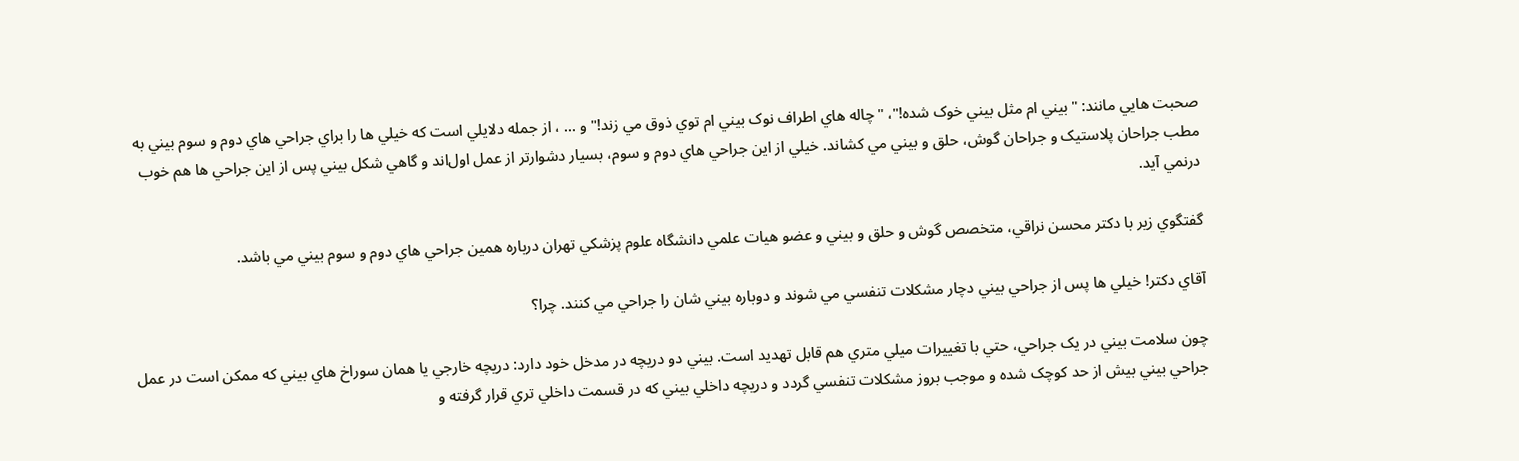صحبت هايي مانند: "بيني ‌ام مثل بيني خوک شده!"، "چاله ‌هاي اطراف نوک بيني ‌ام توي ذوق مي زند!" و ... ، از جمله دلايلي است که خيلي ‌ها را براي جراحي ‌هاي دوم و سوم بيني به مطب جراحان پلاستيک و جراحان گوش، حلق و بيني مي‌ کشاند. خيلي از اين جراحي ‌هاي دوم و سوم، بسيار دشوارتر از عمل اول‌اند و گاهي شکل بيني پس از اين جراحي ‌ها هم خوب درنمي ‌آيد.

گفتگوي زير با دکتر محسن نراقي، متخصص گوش و حلق و بيني و عضو هيات علمي دانشگاه علوم پزشکي تهران درباره همين جراحي ‌هاي دوم و سوم بيني مي باشد.

آقاي دکتر! خيلي ‌ها پس از جراحي بيني دچار مشکلات تنفسي مي‌ شوند و دوباره بيني‌‌ شان را جراحي مي‌ کنند. چرا؟

چون سلامت بيني در يک جراحي، حتي با تغييرات ميلي ‌متري هم قابل تهديد است. بيني دو دريچه در مدخل خود دارد: دريچه خارجي يا همان سوراخ ‌هاي بيني که ممکن است در عمل جراحي بيني بيش از حد کوچک شده و موجب بروز مشکلات تنفسي گردد و دريچه داخلي بيني که در قسمت داخلي ‌تري قرار گرفته و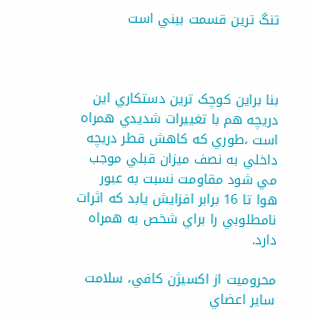تنگ ‌ترين قسمت بيني است



بنا براين کوچک ترين دستکاري اين دريچه هم با تغييرات شديدي همراه است ،طوري که کاهش قطر دريچه داخلي به نصف ميزان قبلي موجب مي شود مقاومت نسبت به عبور  هوا تا 16 برابر افزايش يابد که اثرات نامطلوبي را براي شخص به همراه دارد.

محروميت از اکسيژن کافي، سلامت ساير اعضاي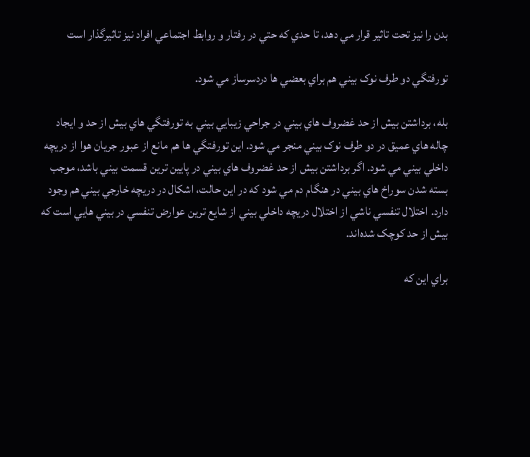بدن را نيز تحت تاثير قرار مي ‌دهد، تا حدي که حتي در رفتار و روابط اجتماعي افراد نيز تاثيرگذار است

تورفتگي دو طرف نوک بيني هم براي بعضي‌ ها دردسرساز مي ‌شود.

بله، برداشتن بيش از حد غضروف ‌هاي بيني در جراحي زيبايي بيني به تورفتگي ‌هاي بيش از حد و ايجاد چاله ‌هاي عميق در دو طرف نوک بيني منجر مي ‌شود. اين تورفتگي ‌ها هم مانع از عبور جريان هوا از دريچه داخلي بيني مي ‌شود. اگر برداشتن بيش از حد غضروف ‌هاي بيني در پايين ‌ترين قسمت بيني باشد، موجب بسته شدن سوراخ‌ هاي بيني در هنگام دم مي ‌شود که در اين حالت، اشکال در دريچه خارجي بيني هم وجود دارد. اختلال تنفسي ناشي از اختلال دريچه داخلي بيني از شايع ‌ترين عوارض تنفسي در بيني ‌هايي است که بيش از حد کوچک شده‌اند.

براي اين که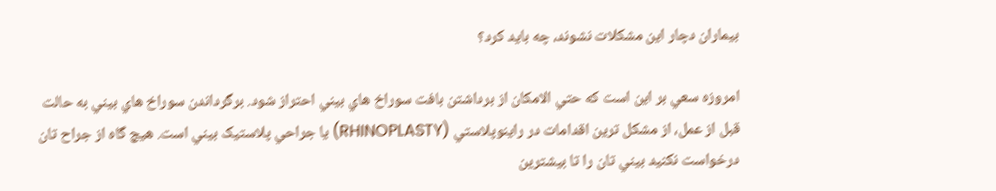بيماران دچار اين مشکلات نشوند، چه بايد کرد؟

امروزه سعي بر اين است که حتي ‌الامکان از برداشتن بافت سوراخ ‌هاي بيني احتراز شود. برگرداندن سوراخ‌ هاي بيني به حالت قبل از عمل، از مشکل ‌ترين اقدامات در راينوپلاستي (RHINOPLASTY) يا جراحي پلاستيک بيني است. هيچ‌ گاه از جراح ‌تان درخواست نکنيد بيني ‌تان را تا بيشترين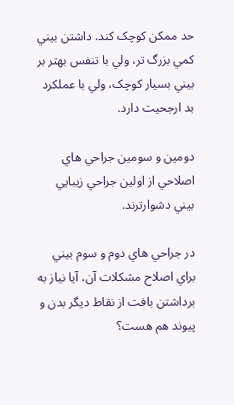حد ممکن کوچک کند. داشتن بيني کمي ‌بزرگ ‌تر، ولي با تنفس بهتر بر بيني بسيار کوچک، ولي با عملکرد بد ارجحيت دارد.

دومين و سومين جراحي‌ هاي اصلاحي از اولين جراحي زيبايي بيني دشوارترند.

در جراحي‌ هاي دوم و سوم بيني براي اصلاح مشکلات آن، آيا نياز به برداشتن بافت از نقاط ديگر بدن و پيوند هم هست؟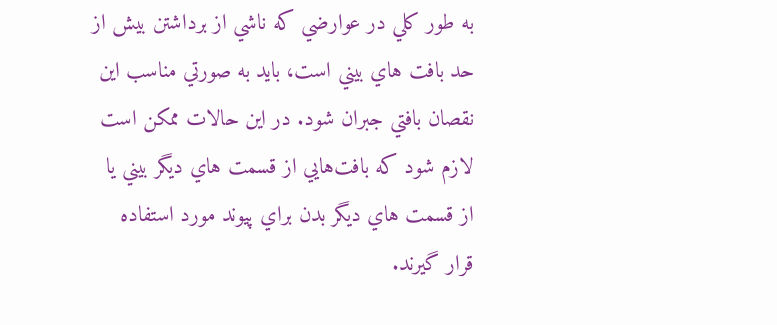به طور کلي در عوارضي که ناشي از برداشتن بيش از حد بافت ‌هاي بيني است، بايد به صورتي مناسب اين نقصان بافتي جبران شود. در اين حالات ممکن است لازم شود که بافت‌هايي از قسمت ‌هاي ديگر بيني يا از قسمت‌ هاي ديگر بدن براي پيوند مورد استفاده قرار گيرند.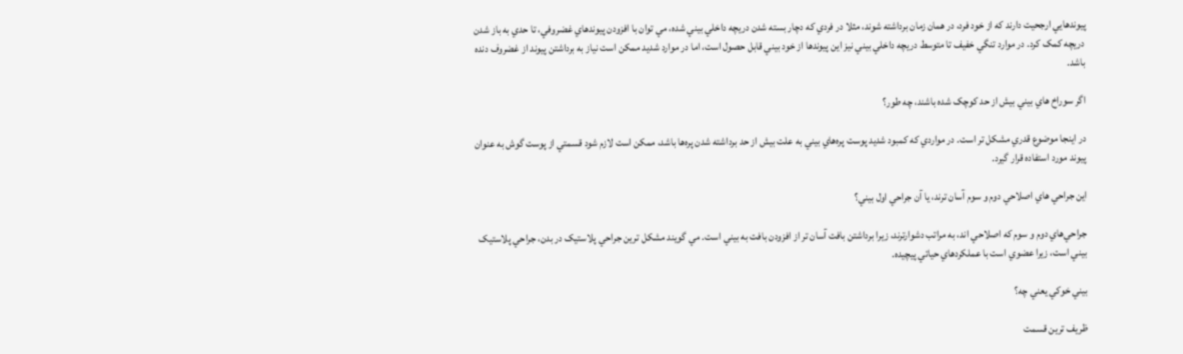پيوند‌هايي ارجحيت دارند که از خود فرد، در همان زمان برداشته شوند، مثلا در فردي که دچار بسته شدن دريچه داخلي بيني شده، مي‌ توان با افزودن پيوندهاي غضروفي، تا حدي به باز شدن دريچه کمک کرد. در موارد تنگي خفيف تا متوسط دريچه داخلي بيني نيز اين پيوندها از خود بيني قابل حصول است، اما در موارد شديد ممکن است نياز به برداشتن پيوند از غضروف دنده باشد.

اگر سوراخ‌ هاي بيني بيش از حد کوچک شده باشند، چه ‌طور؟

در اينجا موضوع قدري مشکل ‌تر است. در مواردي که کمبود شديد پوست پره‌هاي بيني به علت بيش از حد برداشته شدن پره‌ها باشد، ممکن است لازم شود قسمتي از پوست گوش به عنوان پيوند مورد استفاده قرار گيرد.

اين جراحي‌ هاي اصلاحي دوم و سوم آسان ‌ترند، يا آن جراحي اول بيني؟

جراحي‌هاي دوم و سوم که اصلاحي ‌اند، به مراتب دشوارترند، زيرا برداشتن بافت آسان ‌تر از افزودن بافت به بيني است. مي ‌گويند مشکل‌ ترين جراحي پلاستيک در بدن، جراحي پلاستيک بيني است، زيرا عضوي است با عملکردهاي حياتي پيچيده.

بيني خوکي يعني چه؟

ظريف‌ ترين قسمت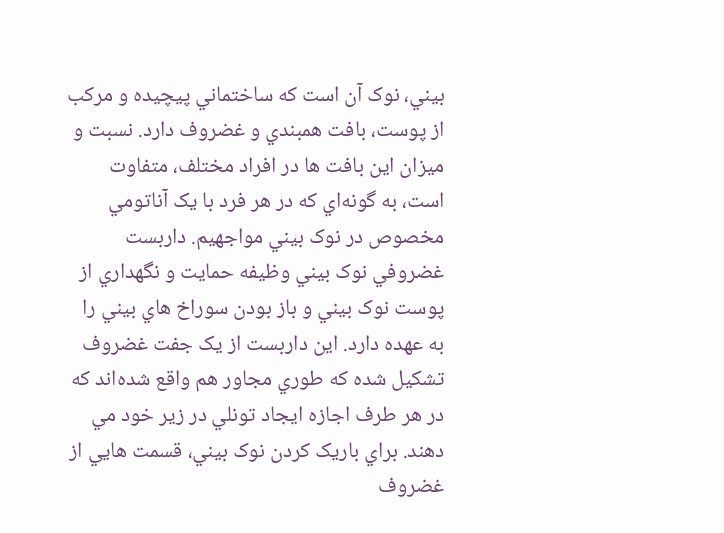بيني، نوک آن است که ساختماني پيچيده‌ و مرکب از پوست، بافت همبندي و غضروف دارد. نسبت و ميزان اين بافت ‌ها در افراد مختلف، متفاوت است، به گونه‌اي که در هر فرد با يک آناتومي‌ مخصوص در نوک بيني مواجهيم. داربست غضروفي نوک بيني وظيفه حمايت و نگهداري از پوست نوک بيني و باز بودن سوراخ ‌هاي بيني را به عهده دارد. اين داربست از يک جفت غضروف تشکيل شده که طوري مجاور هم واقع شده‌اند که در هر طرف اجازه‌ ايجاد تونلي در زير خود مي‌ دهند. براي باريک کردن نوک بيني، قسمت ‌هايي از غضروف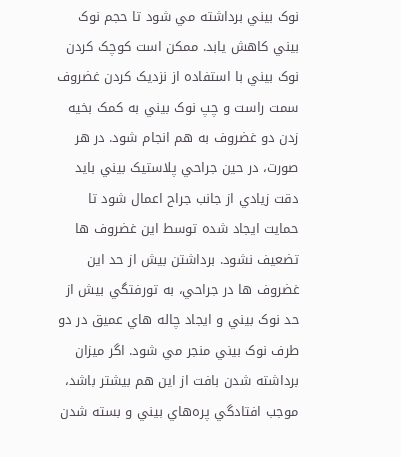نوک بيني برداشته مي ‌شود تا حجم نوک بيني کاهش يابد. ممکن است کوچک کردن نوک بيني با استفاده از نزديک کردن غضروف سمت راست و چپ نوک بيني به کمک بخيه زدن دو غضروف به هم انجام شود. در هر صورت، در حين جراحي پلاستيک بيني بايد دقت زيادي از جانب جراح اعمال شود تا حمايت ايجاد شده توسط اين غضروف ‌ها تضعيف نشود. برداشتن بيش از حد اين غضروف ‌ها در جراحي، به تورفتگي بيش از حد نوک بيني و ايجاد چاله ‌هاي عميق در دو طرف نوک بيني منجر مي ‌شود. اگر ميزان برداشته شدن بافت از اين هم بيشتر باشد، موجب افتادگي پره‌هاي بيني و بسته شدن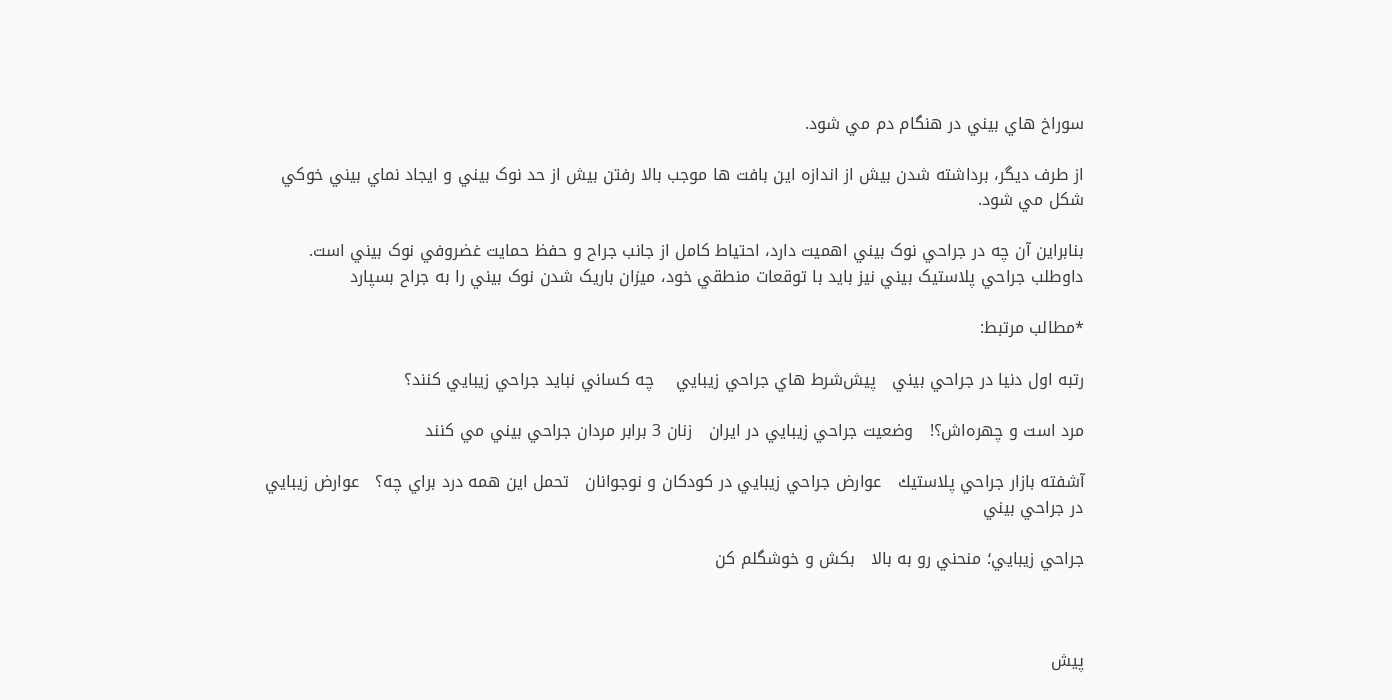سوراخ‌ هاي بيني در هنگام دم مي ‌شود.

از طرف ديگر، برداشته شدن بيش از اندازه ‌اين بافت‌ ها موجب بالا رفتن بيش از حد نوک بيني و ايجاد نماي بيني خوکي شکل مي ‌شود.

بنابراين آن چه در جراحي نوک بيني اهميت دارد، احتياط کامل از جانب جراح و حفظ حمايت غضروفي نوک بيني است. داوطلب جراحي پلاستيک بيني نيز بايد با توقعات منطقي خود، ميزان باريک شدن نوک بيني را به جراح بسپارد

*مطالب مرتبط:

رتبه اول دنيا در جراحي بيني   پيش‌شرط‌ هاي جراحي زيبايي    چه کساني نبايد جراحي‌ زيبايي کنند؟

مرد است و چهره‌اش؟!   وضعيت جراحي زيبايي در ايران   زنان 3 برابر مردان جراحي بيني مي کنند

آشفته بازار جراحي پلاستيك   عوارض جراحي زيبايي در کودکان و نوجوانان   تحمل اين همه درد براي چه؟   عوارض زيبايي در جراحي بيني

جراحي زيبايي؛ منحني رو به بالا   بکش و خوشگلم کن



پیش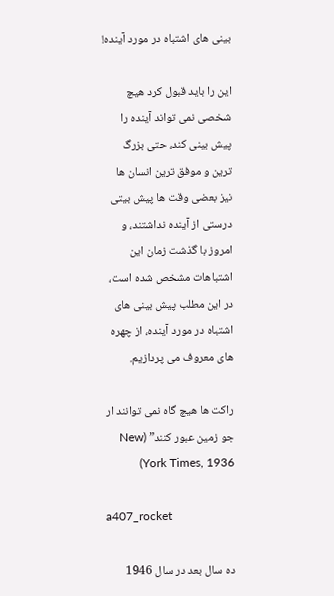بینی های اشتباه در مورد آینده!

این را باید قبول کرد هیچ شخصی نمی تواند آینده را پیش بینی کند، حتی بزرگ ترین و موفق ترین انسان ها نیز بعضی وقت ها پیش بیتی درستی از آینده نداشتند، و امروز با گذشت زمان این اشتباهات مشخص شده است، در این مطلب پیش بینی های اشتباه در مورد آینده، از چهره های معروف می پردازیم.

راکت ها هیچ گاه نمی توانند ار جو زمین عبور کنند” (New York Times, 1936)

a407_rocket

ده سال بعد در سال 1946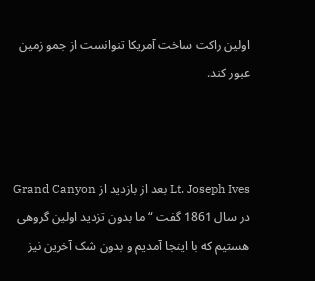اولین راکت ساخت آمریکا تنوانست از جمو زمین عبور کند.



Lt. Joseph Ives بعد از بازدید از Grand Canyon در سال 1861 گفت “ما بدون تزدید اولین گروهی هستیم که با اینجا آمدیم و بدون شک آخرین نیز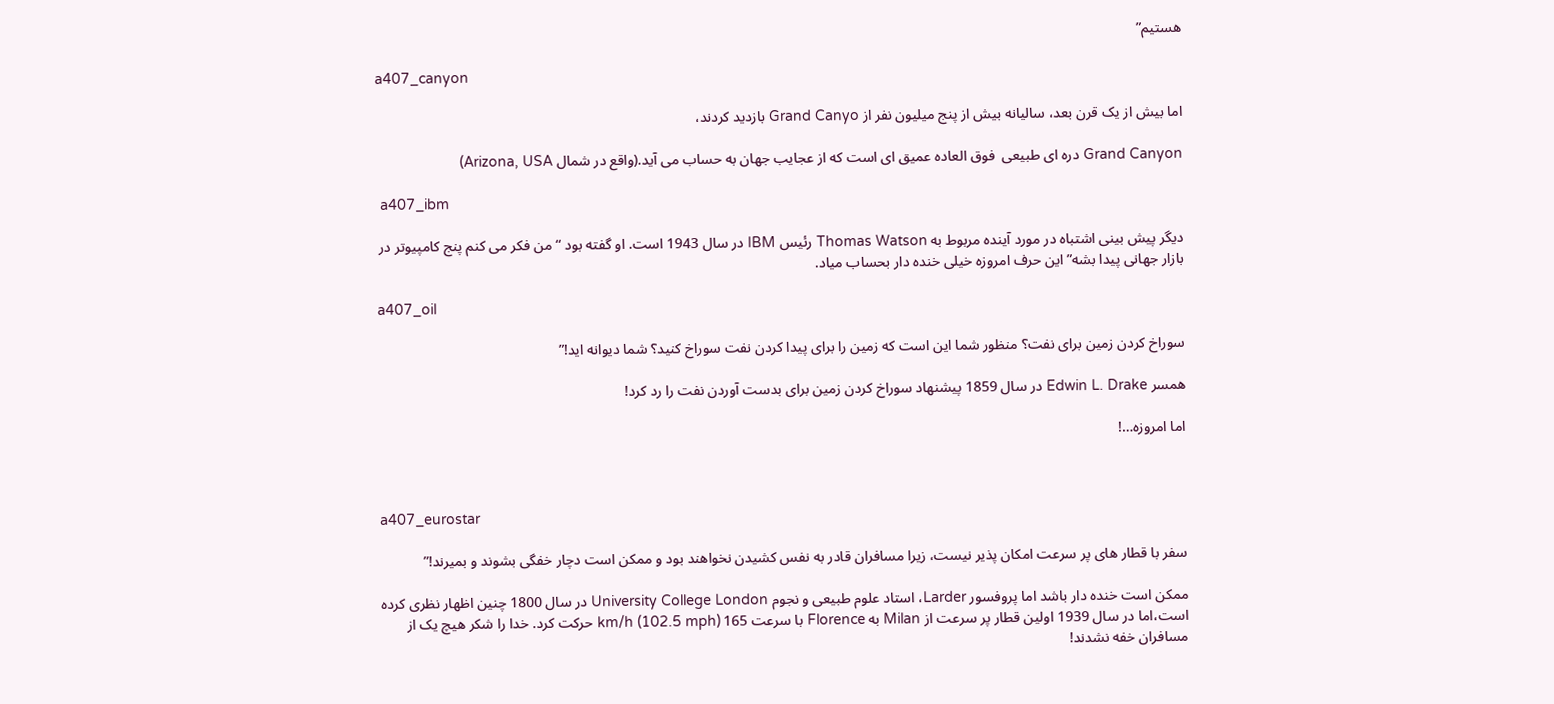هستیم”

a407_canyon

اما بیش از یک قرن بعد، سالیانه بیش از پنج میلیون نفر از Grand Canyo بازدید کردند،

Grand Canyon دره ای طبیعی  فوق العاده عمیق ای است که از عجایب جهان به حساب می آید.(واقع در شمال Arizona, USA)

 a407_ibm

دیگر پیش بینی اشتباه در مورد آینده مربوط به Thomas Watson رئیس IBM در سال 1943 است. او گفته بود “من فکر می کنم پنج کامپیوتر در بازار جهانی پیدا بشه” این حرف امروزه خیلی خنده دار بحساب میاد.

a407_oil

سوراخ کردن زمین برای نفت؟ منظور شما این است که زمین را برای پیدا کردن نفت سوراخ کنید؟ شما دیوانه اید!”

همسر Edwin L. Drake در سال 1859 پیشنهاد سوراخ کردن زمین برای بدست آوردن نفت را رد کرد!

اما امروزه…!



a407_eurostar

سفر با قطار های پر سرعت امکان پذیر نیست، زیرا مسافران قادر به نفس کشیدن نخواهند بود و ممکن است دچار خفگی بشوند و بمیرند!”

ممکن است خنده دار باشد اما پروفسور Larder، استاد علوم طبیعی و نجوم University College London در سال 1800 چنین اظهار نظری کرده است،اما در سال 1939 اولین قطار پر سرعت از Milan به Florence با سرعت 165 km/h (102.5 mph) حرکت کرد. خدا را شکر هیچ یک از مسافران خفه نشدند!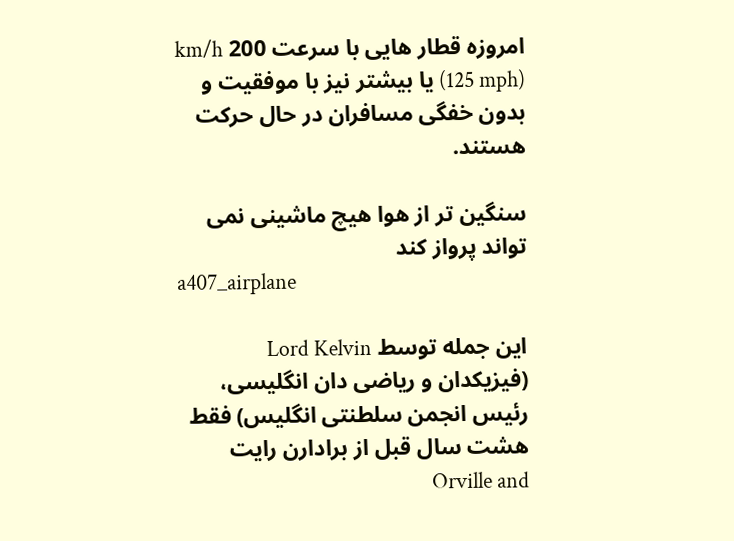امروزه قطار هایی با سرعت 200 km/h (125 mph) یا بیشتر نیز با موفقیت و بدون خفگی مسافران در حال حرکت هستند.

سنگین تر از هوا هیچ ماشینی نمی تواند پرواز کند
a407_airplane

این جمله توسط Lord Kelvin  (فیزیکدان و ریاضی دان انگلیسی، رئیس انجمن سلطنتی انگلیس) فقط هشت سال قبل از برادارن رایت Orville and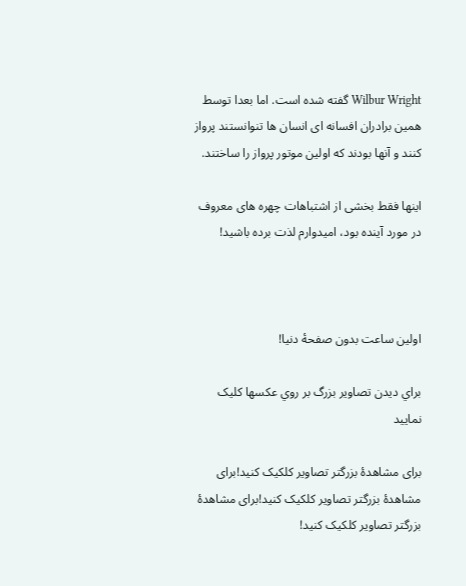Wilbur Wright گفته شده است. اما بعدا توسط همین برادران افسانه ای انسان ها تنوانستند پرواز کنند و آنها بودند که اولین موتور پرواز را ساختند.

اینها فقط بخشی از اشتباهات چهره های معروف در مورد آینده بود، امیدوارم لذت برده باشید!



اولین ساعت بدون صفحهٔ‌ دنیا!

براي ديدن تصاوير بزرگ بر روي عکسها کليک نماييد

برای مشاهدهٔ بزرگتر تصاویر کلکیک کنید!برای مشاهدهٔ بزرگتر تصاویر کلکیک کنید!برای مشاهدهٔ بزرگتر تصاویر کلکیک کنید!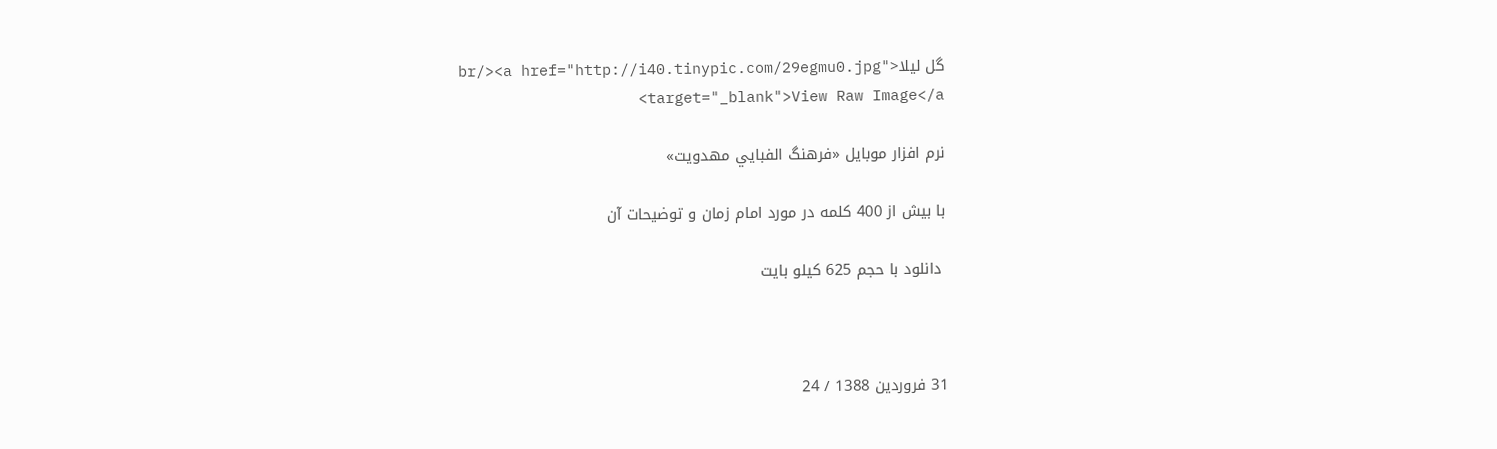گل ليلا<br/><a href="http://i40.tinypic.com/29egmu0.jpg" target="_blank">View Raw Image</a>

نرم افزار موبايل «فرهنگ الفبايي مهدويت»

با بيش از 400 کلمه در مورد امام زمان و توضيحات آن

 دانلود با حجم 625 کيلو بايت



31 فروردین 1388 / 24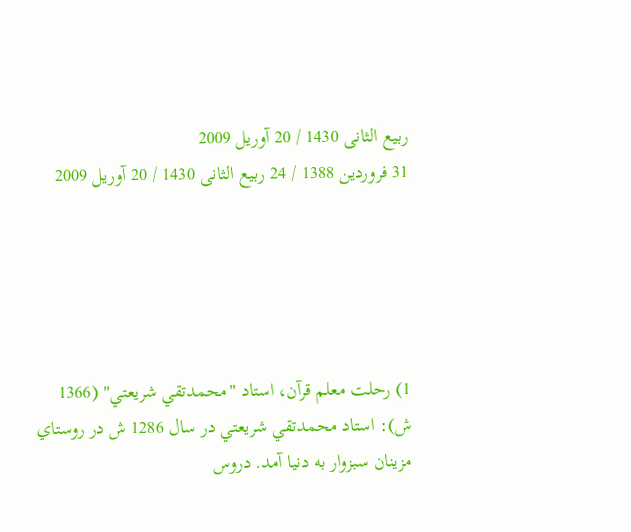ربیع الثانی 1430 / 20 آوریل 2009
31 فروردین 1388 / 24 ربیع الثانی 1430 / 20 آوریل 2009





1) رحلت معلم قرآن، استاد "محمدتقي شريعتي" (1366 ش): استاد محمدتقي شريعتي در سال 1286 ش در روستاي مزينان سبزوار به دنيا آمد. دروس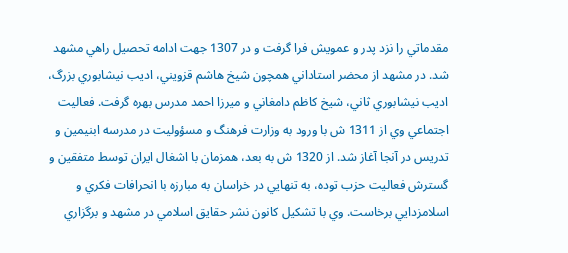مقدماتي را نزد پدر و عمويش فرا گرفت و در 1307 جهت ادامه تحصيل راهي مشهد شد. در مشهد از محضر استاداني همچون شيخ هاشم قزويني، اديب نيشابوري بزرگ، اديب نيشابوري ثاني، شيخ كاظم دامغاني و ميرزا احمد مدرس بهره گرفت. فعاليت اجتماعي وي از 1311 ش با ورود به وزارت فرهنگ و مسؤوليت در مدرسه ابنيمين و تدريس در آنجا آغاز شد. از 1320 ش به بعد، همزمان با اشغال ايران توسط متفقين و گسترش فعاليت حزب توده، به تنهايي در خراسان به مبارزه با انحرافات فكري و اسلامزدايي برخاست. وي با تشكيل كانون نشر حقايق اسلامي در مشهد و برگزاري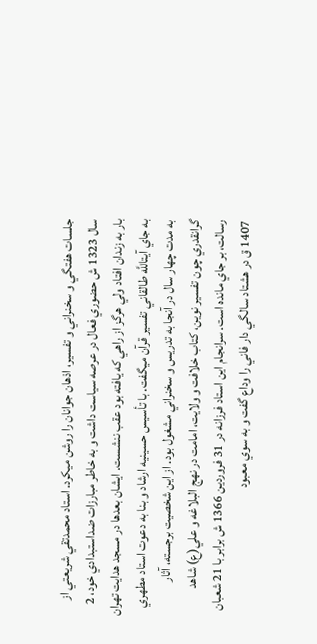جلسات هفتگي و سخنراني و تفسير، اذهان جوانان را روشن ميكرد. استاد محمدتقي شريعتي از سال 1323 ش حضوري فعال در عرصه سياست داشت و به خاطر مبارزات ضداستبدادي خود، 2 بار به زندان افتاد ولي هرگز از راهي كه يافته بود عقب ننشست. ايشان بعدها در مسجد هدايت تهران به جاي آيتاللَّه طالقاني تفسير قرآن ميگفت. با تأسيس حسينيه ارشاد و بنا به دعوت استاد مطهري به مدت چهار سال در آنجا به تدريس و سخنراني مشغول بود. از اين شخصيت برجسته، آثار گرانقدري چون تفسير نوين، كتاب خلافت و ولايت، امامت در نهج البلاغه و علي(ع) شاهد رسالت، بر جاي مانده است. سرانجام اين استاد فرزانه در 31 فروردين 1366 ش برابر با 21 شعبان 1407 ق در هشتاد سالگي دار فاني را وداع گفت و به سوي معبود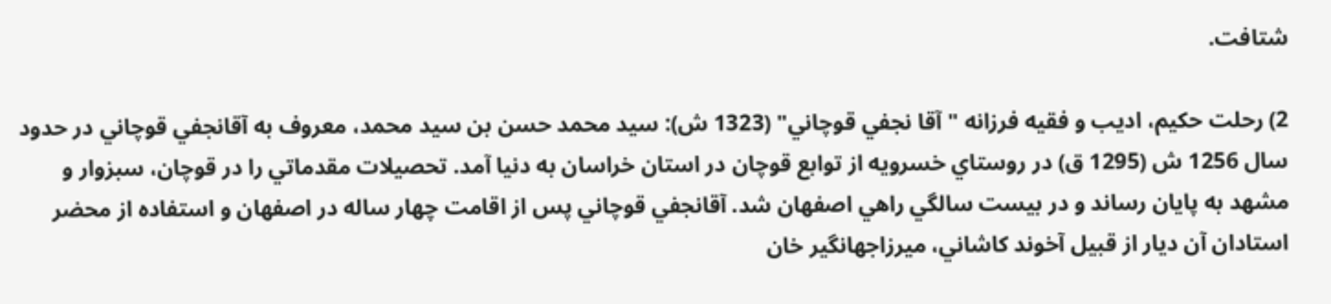شتافت.

2) رحلت حكيم، اديب و فقيه فرزانه "آقا نجفي قوچاني" (1323 ش): سيد محمد حسن بن سيد محمد، معروف به آقانجفي قوچاني در حدود سال 1256 ش (1295 ق) در روستاي خسرويه از توابع قوچان در استان خراسان به دنيا آمد. تحصيلات مقدماتي را در قوچان، سبزوار و مشهد به پايان رساند و در بيست سالگي راهي اصفهان شد. آقانجفي قوچاني پس از اقامت چهار ساله در اصفهان و استفاده از محضر استادان آن ديار از قبيل آخوند كاشاني، ميرزاجهانگير خان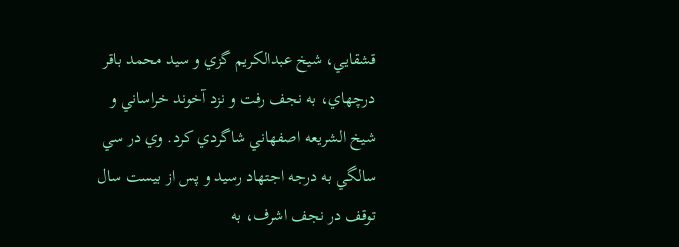قشقايي، شيخ عبدالكريم گزي و سيد محمد باقر درچهاي، به نجف رفت و نزد آخوند خراساني و شيخ الشريعه اصفهاني شاگردي كرد. وي در سي سالگي به درجه اجتهاد رسيد و پس از بيست سال توقف در نجف اشرف، به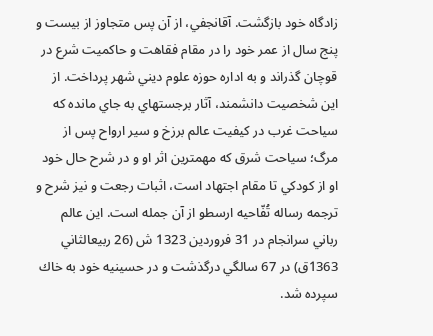زادگاه خود بازگشت. آقانجفي، از آن پس متجاوز از بيست و پنج سال از عمر خود را در مقام فقاهت و حاكميت شرع در قوچان گذراند و به اداره حوزه علوم ديني شهر پرداخت. از اين شخصيت دانشمند، آثار برجستهاي به جاي مانده كه سياحت غرب در كيفيت عالم برزخ و سير ارواح پس از مرگ؛ سياحت شرق كه مهمترين اثر او و در شرح حال خود او از كودكي تا مقام اجتهاد است، اثبات رجعت و نيز شرح و ترجمه رساله تُفّاحيه ارسطو از آن جمله است. اين عالم رباني سرانجام در 31 فروردين 1323 ش (26 ربيعالثاني 1363ق) در 67 سالگي درگذشت و در حسينيه خود به خاك سپرده شد.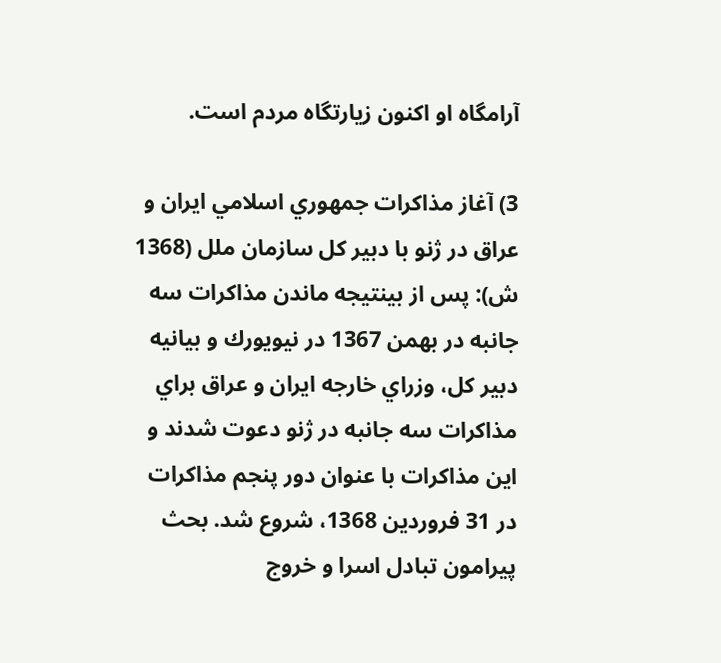آرامگاه او اكنون زيارتگاه مردم است.

3) آغاز مذاكرات جمهوري اسلامي ايران و عراق در ژنو با دبير كل سازمان ملل (1368 ش): پس از بينتيجه ماندن مذاكرات سه جانبه در بهمن 1367 در نيويورك و بيانيه دبير كل، وزراي خارجه ايران و عراق براي مذاكرات سه جانبه در ژنو دعوت شدند و اين مذاكرات با عنوان دور پنجم مذاكرات در 31 فروردين 1368، شروع شد. بحث پيرامون تبادل اسرا و خروج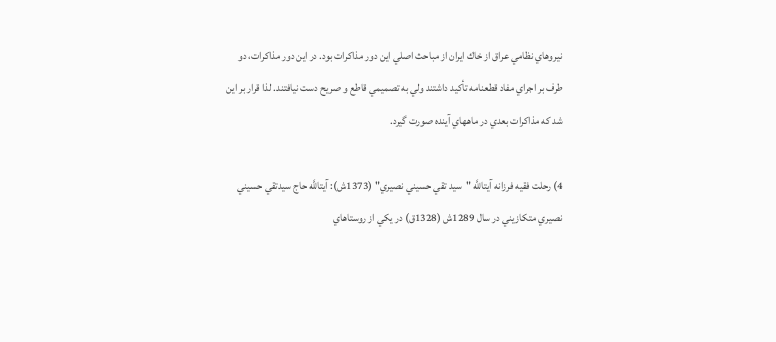نيروهاي نظامي عراق از خاك ايران از مباحث اصلي اين دور مذاكرات بود. در اين دور مذاكرات، دو طرف بر اجراي مفاد قطعنامه تأكيد داشتند ولي به تصميمي قاطع و صريح دست نيافتند. لذا قرار بر اين شد كه مذاكرات بعدي در ماههاي آينده صورت گيرد.

4) رحلت فقيه فرزانه آيتاللَّه "سيد تقي حسيني نصيري" (1373ش): آيتاللَّه حاج سيدتقي حسيني نصيري متكازيني در سال 1289ش (1328ق) در يكي از روستاهاي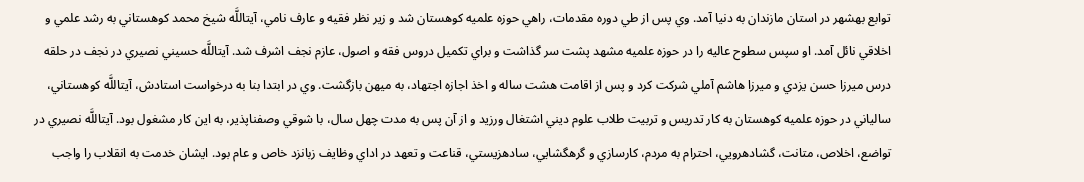توابع بهشهر در استان مازندان به دنيا آمد. وي پس از طي دوره مقدمات، راهي حوزه علميه كوهستان شد و زير نظر فقيه و عارف نامي، آيتاللَّه شيخ محمد كوهستاني به رشد علمي و اخلاقي نائل آمد. او سپس سطوح عاليه را در حوزه علميه مشهد پشت سر گذاشت و براي تكميل دروس فقه و اصول، عازم نجف اشرف شد. آيتاللَّه حسيني نصيري در نجف در حلقه درس ميرزا حسن يزدي و ميرزا هاشم آملي شركت كرد و پس از اقامت هشت ساله و اخذ اجازه اجتهاد، به ميهن بازگشت. وي در ابتدا بنا به درخواست استادش، آيتاللَّه كوهستاني، سالياني در حوزه علميه كوهستان به كار تدريس و تربيت طلاب علوم ديني اشتغال ورزيد و از آن پس به مدت چهل سال، با شوقي وصفناپذير، به اين كار مشغول بود. آيتاللَّه نصيري در تواضع، اخلاص، متانت، گشادهرويي، احترام به مردم، كارسازي و گرهگشايي، سادهزيستي، قناعت و تعهد در اداي وظايف زبانزد خاص و عام بود. ايشان خدمت به انقلاب را واجب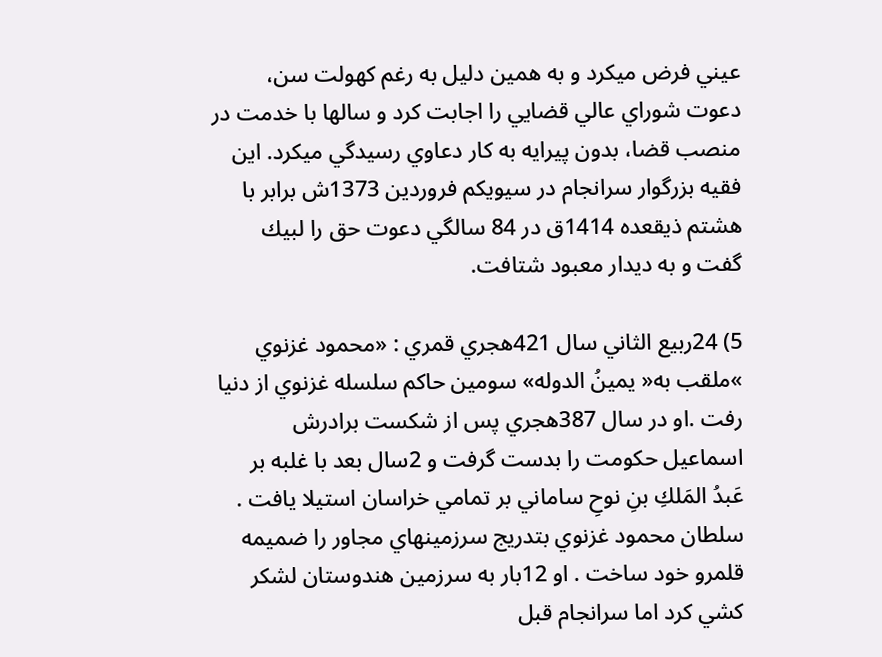عيني فرض ميكرد و به همين دليل به رغم كهولت سن، دعوت شوراي عالي قضايي را اجابت كرد و سالها با خدمت در منصب قضا، بدون پيرايه به كار دعاوي رسيدگي ميكرد. اين فقيه بزرگوار سرانجام در سيويكم فروردين 1373ش برابر با هشتم ذيقعده 1414ق در 84 سالگي دعوت حق را لبيك گفت و به ديدار معبود شتافت.

5) 24ربيع الثاني سال 421هجري قمري : «محمود غزنوي »ملقب به« يمينُ الدوله» سومين حاكم سلسله غزنوي از دنيا رفت .او در سال 387هجري پس از شكست برادرش اسماعيل حكومت را بدست گرفت و 2سال بعد با غلبه بر عَبدُ المَلكِ بنِ نوحِ ساماني بر تمامي خراسان استيلا يافت . سلطان محمود غزنوي بتدريج سرزمينهاي مجاور را ضميمه قلمرو خود ساخت . او 12بار به سرزمين هندوستان لشكر كشي كرد اما سرانجام قبل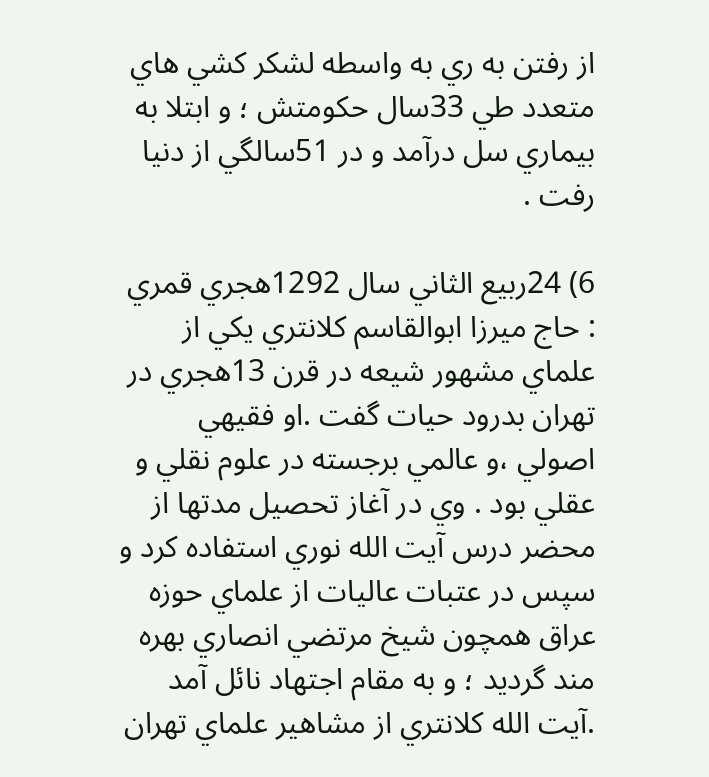از رفتن به ري به واسطه لشكر كشي هاي متعدد طي 33سال حكومتش ؛ و ابتلا به بيماري سل درآمد و در 51سالگي از دنيا رفت .

6) 24ربيع الثاني سال 1292هجري قمري : حاج ميرزا ابوالقاسم كلانتري يكي از علماي مشهور شيعه در قرن 13هجري در تهران بدرود حيات گفت .او فقيهي اصولي ،و عالمي برجسته در علوم نقلي و عقلي بود . وي در آغاز تحصيل مدتها از محضر درس آيت الله نوري استفاده كرد و سپس در عتبات عاليات از علماي حوزه عراق همچون شيخ مرتضي انصاري بهره مند گرديد ؛ و به مقام اجتهاد نائل آمد .آيت الله كلانتري از مشاهير علماي تهران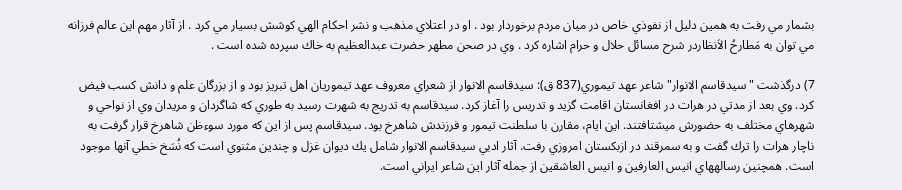بشمار مي رفت به همين دليل از نفوذي خاص در ميان مردم برخوردار بود . او در اعتلاي مذهب و نشر احكام الهي كوشش بسيار مي كرد . از آثار مهم اين عالم فرزانه مي توان به مَطارحُ الاَنظاردر شرح مسائل حلال و حرام اشاره كرد . وي در صحن مطهر حضرت عبدالعظيم به خاك سپرده شده است .

7) درگذشت "سيدقاسم الانوار" شاعر عهد تيموري(837 ق): سيدقاسم الانوار از شعراي معروف عهد تيموريان اهل تبريز بود و از بزرگان علم و دانش كسب فيض كرد. وي بعد از مدتي در هرات در افغانستان اقامت گزيد و تدريس را آغاز كرد. سيدقاسم به تدريج به شهرت رسيد به طوري كه شاگردان و مريدان وي از نواحي و شهرهاي مختلف به حضورش ميشتافتند. اين ايام، مقارن با سلطنت تيمور و فرزندش شاهرخ بود. سيدقاسم پس از اين كه مورد سوءظن شاهرخ قرار گرفت به ناچار هرات را ترك گفت و به سمرقند در ازبكستان امروزي رفت. آثار ادبي سيدقاسم الانوار شامل يك ديوان غزل و چندين مثنوي است كه نُسَخ خطي آنها موجود است. همچنين رسالههاي انيس العارفين و انيس العاشقين از جمله آثار اين شاعر ايراني است.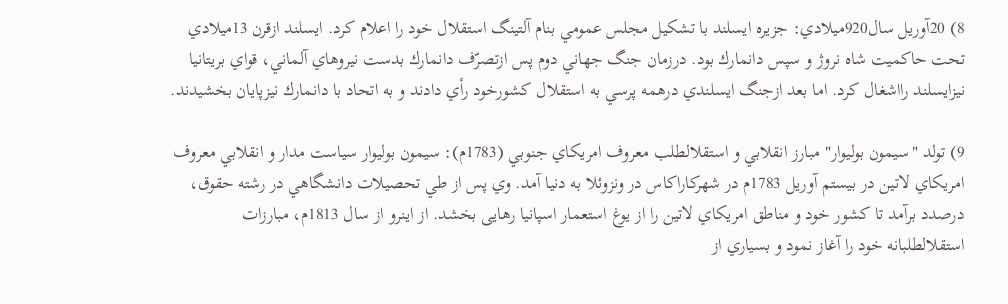8) 20آوريل سال920ميلادي: جزيره ايسلند با تشكيل مجلس عمومي بنام آلتينگ استقلال خود را اعلام كرد. ايسلند ازقرن 13ميلادي تحت حاكميت شاه نروژ و سپس دانمارك بود. درزمان جنگ جهاني دوم پس ازتصرّف دانمارك بدست نيروهاي آلماني، قواي بريتانيا نيزايسلند رااشغال كرد. اما بعد ازجنگ ايسلندي درهمه پرسي به استقلال كشورخود رأي دادند و به اتحاد با دانمارك نيزپايان بخشيدند.

9) تولد "سيمون بوليوار" مبارز انقلابي و استقلالطلب معروف امريكاي جنوبي (1783م): سيمون بوليوار سياست مدار و انقلابي معروف امريكاي لاتين در بيستم آوريل 1783م در شهركاراكاس در ونزوئلا به دنيا آمد. وي پس از طي تحصيلات دانشگاهي در رشته حقوق، درصدد برآمد تا كشور خود و مناطق امريكاي لاتين را از يوغ استعمار اسپانيا رهايى بخشد. از اينرو از سال 1813م، مبارزات استقلالطلبانه خود را آغاز نمود و بسياري از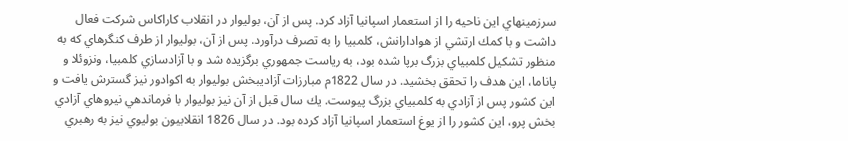سرزمينهاي اين ناحيه را از استعمار اسپانيا آزاد كرد. پس از آن، بوليوار در انقلاب كاراكاس شركت فعال داشت و با كمك ارتشي از هوادارانش، كلمبيا را به تصرف درآورد. پس از آن، بوليوار از طرف كنگرهاي كه به منظور تشكيل كلمبياي بزرگ برپا شده بود، به رياست جمهوري برگزيده شد و با آزادسازي كلمبيا، ونزوئلا و پاناما، اين هدف را تحقق بخشيد. در سال 1822م مبارزات آزاديبخش بوليوار به اكوادور نيز گسترش يافت و اين كشور پس از آزادي به كلمبياي بزرگ پيوست. يك سال قبل از آن نيز بوليوار با فرماندهي نيروهاي آزادي بخش پرو، اين كشور را از يوغ استعمار اسپانيا آزاد كرده بود. در سال 1826 انقلابيون بوليوي نيز به رهبري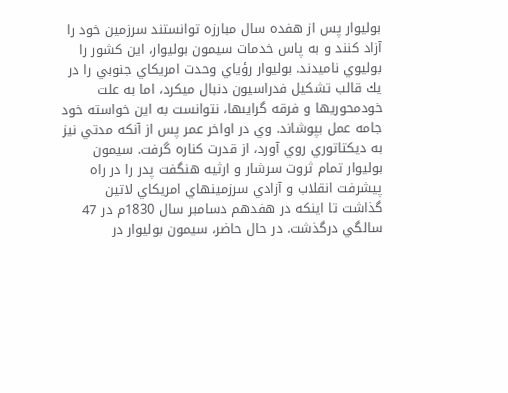بوليوار پس از هفده سال مبارزه توانستند سرزمين خود را آزاد كنند و به پاس خدمات سيمون بوليوار، اين كشور را بوليوي ناميدند. بوليوار رؤياي وحدت امريكاي جنوبي را در يك قالب تشكيل فدراسيون دنبال ميكرد، اما به علت خودمحوريها و فرقه گرايىها، نتوانست به اين خواسته خود جامه عمل بپوشاند. وي در اواخر عمر پس از آنكه مدتي نيز به ديكتاتوري روي آورد، از قدرت كناره گرفت. سيمون بوليوار تمام ثروت سرشار و ارثيه هنگفت پدر را در راه پيشرفت انقلاب و آزادي سرزمينهاي امريكاي لاتين گذاشت تا اينكه در هفدهم دسامبر سال 1830م در 47 سالگي درگذشت. در حال حاضر، سيمون بوليوار در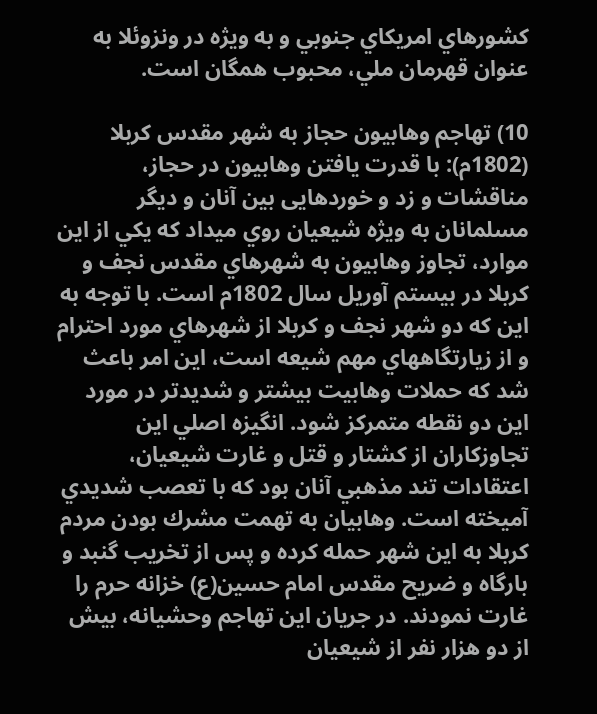كشورهاي امريكاي جنوبي و به ويژه در ونزوئلا به عنوان قهرمان ملي، محبوب همگان است.

10) تهاجم وهابيون حجاز به شهر مقدس كربلا (1802م): با قدرت يافتن وهابيون در حجاز، مناقشات و زد و خوردهايى بين آنان و ديگر مسلمانان به ويژه شيعيان روي ميداد كه يكي از اين موارد، تجاوز وهابيون به شهرهاي مقدس نجف و كربلا در بيستم آوريل سال 1802م است. با توجه به اين كه دو شهر نجف و كربلا از شهرهاي مورد احترام و از زيارتگاههاي مهم شيعه است، اين امر باعث شد كه حملات وهابيت بيشتر و شديدتر در مورد اين دو نقطه متمركز شود. انگيزه اصلي اين تجاوزكاران از كشتار و قتل و غارت شيعيان، اعتقادات تند مذهبي آنان بود كه با تعصب شديدي آميخته است. وهابيان به تهمت مشرك بودن مردم كربلا به اين شهر حمله كرده و پس از تخريب گنبد و بارگاه و ضريح مقدس امام حسين(ع) خزانه حرم را غارت نمودند. در جريان اين تهاجم وحشيانه، بيش از دو هزار نفر از شيعيان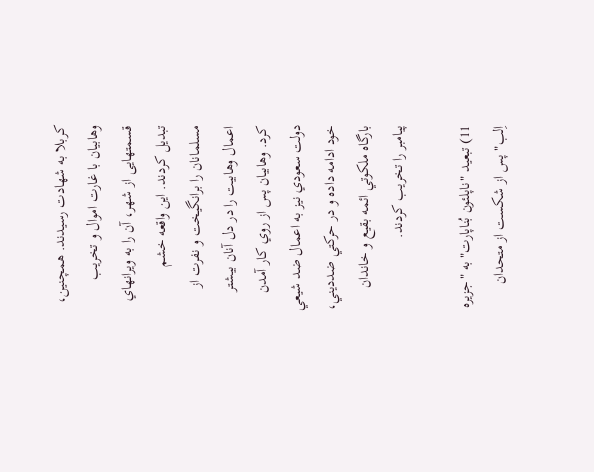كربلا به شهادت رسيدند. همچنين، وهابيان با غارت اموال و تخريب قسمتهايى از شهر، آن را به ويرانهاي تبديل كردند. اين واقعه خشم مسلمانان را برانگيخت و نفرت از اعمال وهابيت را در دل آنان بيشتر كرد. وهابيان پس از روي كار آمدن دولت سعودي نيز به اعمال ضد شيعي خود ادامه داده و در حركتي ضدديني، بارگاه ملكوتي ائمه بقيع و خاندان پيامبر را تخريب كردند.

11) تبعيد "ناپلئون بُناپارت" به "جزيره اِلب" پس از شكست از متحدان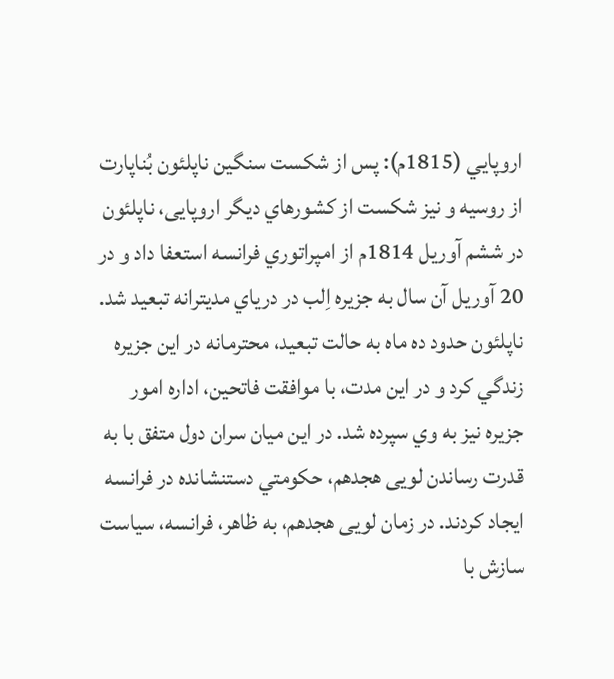اروپايي (1815م): پس از شكست سنگين ناپلئون بُناپارت از روسيه و نيز شكست از كشورهاي ديگر اروپايى، ناپلئون در ششم آوريل 1814م از امپراتوري فرانسه استعفا داد و در 20 آوريل آن سال به جزيره اِلب در درياي مديترانه تبعيد شد. ناپلئون حدود ده ماه به حالت تبعيد، محترمانه در اين جزيره زندگي كرد و در اين مدت، با موافقت فاتحين، اداره امور جزيره نيز به وي سپرده شد. در اين ميان سران دول متفق با به قدرت رساندن لويى هجدهم، حكومتي دستنشانده در فرانسه ايجاد كردند. در زمان لويى هجدهم، به ظاهر، فرانسه، سياست سازش با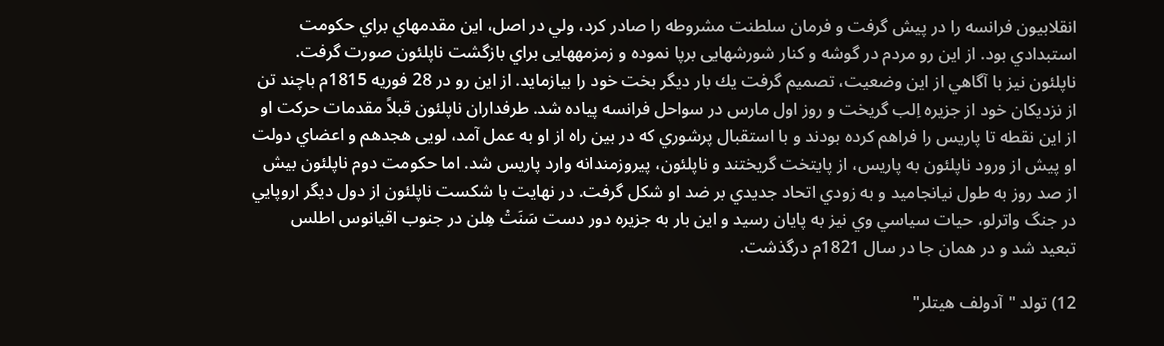انقلابيون فرانسه را در پيش گرفت و فرمان سلطنت مشروطه را صادر كرد، ولي در اصل، اين مقدمهاي براي حكومت استبدادي بود. از اين رو مردم در گوشه و كنار شورشهايى برپا نموده و زمزمههايى براي بازگشت ناپلئون صورت گرفت. ناپلئون نيز با آگاهي از اين وضعيت، تصميم گرفت يك بار ديگر بخت خود را بيازمايد. از اين رو در 28 فوريه 1815م باچند تن از نزديكان خود از جزيره اِلب گريخت و روز اول مارس در سواحل فرانسه پياده شد. طرفداران ناپلئون قبلاً مقدمات حركت او از اين نقطه تا پاريس را فراهم كرده بودند و با استقبال پرشوري كه در بين راه از او به عمل آمد، لويى هجدهم و اعضاي دولت او پيش از ورود ناپلئون به پاريس، از پايتخت گريختند و ناپلئون، پيروزمندانه وارد پاريس شد. اما حكومت دوم ناپلئون بيش از صد روز به طول نيانجاميد و به زودي اتحاد جديدي بر ضد او شكل گرفت. در نهايت با شكست ناپلئون از دول ديگر اروپايي در جنگ واترلو، حيات سياسي وي نيز به پايان رسيد و اين بار به جزيره دور دست سَنَتْ هِلن در جنوب اقيانوس اطلس تبعيد شد و در همان جا در سال 1821م درگذشت.

12) تولد "آدولف هيتلر"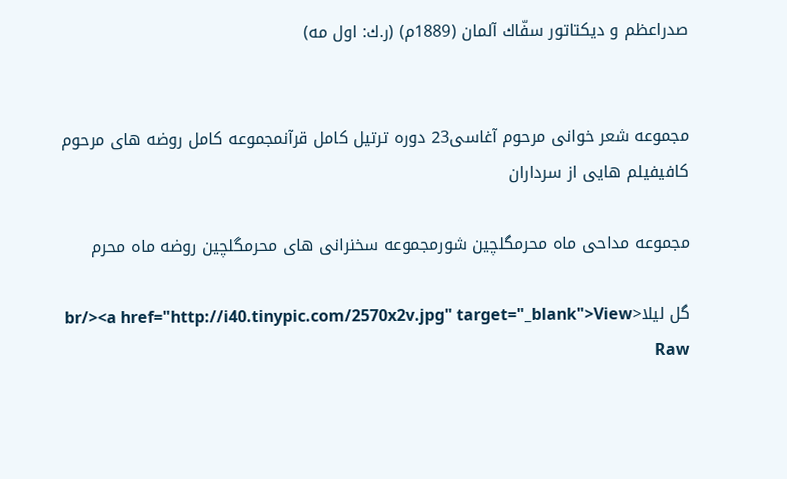صدراعظم و ديكتاتور سفّاك آلمان (1889م) (ر.ك: اول مه)


مجموعه شعر خوانی مرحوم آغاسی23 دوره ترتیل کامل قرآنمجموعه کامل روضه های مرحوم کافیفیلم هایی از سرداران

مجموعه مداحی ماه محرمگلچین شورمجموعه سخنرانی های محرمگلچین روضه ماه محرم

گل ليلا<br/><a href="http://i40.tinypic.com/2570x2v.jpg" target="_blank">View Raw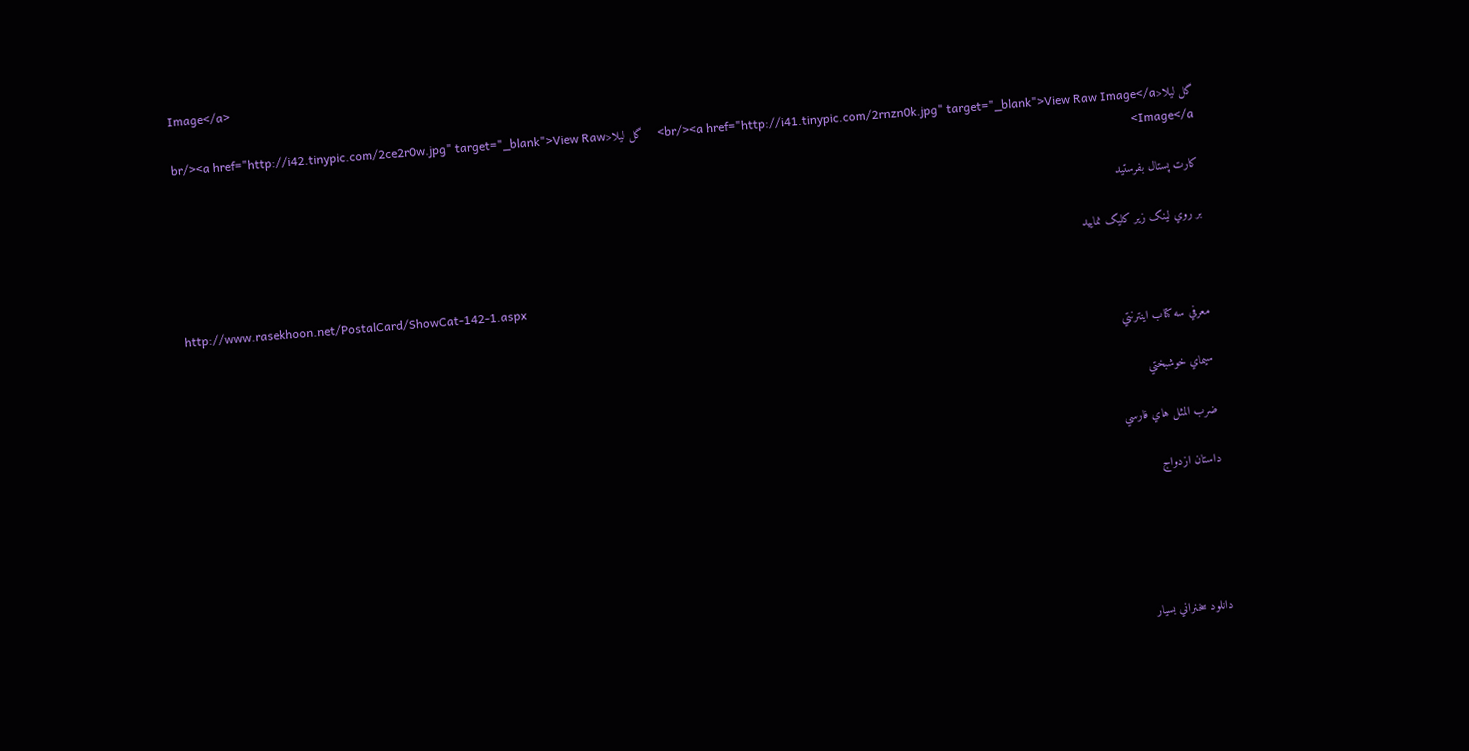Image</a>

گل ليلا<br/><a href="http://i41.tinypic.com/2rnzn0k.jpg" target="_blank">View Raw Image</a>     گل ليلا<br/><a href="http://i42.tinypic.com/2ce2r0w.jpg" target="_blank">View Raw Image</a>

کارت پستال بفرستيد

بر روي لينک زير کليک نماييد

http://www.rasekhoon.net/PostalCard/ShowCat-142-1.aspx

معرفي سه کتاب اينترنتي

سيماي خوشبختي

ضرب المثل هاي فارسي

داستان ازدواج





دانلود سخنراني بسيار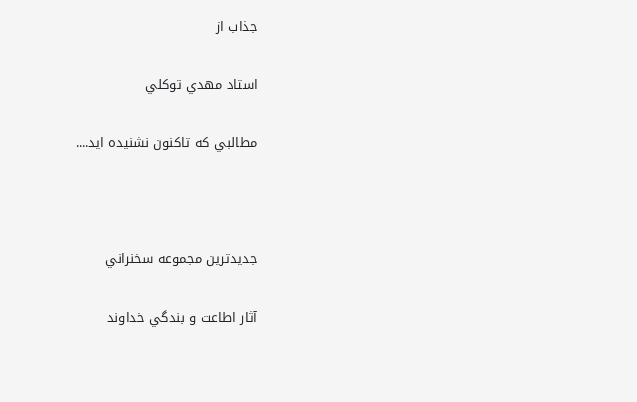جذاب از

استاد مهدي توکلي

مطالبي که تاکنون نشنيده ايد....



جديدترين مجموعه سخنراني

آثار اطاعت و بندگي خداوند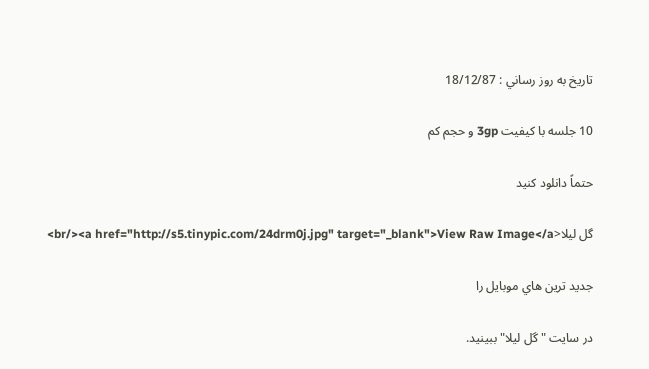تاريخ به روز رساني : 18/12/87

10 جلسه با کيفيت 3gp و حجم کم

حتماً دانلود کنيد

گل ليلا<br/><a href="http://s5.tinypic.com/24drm0j.jpg" target="_blank">View Raw Image</a>

جديد ترين هاي موبايل را

در سايت "گل ليلا" ببينيد.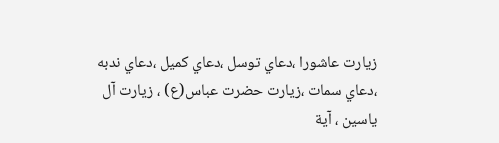زيارت عاشورا ،دعاي توسل ،دعاي کميل ،دعاي ندبه ،دعاي سمات ،زيارت حضرت عباس(ع) ، زيارت آل ياسين ، آية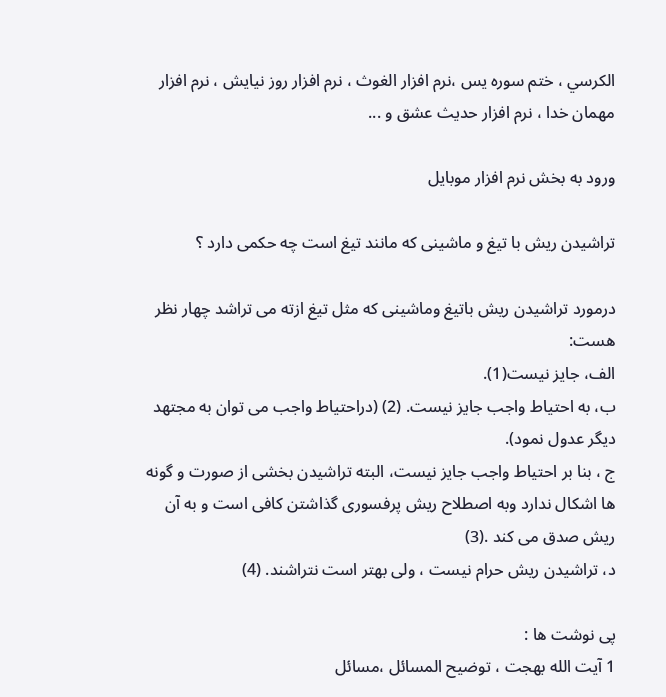الکرسي ، ختم سوره يس ،نرم افزار الغوث ، نرم افزار روز نيايش ، نرم افزار مهمان خدا ، نرم افزار حديث عشق و ...

ورود به بخش نرم افزار موبايل

تراشیدن ریش با تیغ و ماشینی که مانند تیغ است چه حکمی دارد ؟

درمورد تراشیدن ریش باتیغ وماشینی که مثل تیغ ازته می تراشد چهار نظر هست:
الف، جایز نیست(1).
ب، به احتیاط واجب جایز نیست. (2) (دراحتیاط واجب می توان به مجتهد دیگر عدول نمود).
ج ، بنا بر احتیاط واجب جایز نیست، البته تراشیدن بخشی از صورت و گونه ها اشکال ندارد وبه اصطلاح ریش پرفسورى گذاشتن کافى است و به آن ریش صدق می کند .(3)
د، تراشیدن ریش حرام نیست ، ولی بهتر است نتراشند. (4)

پی نوشت ها :
1 آیت الله بهجت ، توضیح المسائل ،مسائل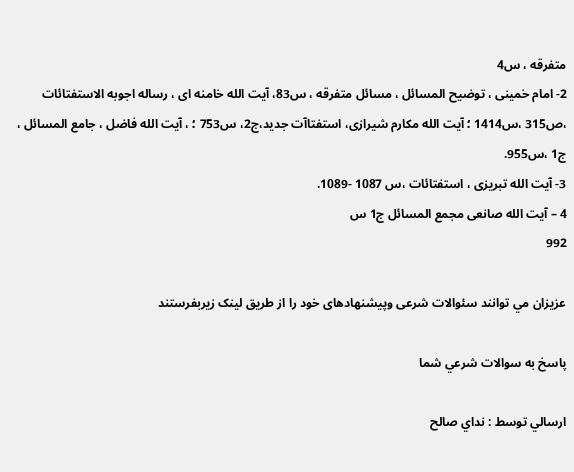متفرقه ، س4
2- امام خمینی ، توضیح المسائل ، مسائل متفرقه ، س83، آیت الله خامنه ای ، رساله اجوبه الاستفتائات ،ص315 ،س1414 ؛ آیت الله مکارم شیرازی، استفتاآت جدید،ج2، س753 ؛ ، آیت الله فاضل ، جامع المسائل ، ج1 ،س955.
3- آیت الله تبریزی ، استفتائات ،س 1087 -1089.
4 – آیت الله صانعی مجمع المسائل ج1 س
992

عزيزان مي توانند سئوالات شرعی وپيشنهادهای خود را از طريق لينک زيربفرستند

پاسخ به سوالات شرعي شما

ارسالي توسط : نداي صالح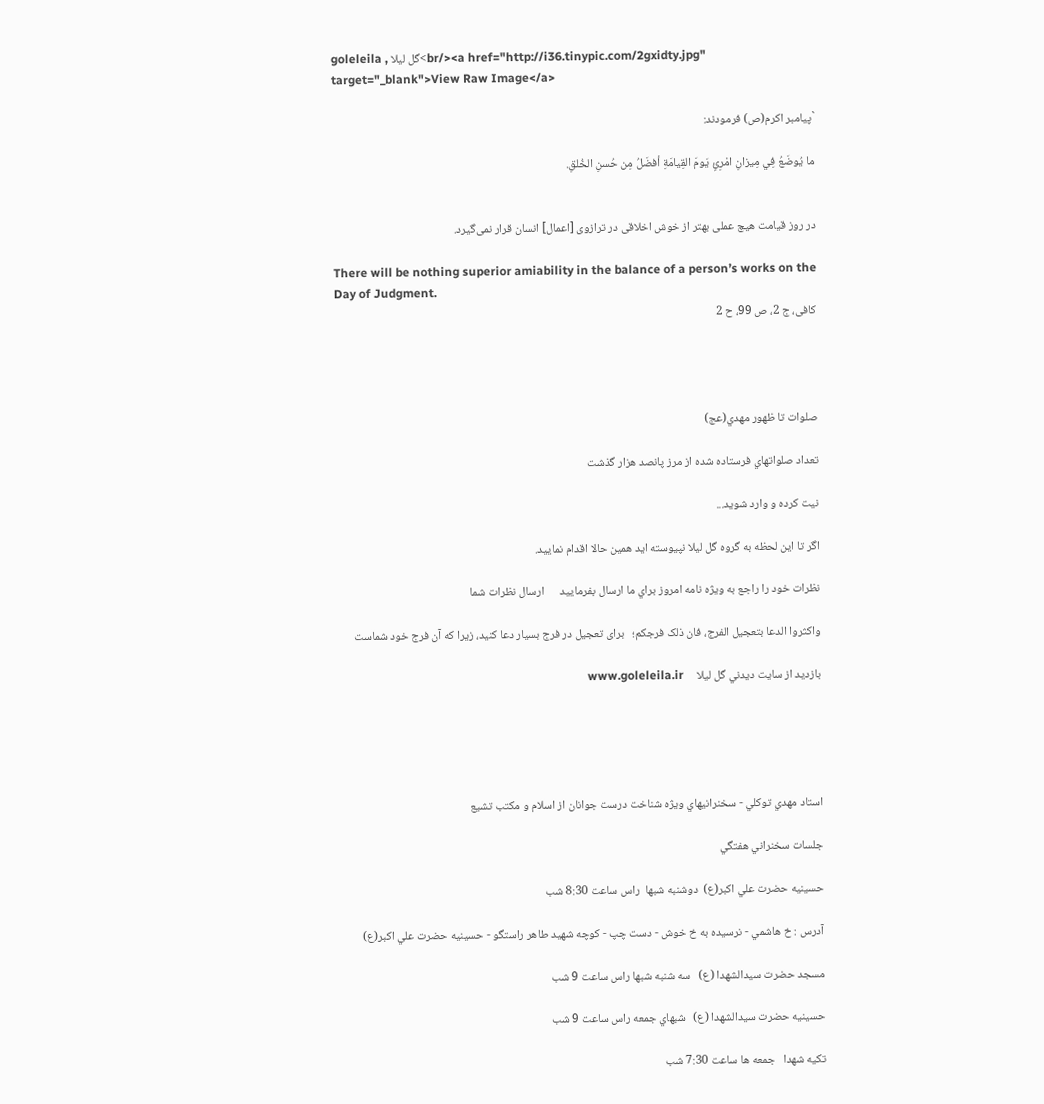goleleila , گل ليلا<br/><a href="http://i36.tinypic.com/2gxidty.jpg" target="_blank">View Raw Image</a>

`پيامبر اکرم(ص) فرمودند:

ما یُوضَعُ فِي مِیزانِ امْرِئٍ یَومَ القِیامَةِ أفضَلُ مِن حُسنِ الخُلقِ.


در روز قیامت هیچ عملی بهتر از خوش اخلاقی در ترازوی [اعمال] انسان قرار نمی‌گیرد.

There will be nothing superior amiability in the balance of a person’s works on the Day of Judgment.
کافی، ج 2، ص 99، ح 2




صلوات تا ظهور مهدي(عج)

تعداد صلواتهاي فرستاده شده از مرز پانصد هزار گذشت

نيت کرده و وارد شويد...

اگر تا اين لحظه به گروه گل ليلا نپيوسته ايد همين حالا اقدام نماييد.

نظرات خود را راجع به ويژه نامه امروز براي ما ارسال بفرماييد      ارسال نظرات شما

واکثروا الدعا بتعجیل الفرج، فان ذلک فرجکم؛   برای تعجیل در فرج بسیار دعا کنید، زیرا که آن فرج خود شماست

بازديد از سايت ديدني گل ليلا     www.goleleila.ir





استاد مهدي توکلي - سخنرانيهاي ويژه شناخت درست جوانان از اسلام و مکتب تشيع

جلسات سخنراني هفتگي

حسينيه حضرت علي اکبر(ع)  دوشنبه شبها  راس ساعت 8:30 شب

آدرس : خ هاشمي - نرسيده به خ خوش - دست چپ - کوچه شهيد طاهر راستگو - حسينيه حضرت علي اکبر(ع)

مسجد حضرت سيدالشهدا (ع)   سه شنبه شبها راس ساعت 9 شب

حسينيه حضرت سيدالشهدا (ع)   شبهاي جمعه راس ساعت 9 شب

تکيه شهدا   جمعه ها ساعت 7:30 شب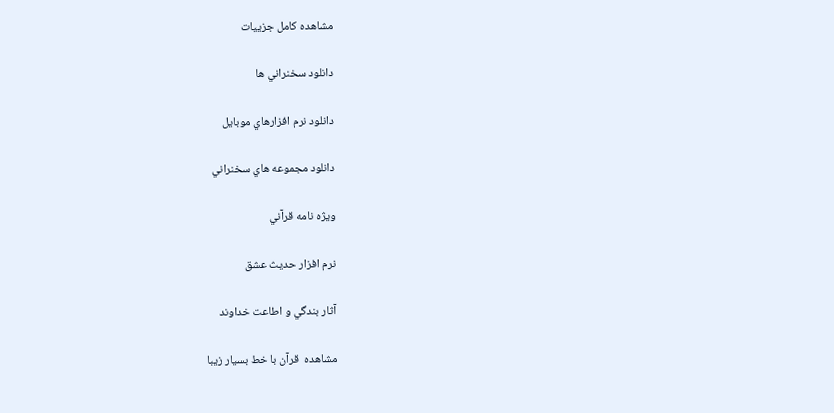مشاهده کامل جزييات

دانلود سخنراني ها

دانلود نرم افزارهاي موبايل

دانلود مجموعه هاي سخنراني

ويژه نامه قرآني

نرم افزار حديث عشق

آثار بندگي و اطاعت خداوند

مشاهده  قرآن با خط بسيار زيبا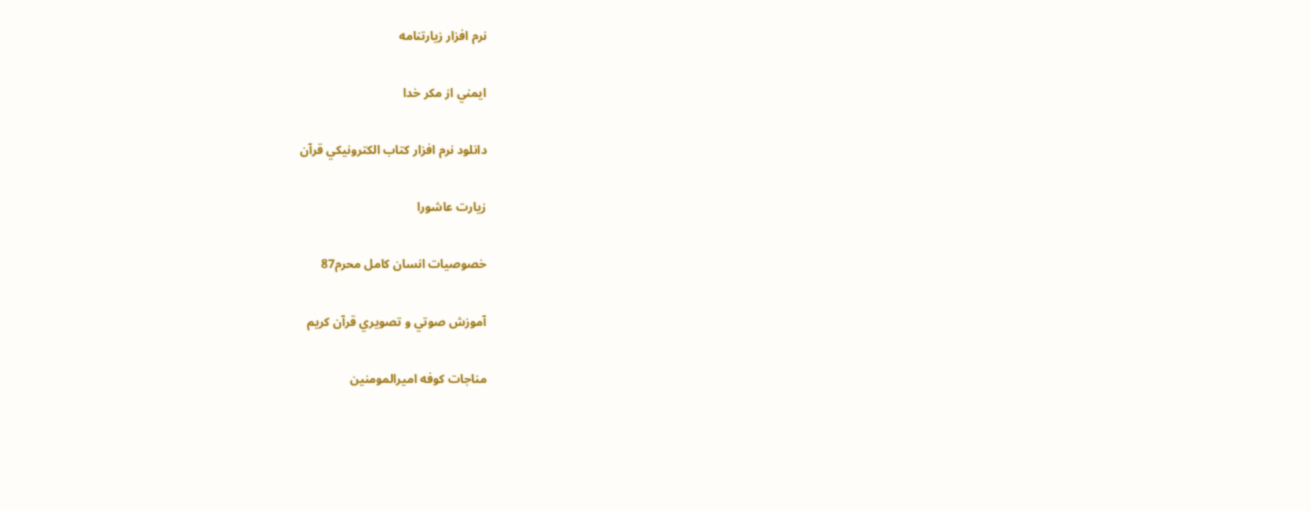نرم افزار زيارتنامه

ايمني از مکر خدا

دانلود نرم افزار کتاب الکترونيکي قرآن

زيارت عاشورا

خصوصيات انسان کامل محرم87

آموزش صوتي و تصويري قرآن کريم

مناجات کوفه اميرالمومنين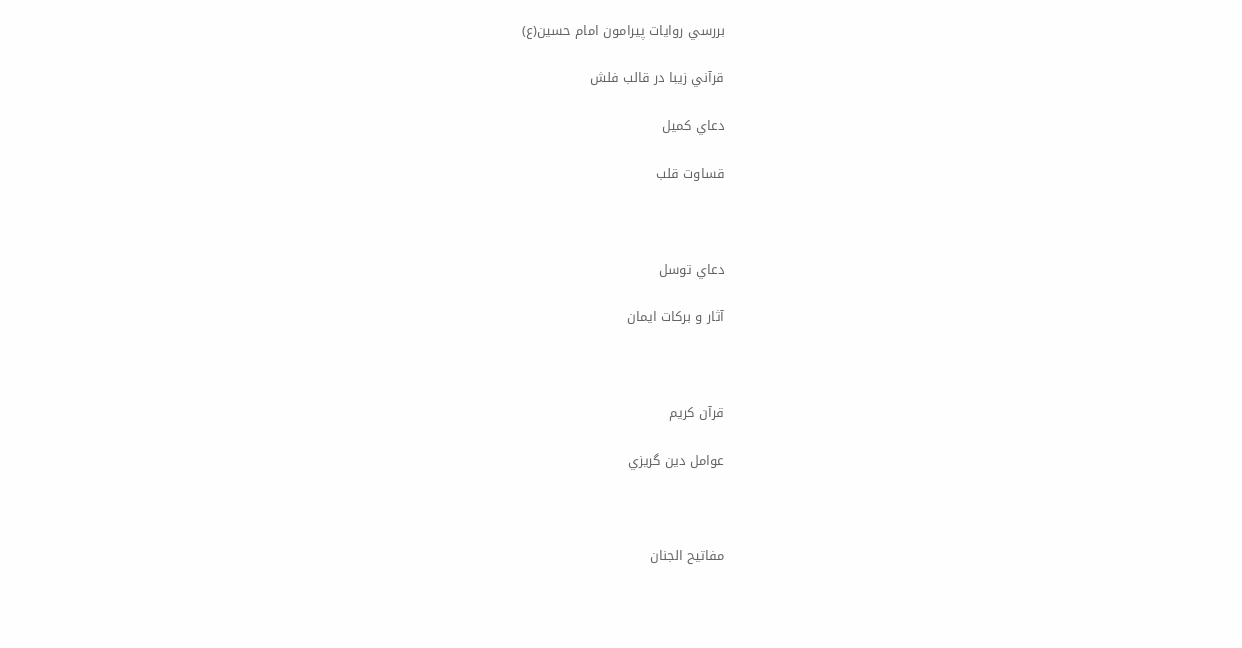بررسي روايات پيرامون امام حسين(ع)

قرآني زيبا در قالب فلش

دعاي کميل

قساوت قلب



دعاي توسل

آثار و برکات ايمان



قرآن کريم

عوامل دين گريزي



مفاتيح الجنان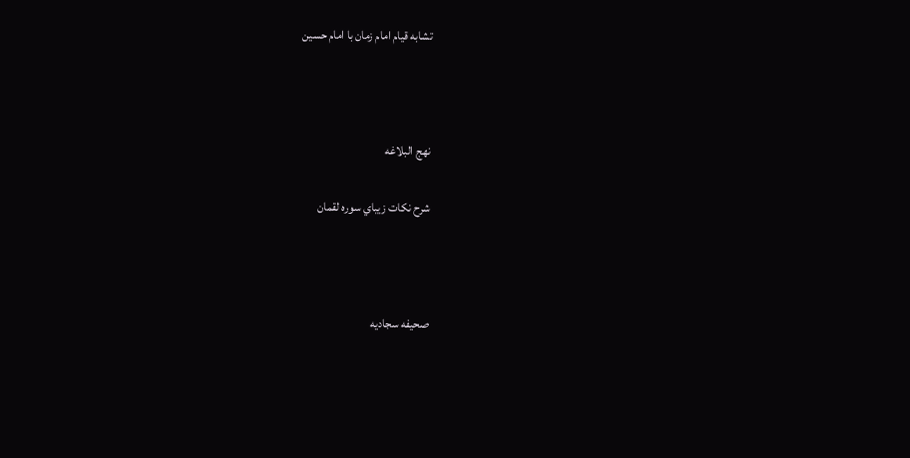تشابه قيام امام زمان با امام حسين



نهج البلاغه

شرح نکات زيباي سوره لقمان



صحيفه سجاديه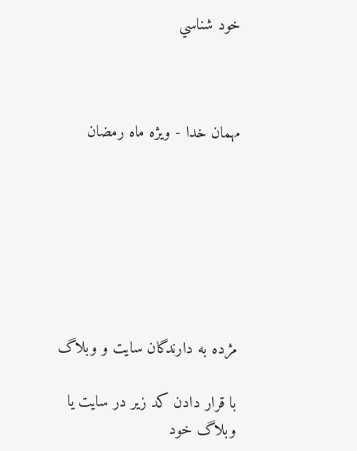خود شناسي



مهمان خدا - ويژه ماه رمضان







مژده به دارندگان سايت و وبلاگ

با قرار دادن کد زير در سايت يا وبلاگ خود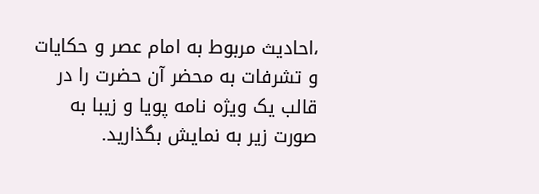،احاديث مربوط به امام عصر و حکايات و تشرفات به محضر آن حضرت را در قالب يک ويژه نامه پويا و زيبا به صورت زير به نمايش بگذاريد.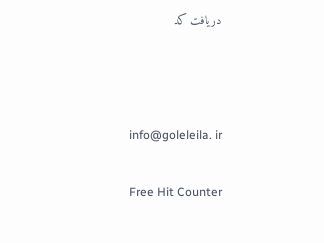دريافت کد



info@goleleila. ir

Free Hit Counter